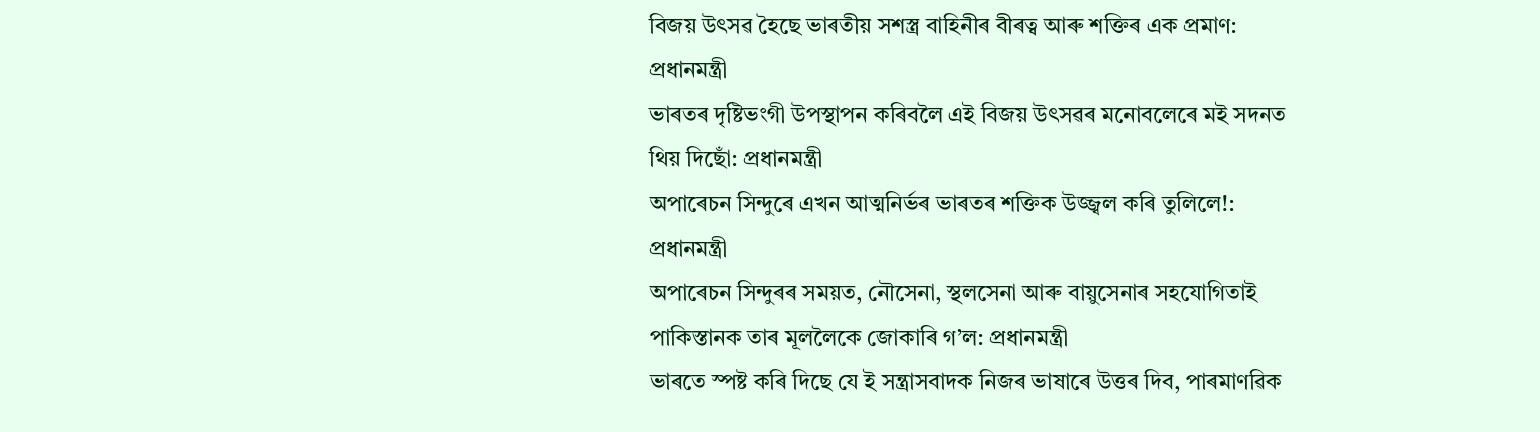বিজয় উৎসৱ হৈছে ভাৰতীয় সশস্ত্ৰ বাহিনীৰ বীৰত্ব আৰু শক্তিৰ এক প্ৰমাণ: প্ৰধানমন্ত্ৰী
ভাৰতৰ দৃষ্টিভংগী উপস্থাপন কৰিবলৈ এই বিজয় উৎসৱৰ মনোবলেৰে মই সদনত থিয় দিছোঁ: প্ৰধানমন্ত্ৰী
অপাৰেচন সিন্দুৰে এখন আত্মনিৰ্ভৰ ভাৰতৰ শক্তিক উজ্জ্বল কৰি তুলিলে!: প্ৰধানমন্ত্ৰী
অপাৰেচন সিন্দুৰৰ সময়ত, নৌসেনা, স্থলসেনা আৰু বায়ুসেনাৰ সহযোগিতাই পাকিস্তানক তাৰ মূললৈকে জোকাৰি গ’ল: প্ৰধানমন্ত্ৰী
ভাৰতে স্পষ্ট কৰি দিছে যে ই সন্ত্ৰাসবাদক নিজৰ ভাষাৰে উত্তৰ দিব, পাৰমাণৱিক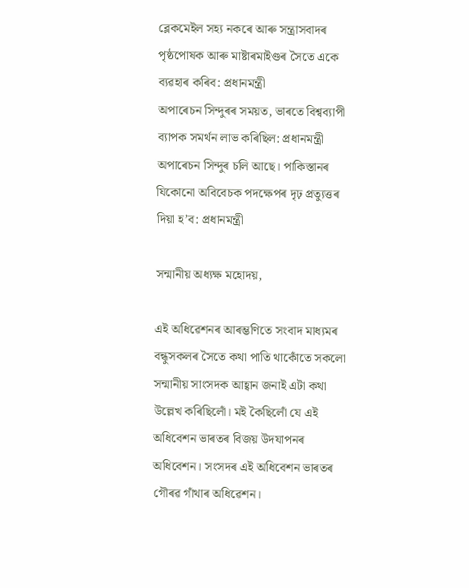ব্লেকমেইল সহ্য নকৰে আৰু সন্ত্ৰাসবাদৰ পৃষ্ঠপোষক আৰু মাষ্টাৰমাইণ্ডৰ সৈতে একে ব্যৱহাৰ কৰিব: প্ৰধানমন্ত্ৰী
অপাৰেচন সিন্দুৰৰ সময়ত, ভাৰতে বিশ্বব্যাপী ব্যাপক সমৰ্থন লাভ কৰিছিল: প্ৰধানমন্ত্ৰী
অপাৰেচন সিন্দুৰ চলি আছে। পাকিস্তানৰ যিকোনো অবিবেচক পদক্ষেপৰ দৃঢ় প্ৰত্যুত্তৰ দিয়া হ’ব: প্ৰধানমন্ত্ৰী

সন্মানীয় অধ্যক্ষ মহোদয়,

এই অধিৱেশনৰ আৰম্ভণিতে সংবাদ মাধ্যমৰ বন্ধুসকলৰ সৈতে কথা পাতি থাকোঁতে সকলো সন্মানীয় সাংসদক আহ্বান জনাই এটা কথা উল্লেখ কৰিছিলোঁ। মই কৈছিলোঁ যে এই অধিবেশন ভাৰতৰ বিজয় উদযাপনৰ অধিবেশন। সংসদৰ এই অধিবেশন ভাৰতৰ গৌৰৱ গাঁথাৰ অধিৱেশন।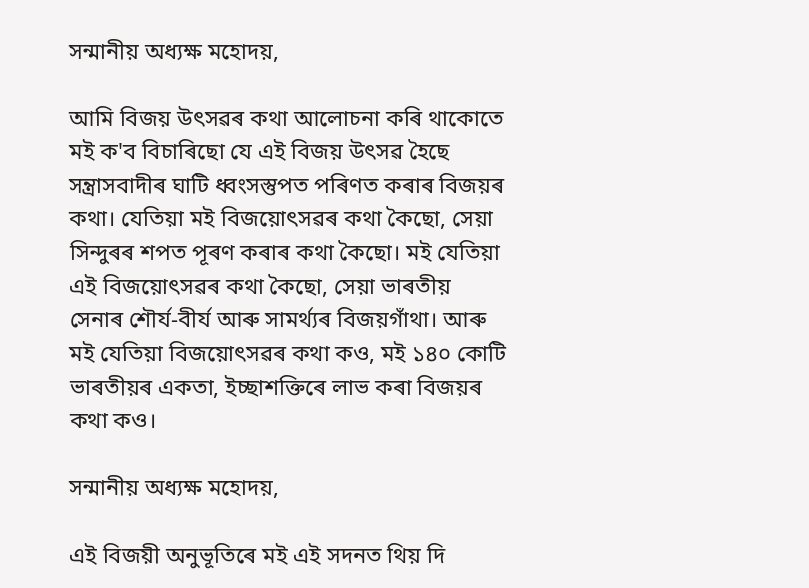সন্মানীয় অধ্যক্ষ মহোদয়,

আমি বিজয় উৎসৱৰ কথা আলোচনা কৰি থাকোতে মই ক'ব বিচাৰিছো যে এই বিজয় উৎসৱ হৈছে সন্ত্রাসবাদীৰ ঘাটি ধ্বংসস্তুপত পৰিণত কৰাৰ বিজয়ৰ কথা। যেতিয়া মই বিজয়োৎসৱৰ কথা কৈছো, সেয়া সিন্দুৰৰ শপত পূৰণ কৰাৰ কথা কৈছো। মই যেতিয়া এই বিজয়োৎসৱৰ কথা কৈছো, সেয়া ভাৰতীয় সেনাৰ শৌৰ্য-বীৰ্য আৰু সামৰ্থ্যৰ বিজয়গাঁথা। আৰু মই যেতিয়া বিজয়োৎসৱৰ কথা কও, মই ১৪০ কোটি ভাৰতীয়ৰ একতা, ইচ্ছাশক্তিৰে লাভ কৰা বিজয়ৰ কথা কও।

সন্মানীয় অধ্যক্ষ মহোদয়,

এই বিজয়ী অনুভূতিৰে মই এই সদনত থিয় দি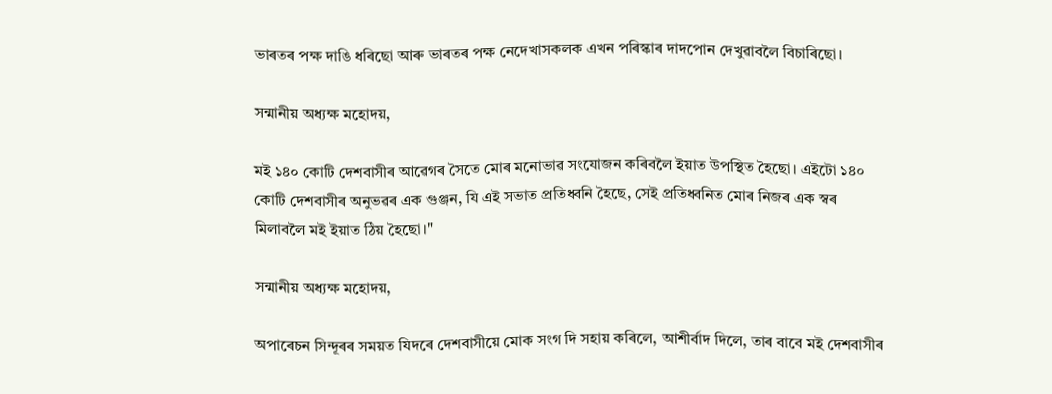ভাৰতৰ পক্ষ দাঙি ধৰিছো আৰু ভাৰতৰ পক্ষ নেদেখাসকলক এখন পৰিস্কাৰ দাদপোন দেখুৱাবলৈ বিচাৰিছো।

সন্মানীয় অধ্যক্ষ মহোদয়,

মই ১৪০ কোটি দেশবাসীৰ আৱেগৰ সৈতে মোৰ মনোভাৱ সংযোজন কৰিবলৈ ইয়াত উপস্থিত হৈছো। এইটো ১৪০ কোটি দেশবাসীৰ অনুভৱৰ এক গুঞ্জন, যি এই সভাত প্ৰতিধ্বনি হৈছে, সেই প্ৰতিধ্বনিত মোৰ নিজৰ এক স্বৰ মিলাবলৈ মই ইয়াত ঠিয় হৈছো।"

সন্মানীয় অধ্যক্ষ মহোদয়,

অপাৰেচন সিন্দূৰৰ সময়ত যিদৰে দেশবাসীয়ে মোক সংগ দি সহায় কৰিলে, আশীৰ্বাদ দিলে, তাৰ বাবে মই দেশবাসীৰ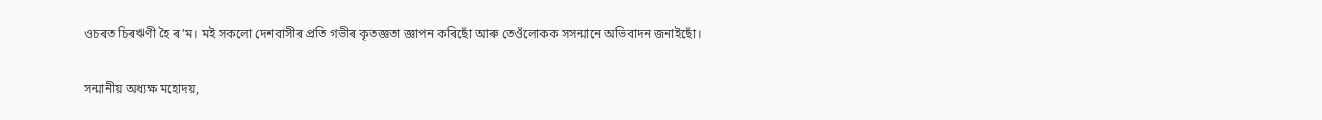ওচৰত চিৰঋণী হৈ ৰ’ম। মই সকলো দেশবাসীৰ প্ৰতি গভীৰ কৃতজ্ঞতা জ্ঞাপন কৰিছোঁ আৰু তেওঁলোকক সসন্মানে অভিবাদন জনাইছোঁ।

সন্মানীয় অধ্যক্ষ মহোদয়,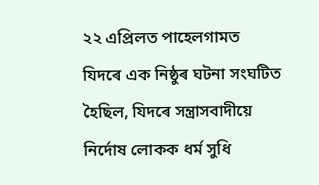২২ এপ্ৰিলত পাহেলগামত যিদৰে এক নিষ্ঠুৰ ঘটনা সংঘটিত হৈছিল, যিদৰে সন্ত্রাসবাদীয়ে নিৰ্দোষ লোকক ধৰ্ম সুধি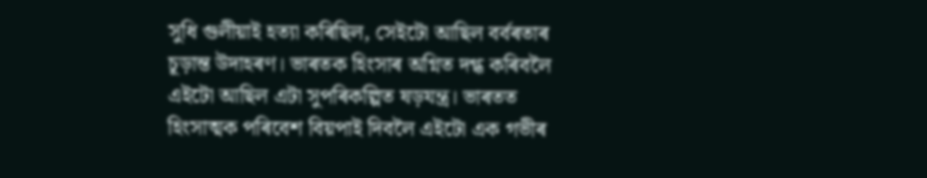সুধি গুলীয়াই হত্যা কৰিছিল, সেইটো আছিল বৰ্বৰতাৰ চূড়ান্ত উদাহৰণ। ভাৰতক হিংসাৰ অগ্নিত দগ্ধ কৰিবলৈ এইটো আছিল এটা সুপৰিকল্পিত ষড়যন্ত্ৰ। ভাৰতত হিংসাত্মক পৰিবেশ বিয়পাই দিবলৈ এইটো এক গভীৰ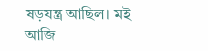ষড়যন্ত্ৰ আছিল। মই আজি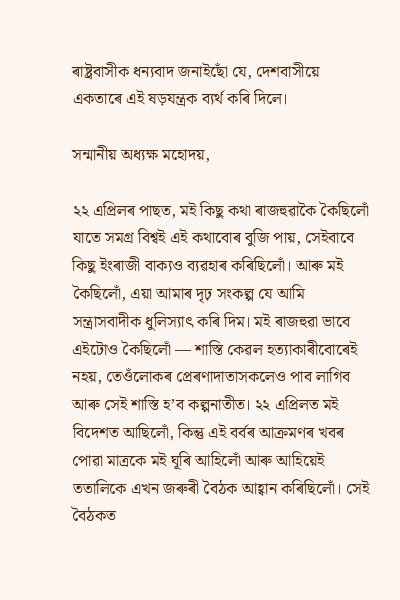ৰাষ্ট্ৰবাসীক ধন্যবাদ জনাইছোঁ যে, দেশবাসীয়ে একতাৰে এই ষড়যন্ত্ৰক ব্যৰ্থ কৰি দিলে।

সন্মানীয় অধ্যক্ষ মহোদয়,

২২ এপ্ৰিলৰ পাছত, মই কিছু কথা ৰাজহুৱাকৈ কৈছিলোঁ যাতে সমগ্ৰ বিশ্বই এই কথাবোৰ বুজি পায়, সেইবাবে কিছু ইংৰাজী বাক্যও ব্যৱহাৰ কৰিছিলোঁ। আৰু মই কৈছিলোঁ, এয়া আমাৰ দৃঢ় সংকল্প যে আমি সন্ত্রাসবাদীক ধুলিস্যাৎ কৰি দিম। মই ৰাজহুৱা ভাবে এইটোও কৈছিলোঁ — শাস্তি কেৱল হত্যাকাৰীবোৰেই নহয়, তেওঁলোকৰ প্ৰেৰণাদাতাসকলেও পাব লাগিব আৰু সেই শাস্তি হ’ব কল্পনাতীত। ২২ এপ্ৰিলত মই বিদেশত আছিলোঁ, কিন্তু এই বৰ্বৰ আক্ৰমণৰ খবৰ পোৱা মাত্ৰকে মই ঘূৰি আহিলোঁ আৰু আহিয়েই ততালিকে এখন জৰুৰী বৈঠক আহ্বান কৰিছিলোঁ। সেই বৈঠকত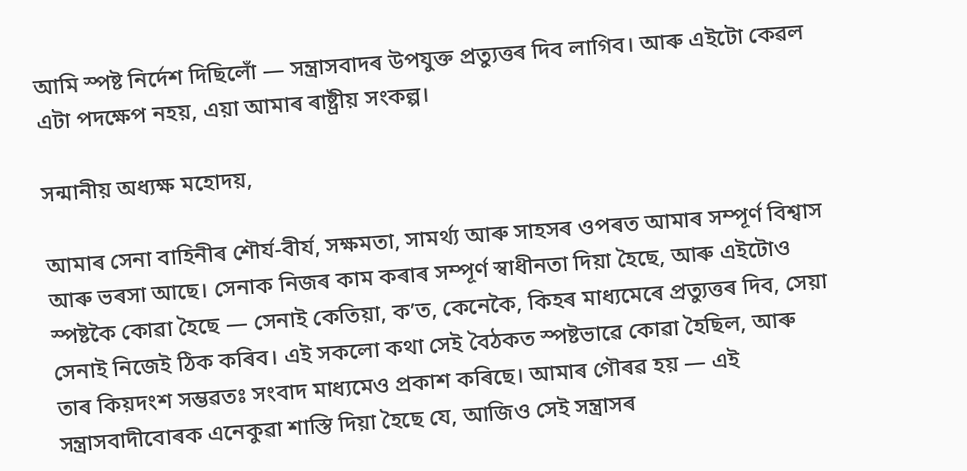আমি স্পষ্ট নিৰ্দেশ দিছিলোঁ — সন্ত্রাসবাদৰ উপযুক্ত প্ৰত্যুত্তৰ দিব লাগিব। আৰু এইটো কেৱল এটা পদক্ষেপ নহয়, এয়া আমাৰ ৰাষ্ট্ৰীয় সংকল্প।

সন্মানীয় অধ্যক্ষ মহোদয়,

আমাৰ সেনা বাহিনীৰ শৌৰ্য-বীৰ্য, সক্ষমতা, সামৰ্থ্য আৰু সাহসৰ ওপৰত আমাৰ সম্পূৰ্ণ বিশ্বাস আৰু ভৰসা আছে। সেনাক নিজৰ কাম কৰাৰ সম্পূৰ্ণ স্বাধীনতা দিয়া হৈছে, আৰু এইটোও স্পষ্টকৈ কোৱা হৈছে — সেনাই কেতিয়া, ক’ত, কেনেকৈ, কিহৰ মাধ্যমেৰে প্ৰত্যুত্তৰ দিব, সেয়া সেনাই নিজেই ঠিক কৰিব। এই সকলো কথা সেই বৈঠকত স্পষ্টভাৱে কোৱা হৈছিল, আৰু তাৰ কিয়দংশ সম্ভৱতঃ সংবাদ মাধ্যমেও প্ৰকাশ কৰিছে। আমাৰ গৌৰৱ হয় — এই সন্ত্রাসবাদীবোৰক এনেকুৱা শাস্তি দিয়া হৈছে যে, আজিও সেই সন্ত্রাসৰ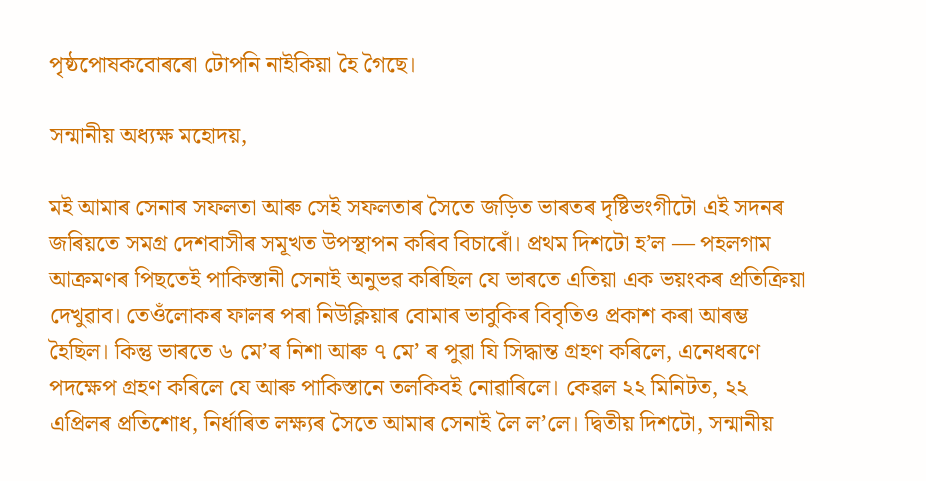পৃষ্ঠপোষকবোৰৰো টোপনি নাইকিয়া হৈ গৈছে।

সন্মানীয় অধ্যক্ষ মহোদয়,

মই আমাৰ সেনাৰ সফলতা আৰু সেই সফলতাৰ সৈতে জড়িত ভাৰতৰ দৃষ্টিভংগীটো এই সদনৰ জৰিয়তে সমগ্ৰ দেশবাসীৰ সমূখত উপস্থাপন কৰিব বিচাৰোঁ। প্ৰথম দিশটো হ’ল — পহলগাম আক্ৰমণৰ পিছতেই পাকিস্তানী সেনাই অনুভৱ কৰিছিল যে ভাৰতে এতিয়া এক ভয়ংকৰ প্ৰতিক্ৰিয়া দেখুৱাব। তেওঁলোকৰ ফালৰ পৰা নিউক্লিয়াৰ বোমাৰ ভাবুকিৰ বিবৃতিও প্ৰকাশ কৰা আৰম্ভ হৈছিল। কিন্তু ভাৰতে ৬ মে’ৰ নিশা আৰু ৭ মে’ ৰ পুৱা যি সিদ্ধান্ত গ্ৰহণ কৰিলে, এনেধৰণে পদক্ষেপ গ্ৰহণ কৰিলে যে আৰু পাকিস্তানে তলকিবই নোৱাৰিলে। কেৱল ২২ মিনিটত, ২২ এপ্ৰিলৰ প্ৰতিশোধ, নিৰ্ধাৰিত লক্ষ্যৰ সৈতে আমাৰ সেনাই লৈ ল’লে। দ্বিতীয় দিশটো, সন্মানীয়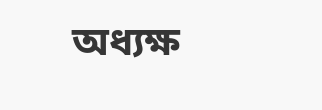অধ্যক্ষ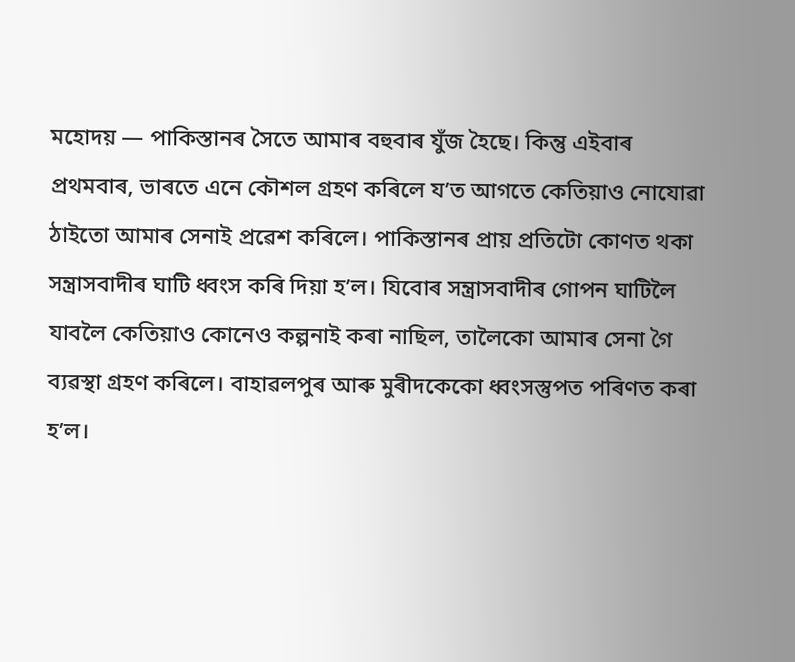মহোদয় — পাকিস্তানৰ সৈতে আমাৰ বহুবাৰ যুঁজ হৈছে। কিন্তু এইবাৰ প্ৰথমবাৰ, ভাৰতে এনে কৌশল গ্ৰহণ কৰিলে য’ত আগতে কেতিয়াও নোযোৱা ঠাইতো আমাৰ সেনাই প্ৰৱেশ কৰিলে। পাকিস্তানৰ প্ৰায় প্ৰতিটো কোণত থকা সন্ত্রাসবাদীৰ ঘাটি ধ্বংস কৰি দিয়া হ’ল। যিবোৰ সন্ত্ৰাসবাদীৰ গোপন ঘাটিলৈ যাবলৈ কেতিয়াও কোনেও কল্পনাই কৰা নাছিল, তালৈকো আমাৰ সেনা গৈ ব্যৱস্থা গ্ৰহণ কৰিলে। বাহাৱলপুৰ আৰু মুৰীদকেকো ধ্বংসস্তুপত পৰিণত কৰা হ’ল।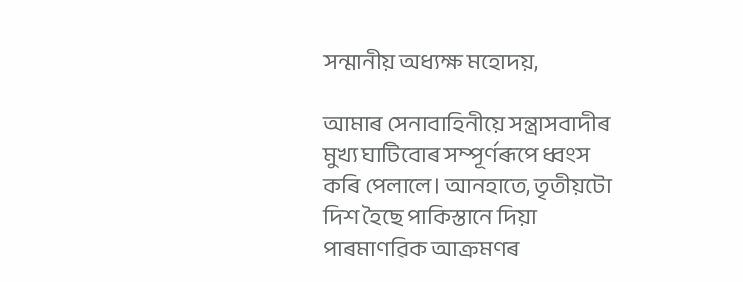সন্মানীয় অধ্যক্ষ মহোদয়,

আমাৰ সেনাবাহিনীয়ে সন্ত্রাসবাদীৰ মুখ্য ঘাটিবোৰ সম্পূৰ্ণৰূপে ধ্বংস কৰি পেলালে। আনহাতে, তৃতীয়টো দিশ হৈছে পাকিস্তানে দিয়া পাৰমাণৱিক আক্ৰমণৰ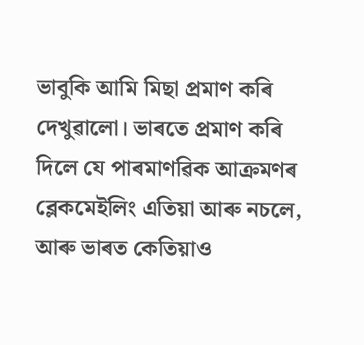ভাবুকি আমি মিছা প্ৰমাণ কৰি দেখুৱালো। ভাৰতে প্ৰমাণ কৰি দিলে যে পাৰমাণৱিক আক্ৰমণৰ ব্লেকমেইলিং এতিয়া আৰু নচলে, আৰু ভাৰত কেতিয়াও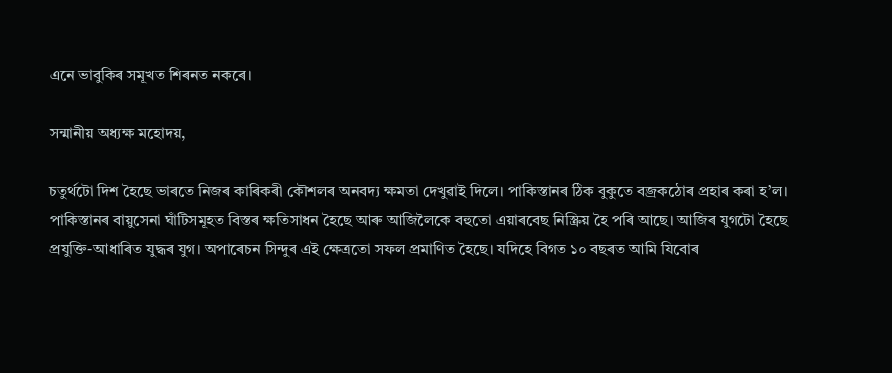এনে ভাবুকিৰ সমূখত শিৰনত নকৰে।

সন্মানীয় অধ্যক্ষ মহোদয়,

চতুৰ্থটো দিশ হৈছে ভাৰতে নিজৰ কাৰিকৰী কৌশলৰ অনবদ্য ক্ষমতা দেখুৱাই দিলে। পাকিস্তানৰ ঠিক বুকুতে বজ্ৰকঠোৰ প্ৰহাৰ কৰা হ’ল। পাকিস্তানৰ বায়ুসেনা ঘাঁটিসমূহত বিস্তৰ ক্ষতিসাধন হৈছে আৰু আজিলৈকে বহুতো এয়াৰবেছ নিস্ক্ৰিয় হৈ পৰি আছে। আজিৰ যুগটো হৈছে প্ৰযুক্তি-আধাৰিত যুদ্ধৰ যুগ। অপাৰেচন সিন্দুৰ এই ক্ষেত্ৰতো সফল প্ৰমাণিত হৈছে। যদিহে বিগত ১০ বছৰত আমি যিবোৰ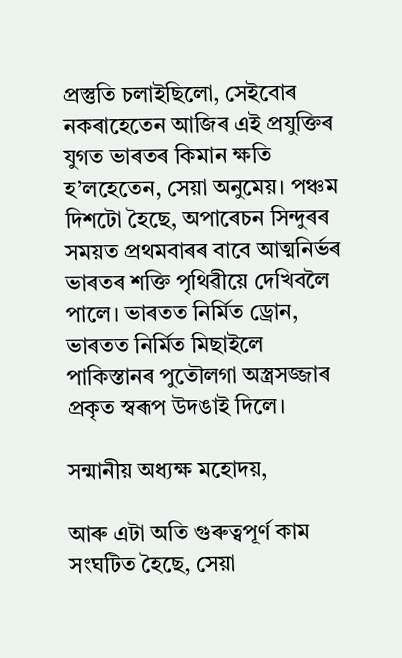প্রস্তুতি চলাইছিলো, সেইবোৰ নকৰাহেতেন আজিৰ এই প্ৰযুক্তিৰ যুগত ভাৰতৰ কিমান ক্ষতি হ’লহেতেন, সেয়া অনুমেয়। পঞ্চম দিশটো হৈছে, অপাৰেচন সিন্দুৰৰ সময়ত প্ৰথমবাৰৰ বাবে আত্মনিৰ্ভৰ ভাৰতৰ শক্তি পৃথিৱীয়ে দেখিবলৈ পালে। ভাৰতত নিৰ্মিত ড্ৰোন, ভাৰতত নিৰ্মিত মিছাইলে পাকিস্তানৰ পুতৌলগা অস্ত্ৰসজ্জাৰ প্ৰকৃত স্বৰূপ উদঙাই দিলে।

সন্মানীয় অধ্যক্ষ মহোদয়,

আৰু এটা অতি গুৰুত্বপূর্ণ কাম সংঘটিত হৈছে, সেয়া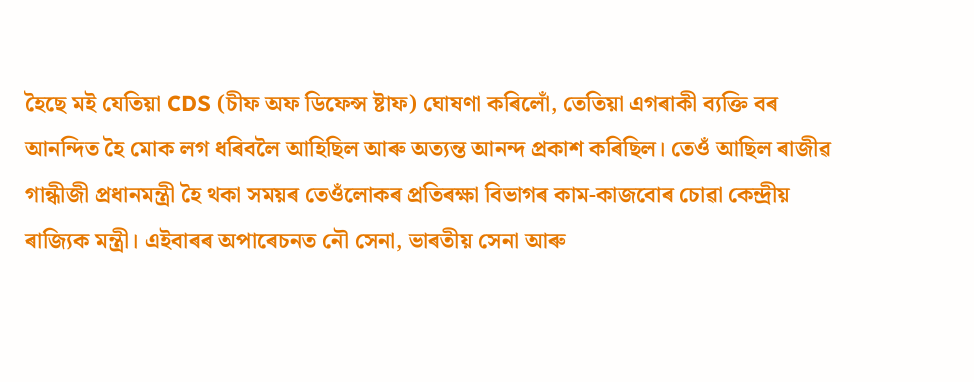হৈছে মই যেতিয়া CDS (চীফ অফ ডিফেন্স ষ্টাফ) ঘোষণা কৰিলোঁ, তেতিয়া এগৰাকী ব্যক্তি বৰ আনন্দিত হৈ মোক লগ ধৰিবলৈ আহিছিল আৰু অত্যন্ত আনন্দ প্ৰকাশ কৰিছিল। তেওঁ আছিল ৰাজীৱ গান্ধীজী প্ৰধানমন্ত্রী হৈ থকা সময়ৰ তেওঁলোকৰ প্ৰতিৰক্ষা বিভাগৰ কাম-কাজবোৰ চোৱা কেন্দ্ৰীয় ৰাজ্যিক মন্ত্ৰী। এইবাৰৰ অপাৰেচনত নৌ সেনা, ভাৰতীয় সেনা আৰু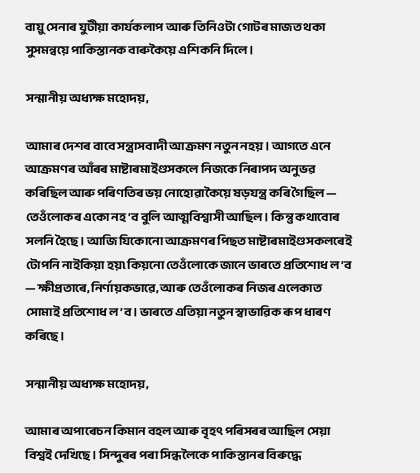বায়ু সেনাৰ যুটীয়া কাৰ্যকলাপ আৰু তিনিওটা গোটৰ মাজত থকা সুসমন্বয়ে পাকিস্তানক বাৰুকৈয়ে এশিকনি দিলে।

সন্মানীয় অধ্যক্ষ মহোদয়,

আমাৰ দেশৰ বাবে সন্ত্ৰাসবাদী আক্ৰমণ নতুন নহয়। আগতে এনে আক্ৰমণৰ আঁৰৰ মাষ্টাৰমাইণ্ডসকলে নিজকে নিৰাপদ অনুভৱ কৰিছিল আৰু পৰিণতিৰ ভয় নোহোৱাকৈয়ে ষড়যন্ত্ৰ কৰি গৈছিল — তেওঁলোকৰ একো নহ’ব বুলি আত্মবিশ্বাসী আছিল। কিন্তু কথাবোৰ সলনি হৈছে। আজি যিকোনো আক্ৰমণৰ পিছত মাষ্টাৰমাইণ্ডসকলৰেই টোপনি নাইকিয়া হয়৷ কিয়নো তেওঁলোকে জানে ভাৰতে প্ৰতিশোধ ল’ব — ক্ষীপ্ৰতাৰে, নিৰ্ণায়কভাৱে, আৰু তেওঁলোকৰ নিজৰ এলেকাত সোমাই প্ৰতিশোধ ল’ব। ভাৰতে এতিয়া নতুন স্বাভাৱিক ৰূপ ধাৰণ কৰিছে।

সন্মানীয় অধ্যক্ষ মহোদয়,

আমাৰ অপাৰেচন কিমান বহল আৰু বৃহৎ পৰিসৰৰ আছিল সেয়া বিশ্বই দেখিছে। সিন্দুৰৰ পৰা সিন্ধলৈকে পাকিস্তানৰ বিৰুদ্ধে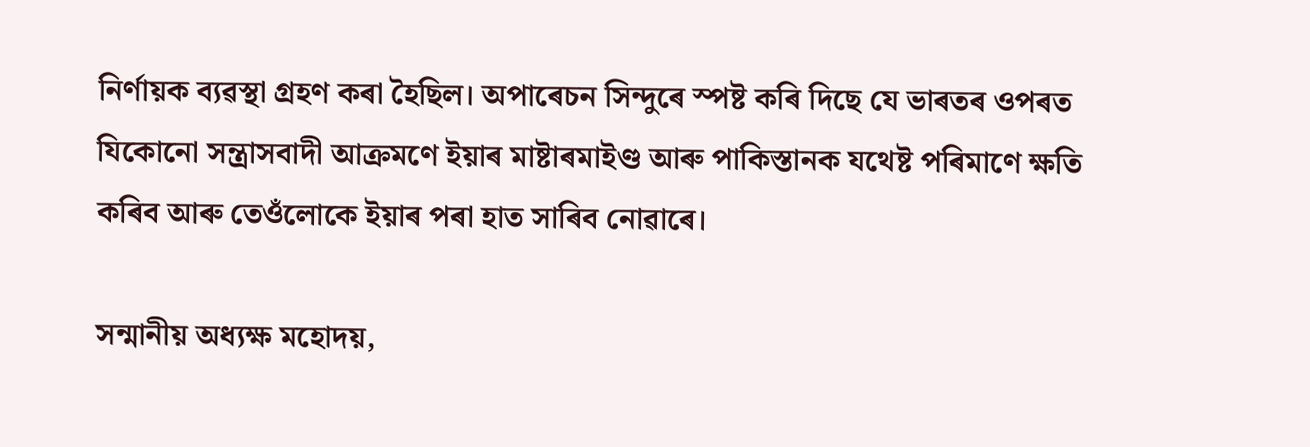নিৰ্ণায়ক ব্যৱস্থা গ্ৰহণ কৰা হৈছিল। অপাৰেচন সিন্দুৰে স্পষ্ট কৰি দিছে যে ভাৰতৰ ওপৰত যিকোনো সন্ত্ৰাসবাদী আক্ৰমণে ইয়াৰ মাষ্টাৰমাইণ্ড আৰু পাকিস্তানক যথেষ্ট পৰিমাণে ক্ষতি কৰিব আৰু তেওঁলোকে ইয়াৰ পৰা হাত সাৰিব নোৱাৰে।

সন্মানীয় অধ্যক্ষ মহোদয়,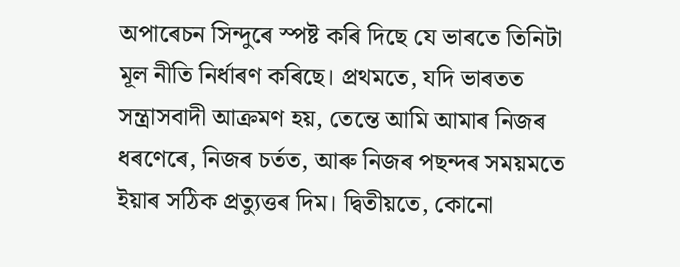অপাৰেচন সিন্দুৰে স্পষ্ট কৰি দিছে যে ভাৰতে তিনিটা মূল নীতি নিৰ্ধাৰণ কৰিছে। প্ৰথমতে, যদি ভাৰতত সন্ত্ৰাসবাদী আক্ৰমণ হয়, তেন্তে আমি আমাৰ নিজৰ ধৰণেৰে, নিজৰ চৰ্তত, আৰু নিজৰ পছন্দৰ সময়মতে ইয়াৰ সঠিক প্ৰত্যুত্তৰ দিম। দ্বিতীয়তে, কোনো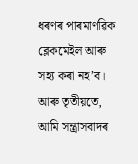ধৰণৰ পাৰমাণৱিক ব্লেকমেইল আৰু সহ্য কৰা নহ’ব। আৰু তৃতীয়তে, আমি সন্ত্ৰাসবাদৰ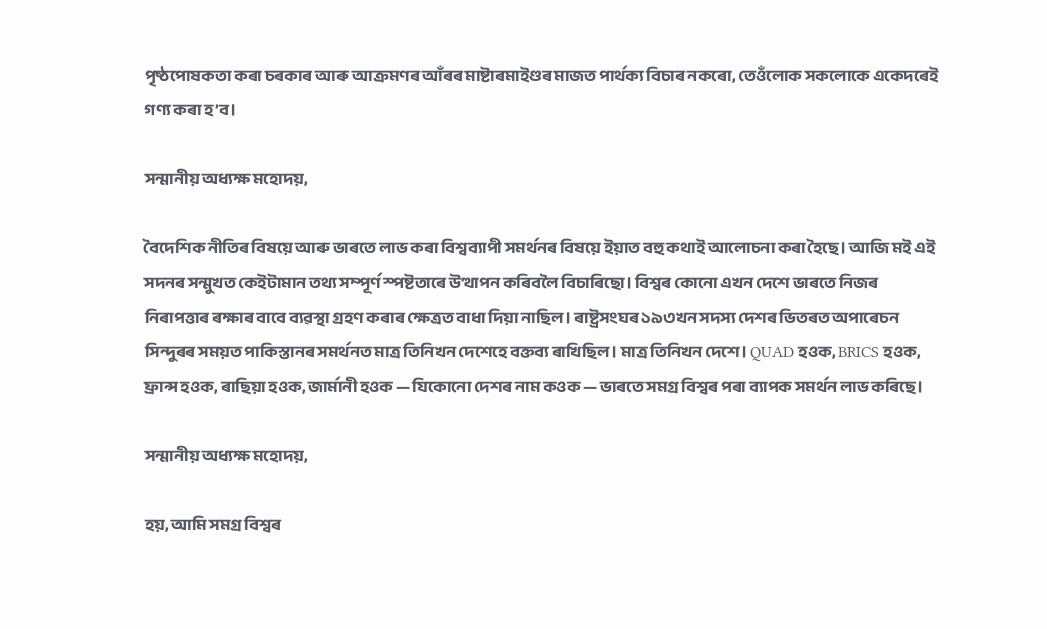পৃষ্ঠপোষকতা কৰা চৰকাৰ আৰু আক্ৰমণৰ আঁৰৰ মাষ্টাৰমাইণ্ডৰ মাজত পাৰ্থক্য বিচাৰ নকৰো, তেওঁলোক সকলোকে একেদৰেই গণ্য কৰা হ’ব।

সন্মানীয় অধ্যক্ষ মহোদয়,

বৈদেশিক নীতিৰ বিষয়ে আৰু ভাৰতে লাভ কৰা বিশ্বব্যাপী সমৰ্থনৰ বিষয়ে ইয়াত বহু কথাই আলোচনা কৰা হৈছে। আজি মই এই সদনৰ সন্মুখত কেইটামান তথ্য সম্পূৰ্ণ স্পষ্টতাৰে উত্থাপন কৰিবলৈ বিচাৰিছো। বিশ্বৰ কোনো এখন দেশে ভাৰতে নিজৰ নিৰাপত্তাৰ ৰক্ষাৰ বাবে ব্যৱস্থা গ্ৰহণ কৰাৰ ক্ষেত্ৰত বাধা দিয়া নাছিল। ৰাষ্ট্ৰসংঘৰ ১৯৩খন সদস্য দেশৰ ভিতৰত অপাৰেচন সিন্দুৰৰ সময়ত পাকিস্তানৰ সমৰ্থনত মাত্ৰ তিনিখন দেশেহে বক্তব্য ৰাখিছিল। মাত্ৰ তিনিখন দেশে। QUAD হওক, BRICS হওক, ফ্ৰান্স হওক, ৰাছিয়া হওক, জাৰ্মানী হওক — যিকোনো দেশৰ নাম কওক — ভাৰতে সমগ্ৰ বিশ্বৰ পৰা ব্যাপক সমৰ্থন লাভ কৰিছে।

সন্মানীয় অধ্যক্ষ মহোদয়,

হয়, আমি সমগ্ৰ বিশ্বৰ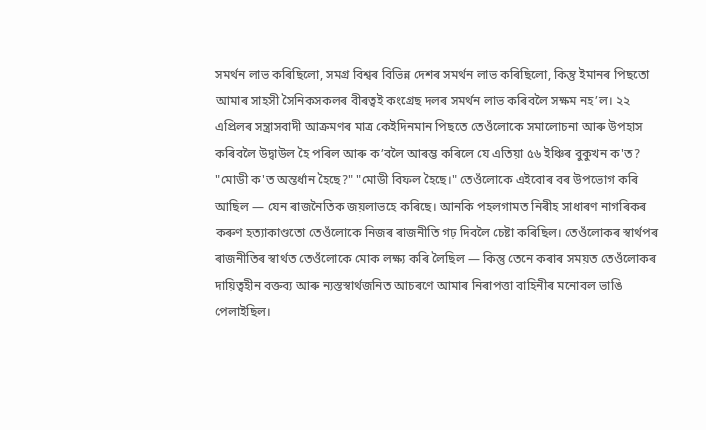সমৰ্থন লাভ কৰিছিলো, সমগ্ৰ বিশ্বৰ বিভিন্ন দেশৰ সমৰ্থন লাভ কৰিছিলো, কিন্তু ইমানৰ পিছতো আমাৰ সাহসী সৈনিকসকলৰ বীৰত্বই কংগ্ৰেছ দলৰ সমৰ্থন লাভ কৰিবলৈ সক্ষম নহ’ল। ২২ এপ্ৰিলৰ সন্ত্ৰাসবাদী আক্ৰমণৰ মাত্ৰ কেইদিনমান পিছতে তেওঁলোকে সমালোচনা আৰু উপহাস কৰিবলৈ উদ্বাউল হৈ পৰিল আৰু ক’বলৈ আৰম্ভ কৰিলে যে এতিয়া ৫৬ ইঞ্চিৰ বুকুখন ক'ত? "মোডী ক'ত অন্তৰ্ধান হৈছে?" "মোডী বিফল হৈছে।" তেওঁলোকে এইবোৰ বৰ উপভোগ কৰি আছিল — যেন ৰাজনৈতিক জয়লাভহে কৰিছে। আনকি পহলগামত নিৰীহ সাধাৰণ নাগৰিকৰ কৰুণ হত্যাকাণ্ডতো তেওঁলোকে নিজৰ ৰাজনীতি গঢ় দিবলৈ চেষ্টা কৰিছিল। তেওঁলোকৰ স্বাৰ্থপৰ ৰাজনীতিৰ স্বাৰ্থত তেওঁলোকে মোক লক্ষ্য কৰি লৈছিল — কিন্তু তেনে কৰাৰ সময়ত তেওঁলোকৰ দায়িত্বহীন বক্তব্য আৰু ন্যস্তস্বাৰ্থজনিত আচৰণে আমাৰ নিৰাপত্তা বাহিনীৰ মনোবল ভাঙি পেলাইছিল।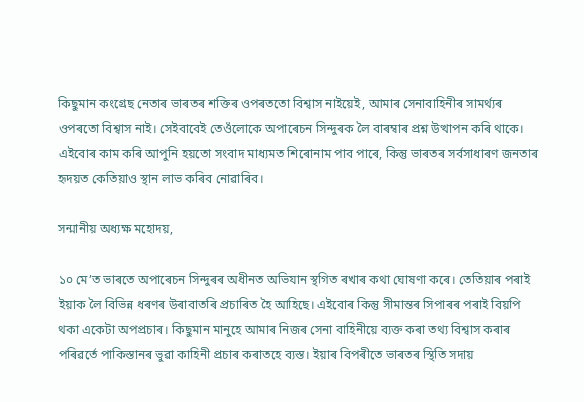কিছুমান কংগ্ৰেছ নেতাৰ ভাৰতৰ শক্তিৰ ওপৰততো বিশ্বাস নাইয়েই, আমাৰ সেনাবাহিনীৰ সামৰ্থ্যৰ ওপৰতো বিশ্বাস নাই। সেইবাবেই তেওঁলোকে অপাৰেচন সিন্দুৰক লৈ বাৰম্বাৰ প্ৰশ্ন উত্থাপন কৰি থাকে। এইবোৰ কাম কৰি আপুনি হয়তো সংবাদ মাধ্যমত শিৰোনাম পাব পাৰে, কিন্তু ভাৰতৰ সৰ্বসাধাৰণ জনতাৰ হৃদয়ত কেতিয়াও স্থান লাভ কৰিব নোৱাৰিব।

সন্মানীয় অধ্যক্ষ মহোদয়,

১০ মে’ত ভাৰতে অপাৰেচন সিন্দুৰৰ অধীনত অভিযান স্থগিত ৰখাৰ কথা ঘোষণা কৰে। তেতিয়াৰ পৰাই ইয়াক লৈ বিভিন্ন ধৰণৰ উৰাবাতৰি প্ৰচাৰিত হৈ আহিছে। এইবোৰ কিন্তু সীমান্তৰ সিপাৰৰ পৰাই বিয়পি থকা একেটা অপপ্ৰচাৰ। কিছুমান মানুহে আমাৰ নিজৰ সেনা বাহিনীয়ে ব্যক্ত কৰা তথ্য বিশ্বাস কৰাৰ পৰিৱৰ্তে পাকিস্তানৰ ভুৱা কাহিনী প্ৰচাৰ কৰাতহে ব্যস্ত। ইয়াৰ বিপৰীতে ভাৰতৰ স্থিতি সদায়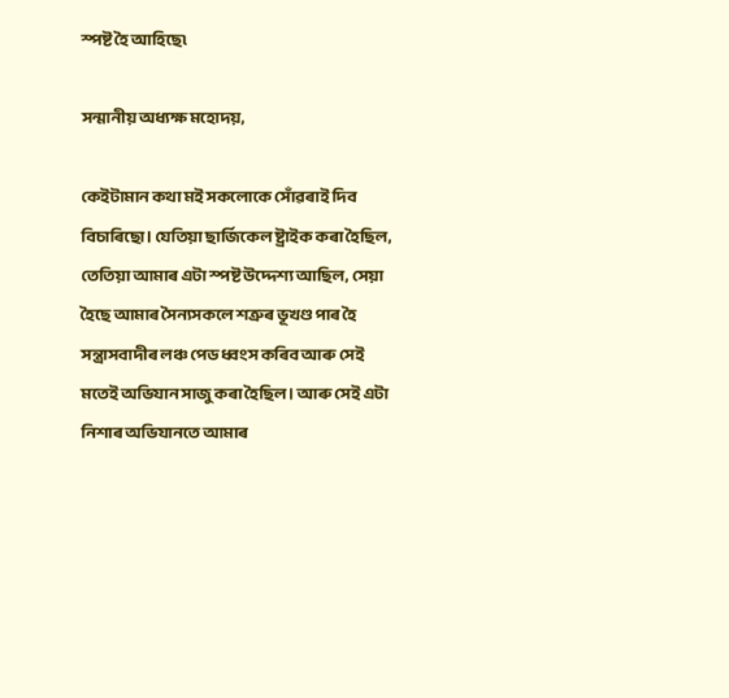স্পষ্ট হৈ আহিছে৷

সন্মানীয় অধ্যক্ষ মহোদয়,

কেইটামান কথা মই সকলোকে সোঁৱৰাই দিব বিচাৰিছো। যেতিয়া ছাৰ্জিকেল ষ্ট্ৰাইক কৰা হৈছিল, তেতিয়া আমাৰ এটা স্পষ্ট উদ্দেশ্য আছিল, সেয়া হৈছে আমাৰ সৈন্যসকলে শত্ৰুৰ ভূখণ্ড পাৰ হৈ সন্ত্ৰাসবাদীৰ লঞ্চ পেড ধ্বংস কৰিব আৰু সেই মতেই অভিযান সাজু কৰা হৈছিল। আৰু সেই এটা নিশাৰ অভিযানতে আমাৰ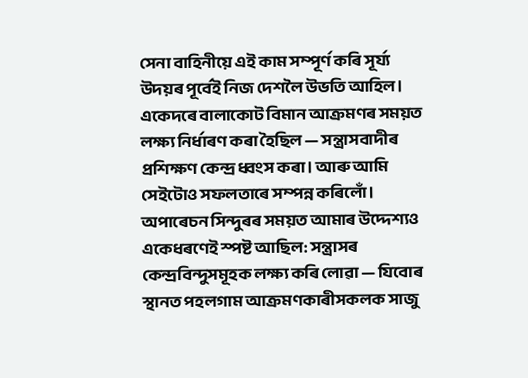সেনা বাহিনীয়ে এই কাম সম্পূৰ্ণ কৰি সূৰ্য্য উদয়ৰ পূৰ্বেই নিজ দেশলৈ উভতি আহিল। একেদৰে বালাকোট বিমান আক্ৰমণৰ সময়ত লক্ষ্য নিৰ্ধাৰণ কৰা হৈছিল — সন্ত্ৰাসবাদীৰ প্ৰশিক্ষণ কেন্দ্ৰ ধ্বংস কৰা। আৰু আমি সেইটোও সফলতাৰে সম্পন্ন কৰিলোঁ। অপাৰেচন সিন্দুৰৰ সময়ত আমাৰ উদ্দেশ্যও একেধৰণেই স্পষ্ট আছিল: সন্ত্ৰাসৰ কেন্দ্ৰবিন্দুসমূহক লক্ষ্য কৰি লোৱা — যিবোৰ স্থানত পহলগাম আক্ৰমণকাৰীসকলক সাজু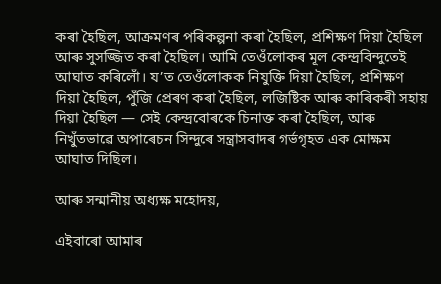কৰা হৈছিল, আক্ৰমণৰ পৰিকল্পনা কৰা হৈছিল, প্ৰশিক্ষণ দিয়া হৈছিল আৰু সুসজ্জিত কৰা হৈছিল। আমি তেওঁলোকৰ মূল কেন্দ্ৰবিন্দুতেই আঘাত কৰিলোঁ। য’ত তেওঁলোকক নিযুক্তি দিয়া হৈছিল, প্ৰশিক্ষণ দিয়া হৈছিল, পুঁজি প্ৰেৰণ কৰা হৈছিল, লজিষ্টিক আৰু কাৰিকৰী সহায় দিয়া হৈছিল — সেই কেন্দ্ৰবোৰকে চিনাক্ত কৰা হৈছিল, আৰু নিখুঁতভাৱে অপাৰেচন সিন্দুৰে সন্ত্ৰাসবাদৰ গৰ্ভগৃহত এক মোক্ষম আঘাত দিছিল।

আৰু সন্মানীয় অধ্যক্ষ মহোদয়,

এইবাৰো আমাৰ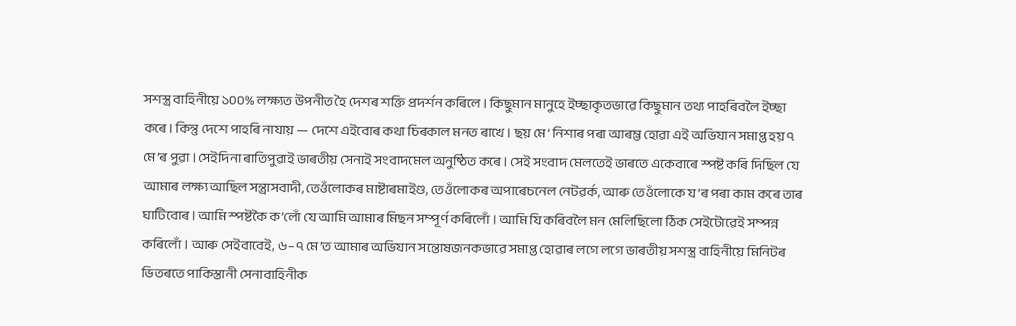সশস্ত্ৰ বাহিনীয়ে ১০০% লক্ষ্যত উপনীত হৈ দেশৰ শক্তি প্ৰদৰ্শন কৰিলে। কিছুমান মানুহে ইচ্ছাকৃতভাৱে কিছুমান তথ্য পাহৰিবলৈ ইচ্ছা কৰে। কিন্তু দেশে পাহৰি নাযায় — দেশে এইবোৰ কথা চিৰকাল মনত ৰাখে। ছয় মে’ নিশাৰ পৰা আৰম্ভ হোৱা এই অভিযান সমাপ্ত হয় ৭ মে’ৰ পুৱা।সেইদিনা ৰাতিপুৱাই ভাৰতীয় সেনাই সংবাদমেল অনুষ্ঠিত কৰে। সেই সংবাদ মেলতেই ভাৰতে একেবাৰে স্পষ্ট কৰি দিছিল যে আমাৰ লক্ষ্য আছিল সন্ত্ৰাসবাদী, তেওঁলোকৰ মাষ্টাৰমাইণ্ড, তেওঁলোকৰ অপাৰেচনেল নেটৱৰ্ক, আৰু তেওঁলোকে য’ৰ পৰা কাম কৰে তাৰ ঘাটিবোৰ। আমি স্পষ্টকৈ ক’লোঁ যে আমি আমাৰ মিছন সম্পূৰ্ণ কৰিলোঁ। আমি যি কৰিবলৈ মন মেলিছিলো ঠিক সেইটোৱেই সম্পন্ন কৰিলোঁ। আৰু সেইবাবেই, ৬–৭ মে’ত আমাৰ অভিযান সন্তোষজনকভাৱে সমাপ্ত হোৱাৰ লগে লগে ভাৰতীয় সশস্ত্ৰ বাহিনীয়ে মিনিটৰ ভিতৰতে পাকিস্তানী সেনাবাহিনীক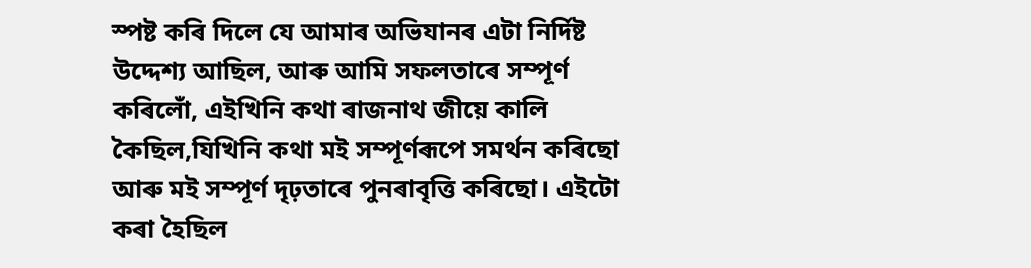স্পষ্ট কৰি দিলে যে আমাৰ অভিযানৰ এটা নিৰ্দিষ্ট উদ্দেশ্য আছিল, আৰু আমি সফলতাৰে সম্পূৰ্ণ কৰিলোঁ, এইখিনি কথা ৰাজনাথ জীয়ে কালি কৈছিল,যিখিনি কথা মই সম্পূৰ্ণৰূপে সমৰ্থন কৰিছো আৰু মই সম্পূৰ্ণ দৃঢ়তাৰে পুনৰাবৃত্তি কৰিছো। এইটো কৰা হৈছিল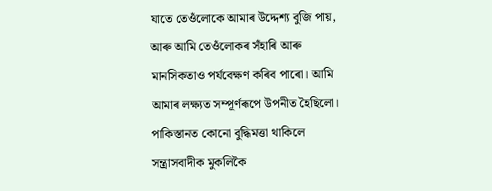যাতে তেওঁলোকে আমাৰ উদ্দেশ্য বুজি পায়, আৰু আমি তেওঁলোকৰ সঁহাৰি আৰু মানসিকতাও পৰ্যবেক্ষণ কৰিব পাৰো। আমি আমাৰ লক্ষ্যত সম্পূৰ্ণৰূপে উপনীত হৈছিলো। পাকিস্তানত কোনো বুদ্ধিমত্তা থাকিলে সন্ত্ৰাসবাদীক মুকলিকৈ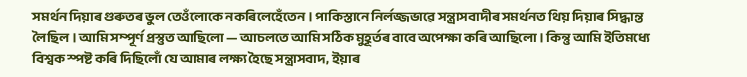সমৰ্থন দিয়াৰ গুৰুতৰ ভুল তেওঁলোকে নকৰিলেহেঁতেন। পাকিস্তানে নিৰ্লজ্জভাৱে সন্ত্ৰাসবাদীৰ সমৰ্থনত থিয় দিয়াৰ সিদ্ধান্ত লৈছিল। আমি সম্পূৰ্ণ প্ৰস্তুত আছিলো — আচলতে আমি সঠিক মুহূৰ্তৰ বাবে অপেক্ষা কৰি আছিলো। কিন্তু আমি ইতিমধ্যে বিশ্বক স্পষ্ট কৰি দিছিলোঁ যে আমাৰ লক্ষ্য হৈছে সন্ত্ৰাসবাদ, ইয়াৰ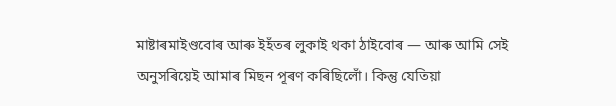মাষ্টাৰমাইণ্ডবোৰ আৰু ইহঁতৰ লুকাই থকা ঠাইবোৰ — আৰু আমি সেই অনুসৰিয়েই আমাৰ মিছন পূৰণ কৰিছিলোঁ। কিন্তু যেতিয়া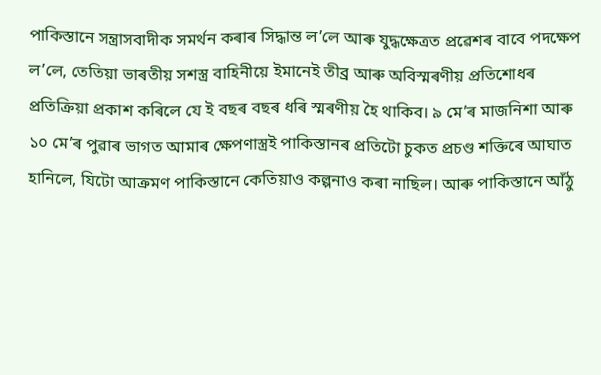পাকিস্তানে সন্ত্ৰাসবাদীক সমৰ্থন কৰাৰ সিদ্ধান্ত ল’লে আৰু যুদ্ধক্ষেত্ৰত প্ৰৱেশৰ বাবে পদক্ষেপ ল’লে, তেতিয়া ভাৰতীয় সশস্ত্ৰ বাহিনীয়ে ইমানেই তীব্ৰ আৰু অবিস্মৰণীয় প্ৰতিশোধৰ প্ৰতিক্ৰিয়া প্ৰকাশ কৰিলে যে ই বছৰ বছৰ ধৰি স্মৰণীয় হৈ থাকিব। ৯ মে’ৰ মাজনিশা আৰু ১০ মে’ৰ পুৱাৰ ভাগত আমাৰ ক্ষেপণাস্ত্ৰই পাকিস্তানৰ প্ৰতিটো চুকত প্ৰচণ্ড শক্তিৰে আঘাত হানিলে, যিটো আক্ৰমণ পাকিস্তানে কেতিয়াও কল্পনাও কৰা নাছিল। আৰু পাকিস্তানে আঁঠু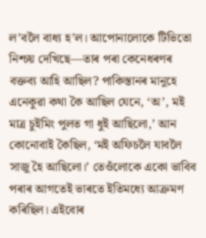ল’বলৈ বাধ্য হ’ল। আপোনালোকে টিভিতো নিশ্চয় দেখিছে—তাৰ পৰা কেনেধৰণৰ বক্তব্য আহি আছিল? পাকিস্তানৰ মানুহে এনেকুৱা কথা কৈ আছিল যেনে, ‘অ’, মই মাত্ৰ চুইমিং পুলত গা ধুই আছিলো,’ আন কোনোবাই কৈছিল, ‘মই অফিচলৈ যাবলৈ সাজু হৈ আছিলো।’ তেওঁলোকে একো ভাবিব পৰাৰ আগতেই ভাৰতে ইতিমধ্যে আক্ৰমণ কৰিছিল। এইবোৰ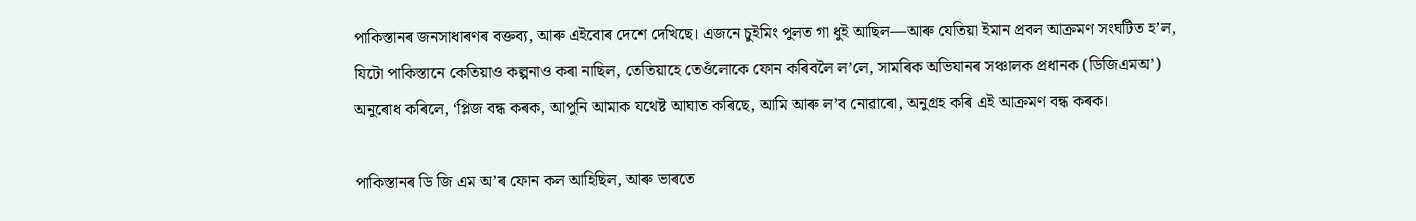পাকিস্তানৰ জনসাধাৰণৰ বক্তব্য, আৰু এইবোৰ দেশে দেখিছে। এজনে চুইমিং পুলত গা ধুই আছিল—আৰু যেতিয়া ইমান প্ৰবল আক্ৰমণ সংঘটিত হ’ল, যিটো পাকিস্তানে কেতিয়াও কল্পনাও কৰা নাছিল, তেতিয়াহে তেওঁলোকে ফোন কৰিবলৈ ল’লে, সামৰিক অভিযানৰ সঞ্চালক প্ৰধানক (ডিজিএমঅ’) অনুৰোধ কৰিলে, ‘প্লিজ বন্ধ কৰক, আপুনি আমাক যথেষ্ট আঘাত কৰিছে, আমি আৰু ল’ব নোৱাৰো, অনুগ্ৰহ কৰি এই আক্ৰমণ বন্ধ কৰক।

পাকিস্তানৰ ডি জি এম অ’ৰ ফোন কল আহিছিল, আৰু ভাৰতে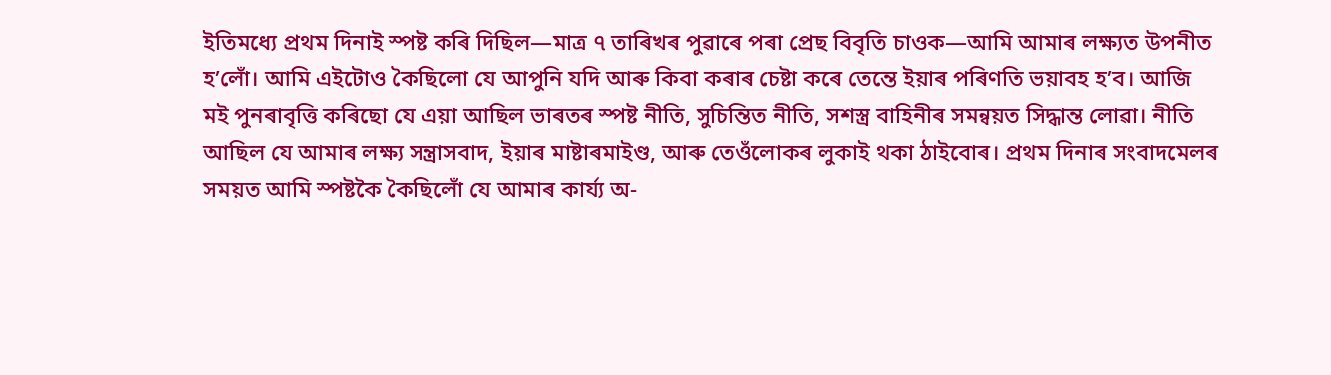ইতিমধ্যে প্ৰথম দিনাই স্পষ্ট কৰি দিছিল—মাত্ৰ ৭ তাৰিখৰ পুৱাৰে পৰা প্ৰেছ বিবৃতি চাওক—আমি আমাৰ লক্ষ্যত উপনীত হ’লোঁ। আমি এইটোও কৈছিলো যে আপুনি যদি আৰু কিবা কৰাৰ চেষ্টা কৰে তেন্তে ইয়াৰ পৰিণতি ভয়াবহ হ’ব। আজি মই পুনৰাবৃত্তি কৰিছো যে এয়া আছিল ভাৰতৰ স্পষ্ট নীতি, সুচিন্তিত নীতি, সশস্ত্ৰ বাহিনীৰ সমন্বয়ত সিদ্ধান্ত লোৱা। নীতি আছিল যে আমাৰ লক্ষ্য সন্ত্ৰাসবাদ, ইয়াৰ মাষ্টাৰমাইণ্ড, আৰু তেওঁলোকৰ লুকাই থকা ঠাইবোৰ। প্ৰথম দিনাৰ সংবাদমেলৰ সময়ত আমি স্পষ্টকৈ কৈছিলোঁ যে আমাৰ কাৰ্য্য অ-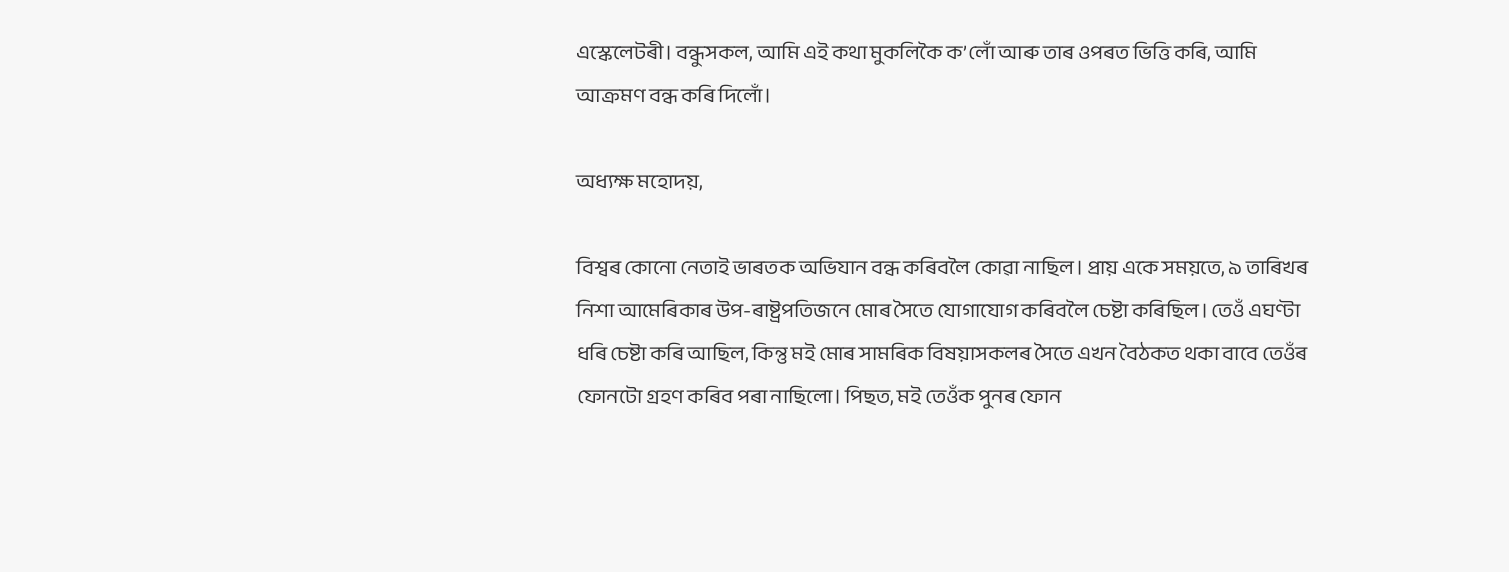এস্কেলেটৰী। বন্ধুসকল, আমি এই কথা মুকলিকৈ ক’লোঁ আৰু তাৰ ওপৰত ভিত্তি কৰি, আমি আক্ৰমণ বন্ধ কৰি দিলোঁ।

অধ্যক্ষ মহোদয়,

বিশ্বৰ কোনো নেতাই ভাৰতক অভিযান বন্ধ কৰিবলৈ কোৱা নাছিল। প্ৰায় একে সময়তে, ৯ তাৰিখৰ নিশা আমেৰিকাৰ উপ-ৰাষ্ট্ৰপতিজনে মোৰ সৈতে যোগাযোগ কৰিবলৈ চেষ্টা কৰিছিল। তেওঁ এঘণ্টা ধৰি চেষ্টা কৰি আছিল, কিন্তু মই মোৰ সামৰিক বিষয়াসকলৰ সৈতে এখন বৈঠকত থকা বাবে তেওঁৰ ফোনটো গ্ৰহণ কৰিব পৰা নাছিলো। পিছত, মই তেওঁক পুনৰ ফোন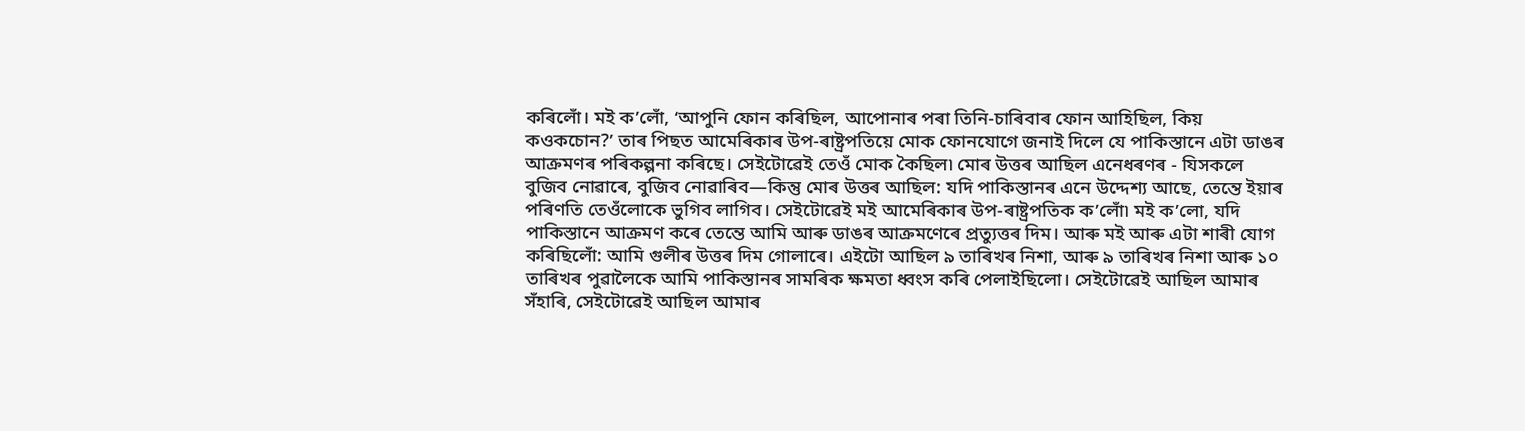কৰিলোঁ। মই ক’লোঁ, ‘আপুনি ফোন কৰিছিল, আপোনাৰ পৰা তিনি-চাৰিবাৰ ফোন আহিছিল, কিয় কওকচোন?’ তাৰ পিছত আমেৰিকাৰ উপ-ৰাষ্ট্ৰপতিয়ে মোক ফোনযোগে জনাই দিলে যে পাকিস্তানে এটা ডাঙৰ আক্ৰমণৰ পৰিকল্পনা কৰিছে। সেইটোৱেই তেওঁ মোক কৈছিল৷ মোৰ উত্তৰ আছিল এনেধৰণৰ - যিসকলে বুজিব নোৱাৰে, বুজিব নোৱাৰিব—কিন্তু মোৰ উত্তৰ আছিল: যদি পাকিস্তানৰ এনে উদ্দেশ্য আছে, তেন্তে ইয়াৰ পৰিণতি তেওঁলোকে ভুগিব লাগিব। সেইটোৱেই মই আমেৰিকাৰ উপ-ৰাষ্ট্ৰপতিক ক’লোঁ৷ মই ক’লো, যদি পাকিস্তানে আক্ৰমণ কৰে তেন্তে আমি আৰু ডাঙৰ আক্ৰমণেৰে প্ৰত্যুত্তৰ দিম। আৰু মই আৰু এটা শাৰী যোগ কৰিছিলোঁ: আমি গুলীৰ উত্তৰ দিম গোলাৰে। এইটো আছিল ৯ তাৰিখৰ নিশা, আৰু ৯ তাৰিখৰ নিশা আৰু ১০ তাৰিখৰ পুৱালৈকে আমি পাকিস্তানৰ সামৰিক ক্ষমতা ধ্বংস কৰি পেলাইছিলো। সেইটোৱেই আছিল আমাৰ সঁহাৰি, সেইটোৱেই আছিল আমাৰ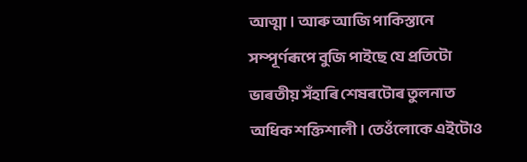আত্মা। আৰু আজি পাকিস্তানে সম্পূৰ্ণৰূপে বুজি পাইছে যে প্ৰতিটো ভাৰতীয় সঁহাৰি শেষৰটোৰ তুলনাত অধিক শক্তিশালী। তেওঁলোকে এইটোও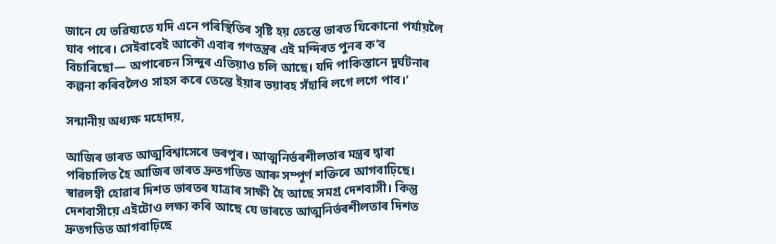জানে যে ভৱিষ্যতে যদি এনে পৰিস্থিতিৰ সৃষ্টি হয় তেন্তে ভাৰত যিকোনো পৰ্যায়লৈ যাব পাৰে। সেইবাবেই আকৌ এবাৰ গণতন্ত্ৰৰ এই মন্দিৰত পুনৰ ক’ব বিচাৰিছো— অপাৰেচন সিন্দুৰ এতিয়াও চলি আছে। যদি পাকিস্তানে দুৰ্ঘটনাৰ কল্পনা কৰিবলৈও সাহস কৰে তেন্তে ইয়াৰ ভয়াবহ সঁহাৰি লগে লগে পাব।’

সন্মানীয় অধ্যক্ষ মহোদয়,

আজিৰ ভাৰত আত্মবিশ্বাসেৰে ভৰপূৰ। আত্মনিৰ্ভৰশীলতাৰ মন্ত্ৰৰ দ্বাৰা পৰিচালিত হৈ আজিৰ ভাৰত দ্ৰুতগতিত আৰু সম্পূৰ্ণ শক্তিৰে আগবাঢ়িছে। স্বাৱলম্বী হোৱাৰ দিশত ভাৰতৰ যাত্ৰাৰ সাক্ষী হৈ আছে সমগ্ৰ দেশবাসী। কিন্তু দেশবাসীয়ে এইটোও লক্ষ্য কৰি আছে যে ভাৰতে আত্মনিৰ্ভৰশীলতাৰ দিশত দ্ৰুতগতিত আগবাঢ়িছে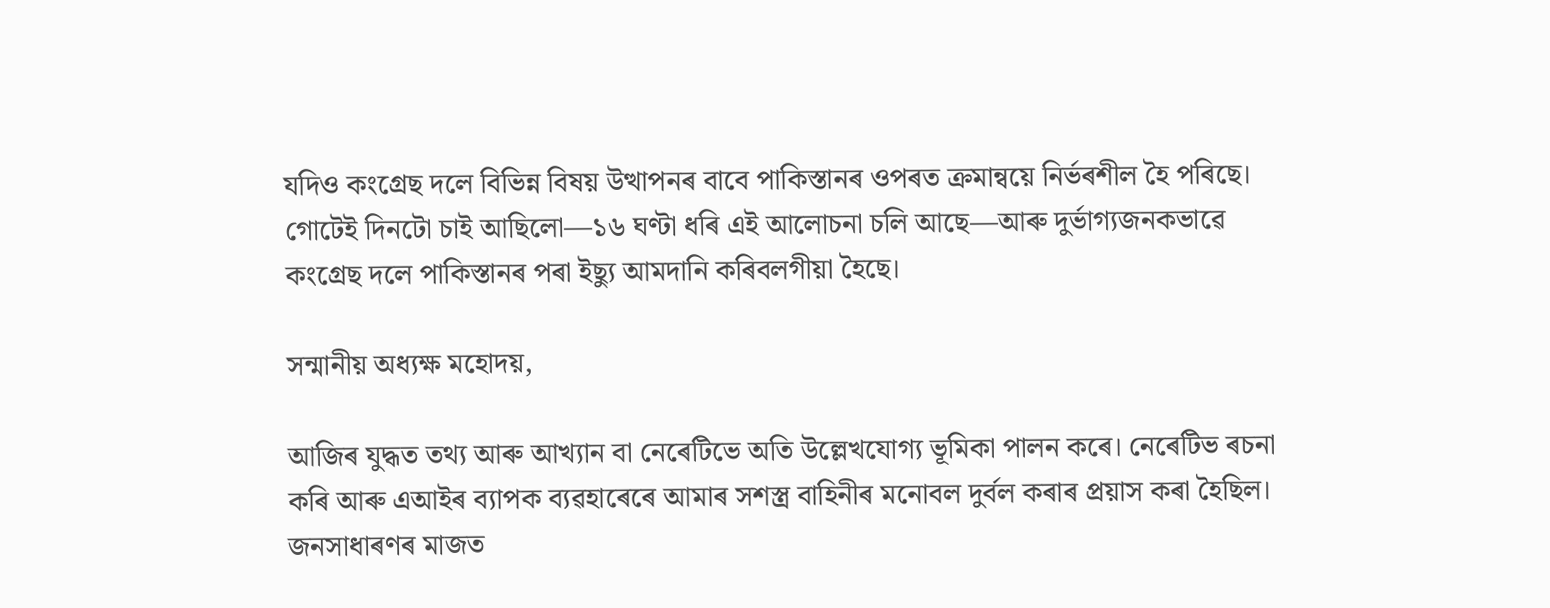যদিও কংগ্ৰেছ দলে বিভিন্ন বিষয় উত্থাপনৰ বাবে পাকিস্তানৰ ওপৰত ক্ৰমান্বয়ে নিৰ্ভৰশীল হৈ পৰিছে। গোটেই দিনটো চাই আছিলো—১৬ ঘণ্টা ধৰি এই আলোচনা চলি আছে—আৰু দুৰ্ভাগ্যজনকভাৱে কংগ্ৰেছ দলে পাকিস্তানৰ পৰা ইছ্যু আমদানি কৰিবলগীয়া হৈছে।

সন্মানীয় অধ্যক্ষ মহোদয়,

আজিৰ যুদ্ধত তথ্য আৰু আখ্যান বা নেৰেটিভে অতি উল্লেখযোগ্য ভূমিকা পালন কৰে। নেৰেটিভ ৰচনা কৰি আৰু এআইৰ ব্যাপক ব্যৱহাৰেৰে আমাৰ সশস্ত্ৰ বাহিনীৰ মনোবল দুৰ্বল কৰাৰ প্ৰয়াস কৰা হৈছিল। জনসাধাৰণৰ মাজত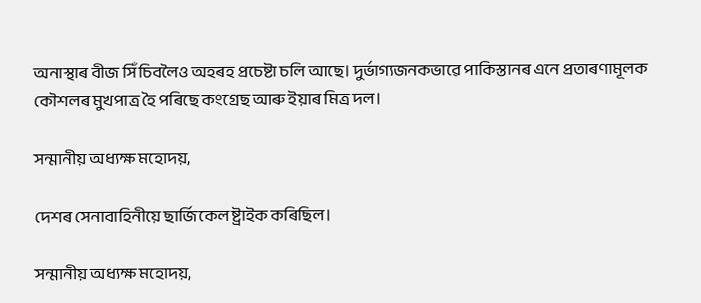অনাস্থাৰ বীজ সিঁচিবলৈও অহৰহ প্ৰচেষ্টা চলি আছে। দুৰ্ভাগ্যজনকভাৱে পাকিস্তানৰ এনে প্ৰতাৰণামূলক কৌশলৰ মুখপাত্ৰ হৈ পৰিছে কংগ্ৰেছ আৰু ইয়াৰ মিত্ৰ দল।

সন্মানীয় অধ্যক্ষ মহোদয়,

দেশৰ সেনাবাহিনীয়ে ছাৰ্জিকেল ষ্ট্ৰাইক কৰিছিল।

সন্মানীয় অধ্যক্ষ মহোদয়,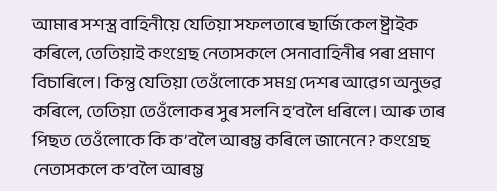আমাৰ সশস্ত্ৰ বাহিনীয়ে যেতিয়া সফলতাৰে ছাৰ্জিকেল ষ্ট্ৰাইক কৰিলে, তেতিয়াই কংগ্ৰেছ নেতাসকলে সেনাবাহিনীৰ পৰা প্ৰমাণ বিচাৰিলে। কিন্তু যেতিয়া তেওঁলোকে সমগ্ৰ দেশৰ আৱেগ অনুভৱ কৰিলে, তেতিয়া তেওঁলোকৰ সুৰ সলনি হ’বলৈ ধৰিলে। আৰু তাৰ পিছত তেওঁলোকে কি ক’বলৈ আৰম্ভ কৰিলে জানেনে? কংগ্ৰেছ নেতাসকলে ক’বলৈ আৰম্ভ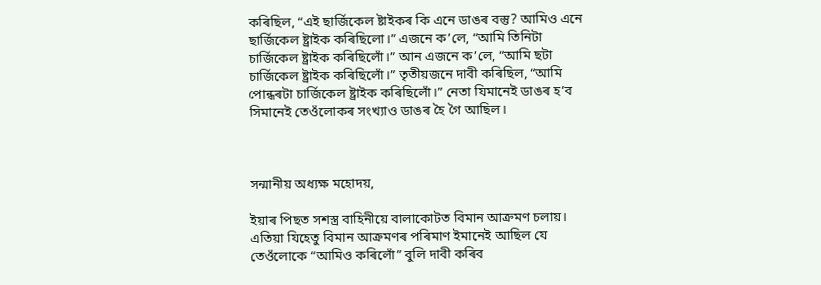কৰিছিল, “এই ছাৰ্জিকেল ষ্টাইকৰ কি এনে ডাঙৰ বস্তু? আমিও এনে ছাৰ্জিকেল ষ্ট্ৰাইক কৰিছিলো।” এজনে ক’লে, “আমি তিনিটা চাৰ্জিকেল ষ্ট্ৰাইক কৰিছিলোঁ।” আন এজনে ক’লে, “আমি ছটা চাৰ্জিকেল ষ্ট্ৰাইক কৰিছিলোঁ।” তৃতীয়জনে দাবী কৰিছিল, “আমি পোন্ধৰটা চাৰ্জিকেল ষ্ট্ৰাইক কৰিছিলোঁ।” নেতা যিমানেই ডাঙৰ হ’ব সিমানেই তেওঁলোকৰ সংখ্যাও ডাঙৰ হৈ গৈ আছিল।



সন্মানীয় অধ্যক্ষ মহোদয়,

ইয়াৰ পিছত সশস্ত্ৰ বাহিনীয়ে বালাকোটত বিমান আক্ৰমণ চলায়। এতিয়া যিহেতু বিমান আক্ৰমণৰ পৰিমাণ ইমানেই আছিল যে তেওঁলোকে “আমিও কৰিলোঁ” বুলি দাবী কৰিব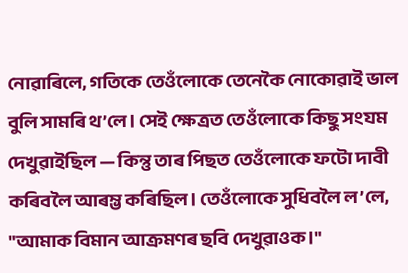নোৱাৰিলে, গতিকে তেওঁলোকে তেনেকৈ নোকোৱাই ভাল বুলি সামৰি থ’লে। সেই ক্ষেত্ৰত তেওঁলোকে কিছু সংযম দেখুৱাইছিল — কিন্তু তাৰ পিছত তেওঁলোকে ফটো দাবী কৰিবলৈ আৰম্ভ কৰিছিল। তেওঁলোকে সুধিবলৈ ল’লে, "আমাক বিমান আক্ৰমণৰ ছবি দেখুৱাওক।"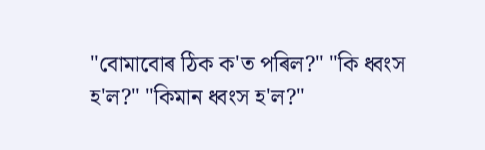"বোমাবোৰ ঠিক ক'ত পৰিল?" "কি ধ্বংস হ'ল?" "কিমান ধ্বংস হ'ল?"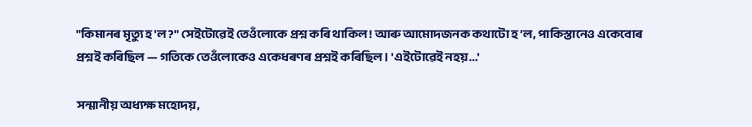"কিমানৰ মৃত্যু হ'ল?" সেইটোৱেই তেওঁলোকে প্ৰশ্ন কৰি থাকিল! আৰু আমোদজনক কথাটো হ’ল, পাকিস্তানেও একেবোৰ প্ৰশ্নই কৰিছিল — গতিকে তেওঁলোকেও একেধৰণৰ প্ৰশ্নই কৰিছিল। 'এইটোৱেই নহয়...'

সন্মানীয় অধ্যক্ষ মহোদয়,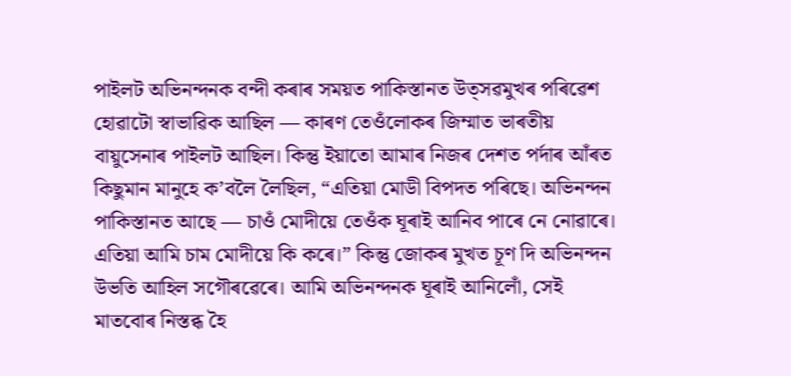পাইলট অভিনন্দনক বন্দী কৰাৰ সময়ত পাকিস্তানত উত্সৱমুখৰ পৰিৱেশ হোৱাটো স্বাভাৱিক আছিল — কাৰণ তেওঁলোকৰ জিম্মাত ভাৰতীয় বায়ুসেনাৰ পাইলট আছিল। কিন্তু ইয়াতো আমাৰ নিজৰ দেশত পৰ্দাৰ আঁৰত কিছুমান মানুহে ক’বলৈ লৈছিল, “এতিয়া মোডী বিপদত পৰিছে। অভিনন্দন পাকিস্তানত আছে — চাওঁ মোদীয়ে তেওঁক ঘূৰাই আনিব পাৰে নে নোৱাৰে। এতিয়া আমি চাম মোদীয়ে কি কৰে।” কিন্তু জোকৰ মুখত চূণ দি অভিনন্দন উভতি আহিল সগৌৰৱেৰে। আমি অভিনন্দনক ঘূৰাই আনিলোঁ, সেই মাতবোৰ নিস্তব্ধ হৈ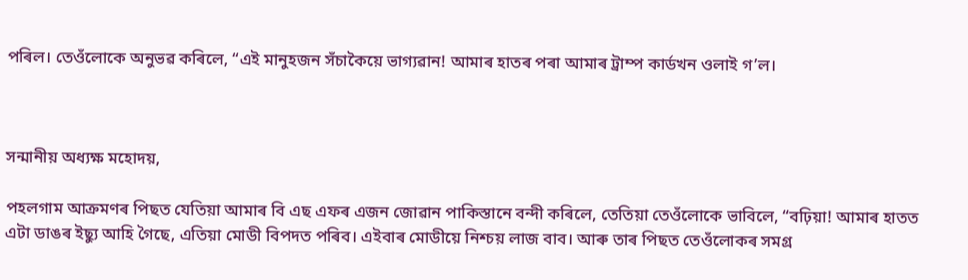পৰিল। তেওঁলোকে অনুভৱ কৰিলে, “এই মানুহজন সঁচাকৈয়ে ভাগ্যৱান! আমাৰ হাতৰ পৰা আমাৰ ট্ৰাম্প কাৰ্ডখন ওলাই গ’ল।



সন্মানীয় অধ্যক্ষ মহোদয়,

পহলগাম আক্ৰমণৰ পিছত যেতিয়া আমাৰ বি এছ এফৰ এজন জোৱান পাকিস্তানে বন্দী কৰিলে, তেতিয়া তেওঁলোকে ভাবিলে, “বঢ়িয়া! আমাৰ হাতত এটা ডাঙৰ ইছ্যু আহি গৈছে, এতিয়া মোডী বিপদত পৰিব। এইবাৰ মোডীয়ে নিশ্চয় লাজ বাব। আৰু তাৰ পিছত তেওঁলোকৰ সমগ্ৰ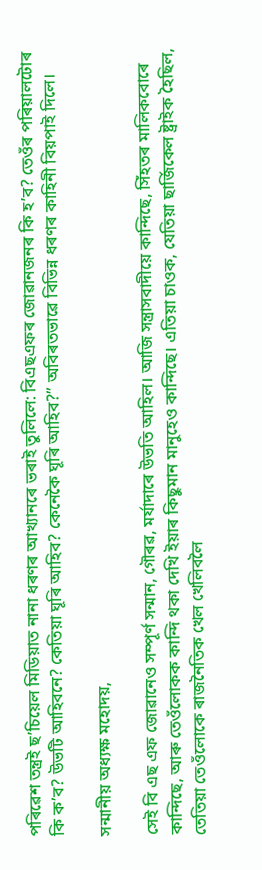পৰিৱেশ তন্ত্ৰই ছ’চিয়েল মিডিয়াত নানা ধৰণৰ আখ্যানৰে ভৰাই তুলিলে: বিএছএফৰ জোৱানজনৰ কি হ’ব? তেওঁৰ পৰিয়ালটোৰ কি ক’ব? উভটি আহিবনে? কেতিয়া ঘূৰি আহিব? কেনেকৈ ঘূৰি আহিব?” অবিৰতভাৱে বিভিন্ন ধৰণৰ কাহিনী বিয়পাই দিলে।

সন্মানীয় অধ্যক্ষ মহোদয়,

সেই বি এছ এফ জোৱানেও সম্পূৰ্ণ সন্মান, গৌৰৱ, মৰ্যাদাৰে উভতি আহিল। আজি সন্ত্ৰাসবাদীয়ে কান্দিছে, সিঁহতৰ মালিকবোৰে কান্দিছে, আৰু তেওঁলোকক কান্দি থকা দেখি ইয়াৰ কিছুমান মানুহেও কান্দিছে। এতিয়া চাওক, যেতিয়া ছাৰ্জিকেল ষ্ট্ৰাইক হৈছিল, তেতিয়া তেওঁলোকে ৰাজনৈতিক খেল খেলিবলৈ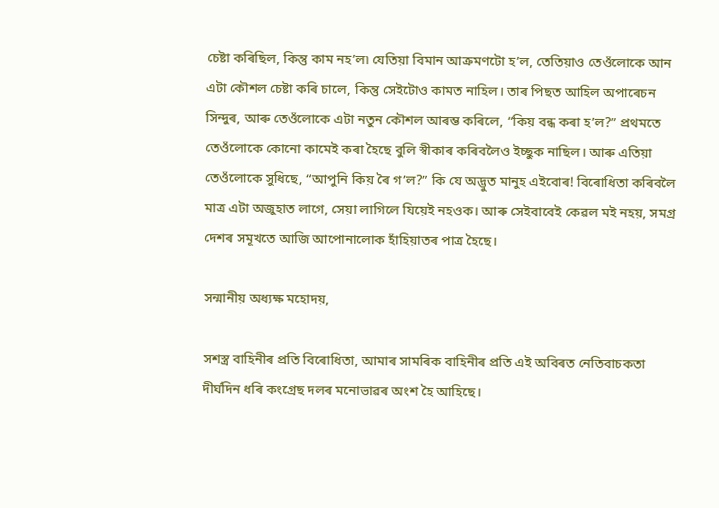চেষ্টা কৰিছিল, কিন্তু কাম নহ’ল৷ যেতিয়া বিমান আক্ৰমণটো হ’ল, তেতিয়াও তেওঁলোকে আন এটা কৌশল চেষ্টা কৰি চালে, কিন্তু সেইটোও কামত নাহিল। তাৰ পিছত আহিল অপাৰেচন সিন্দুৰ, আৰু তেওঁলোকে এটা নতুন কৌশল আৰম্ভ কৰিলে, “কিয় বন্ধ কৰা হ’ল?” প্ৰথমতে তেওঁলোকে কোনো কামেই কৰা হৈছে বুলি স্বীকাৰ কৰিবলৈও ইচ্ছুক নাছিল। আৰু এতিয়া তেওঁলোকে সুধিছে, “আপুনি কিয় ৰৈ গ’ল?” কি যে অদ্ভুত মানুহ এইবোৰ! বিৰোধিতা কৰিবলৈ মাত্ৰ এটা অজুহাত লাগে, সেয়া লাগিলে যিয়েই নহওক। আৰু সেইবাবেই কেৱল মই নহয়, সমগ্ৰ দেশৰ সমূখতে আজি আপোনালোক হাঁহিয়াতৰ পাত্ৰ হৈছে।

সন্মানীয় অধ্যক্ষ মহোদয়,

সশস্ত্ৰ বাহিনীৰ প্ৰতি বিৰোধিতা, আমাৰ সামৰিক বাহিনীৰ প্ৰতি এই অবিৰত নেতিবাচকতা দীৰ্ঘদিন ধৰি কংগ্ৰেছ দলৰ মনোভাৱৰ অংশ হৈ আহিছে।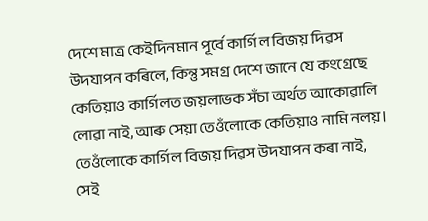দেশে মাত্ৰ কেইদিনমান পূৰ্বে কাৰ্গিল বিজয় দিৱস উদযাপন কৰিলে, কিন্তু সমগ্ৰ দেশে জানে যে কংগ্ৰেছে কেতিয়াও কাৰ্গিলত জয়লাভক সঁচা অৰ্থত আকোৱালি লোৱা নাই, আৰু সেয়া তেওঁলোকে কেতিয়াও নামি নলয়। তেওঁলোকে কাৰ্গিল বিজয় দিৱস উদযাপন কৰা নাই, সেই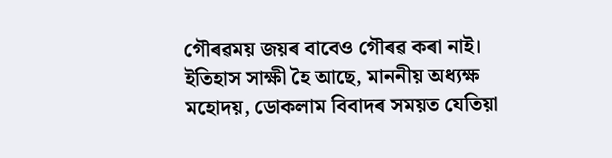গৌৰৱময় জয়ৰ বাবেও গৌৰৱ কৰা নাই। ইতিহাস সাক্ষী হৈ আছে, মাননীয় অধ্যক্ষ মহোদয়, ডোকলাম বিবাদৰ সময়ত যেতিয়া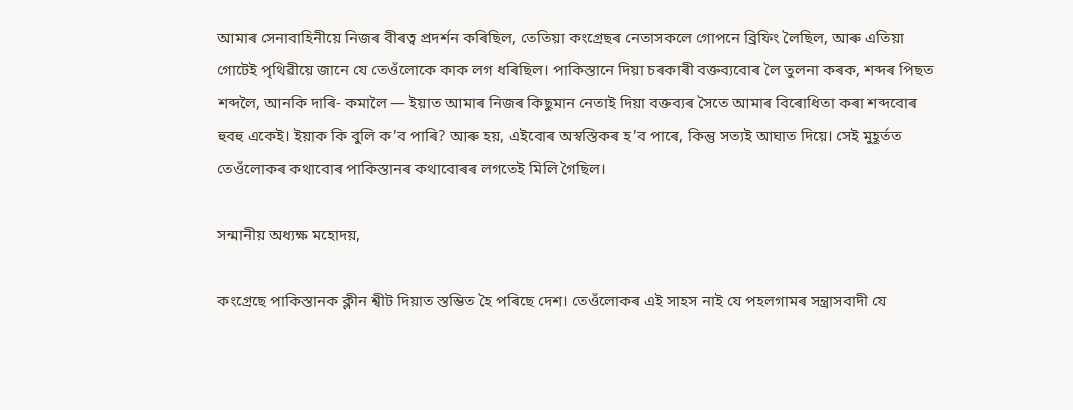আমাৰ সেনাবাহিনীয়ে নিজৰ বীৰত্ব প্ৰদৰ্শন কৰিছিল, তেতিয়া কংগ্ৰেছৰ নেতাসকলে গোপনে ব্রিফিং লৈছিল, আৰু এতিয়া গোটেই পৃথিৱীয়ে জানে যে তেওঁলোকে কাক লগ ধৰিছিল। পাকিস্তানে দিয়া চৰকাৰী বক্তব্যবোৰ লৈ তুলনা কৰক, শব্দৰ পিছত শব্দলৈ, আনকি দাৰি- কমালৈ — ইয়াত আমাৰ নিজৰ কিছুমান নেতাই দিয়া বক্তব্যৰ সৈতে আমাৰ বিৰোধিতা কৰা শব্দবোৰ হুবহু একেই। ইয়াক কি বুলি ক’ব পাৰি? আৰু হয়, এইবোৰ অস্বস্তিকৰ হ’ব পাৰে, কিন্তু সত্যই আঘাত দিয়ে। সেই মুহূৰ্তত তেওঁলোকৰ কথাবোৰ পাকিস্তানৰ কথাবোৰৰ লগতেই মিলি গৈছিল।

সন্মানীয় অধ্যক্ষ মহোদয়,

কংগ্ৰেছে পাকিস্তানক ক্লীন শ্বীট দিয়াত স্তম্ভিত হৈ পৰিছে দেশ। তেওঁলোকৰ এই সাহস নাই যে পহলগামৰ সন্ত্ৰাসবাদী যে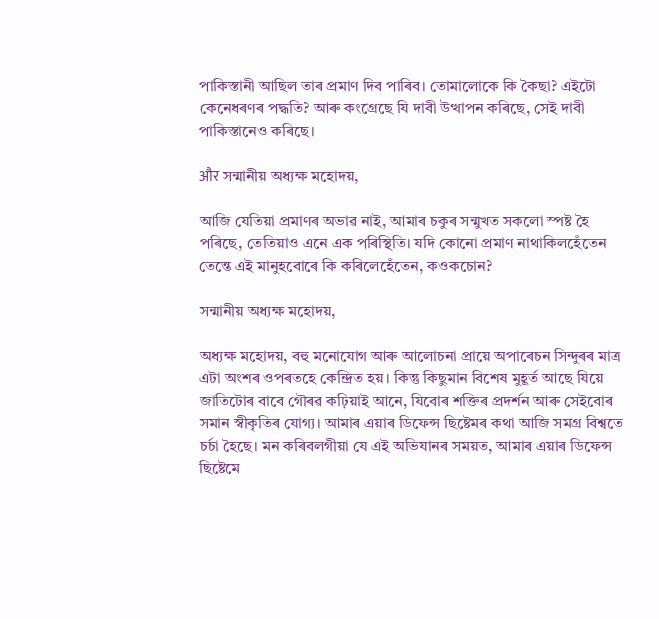পাকিস্তানী আছিল তাৰ প্ৰমাণ দিব পাৰিব। তোমালোকে কি কৈছা? এইটো কেনেধৰণৰ পদ্ধতি? আৰু কংগ্ৰেছে যি দাবী উত্থাপন কৰিছে, সেই দাবী পাকিস্তানেও কৰিছে।

और সন্মানীয় অধ্যক্ষ মহোদয়,

আজি যেতিয়া প্ৰমাণৰ অভাৱ নাই, আমাৰ চকুৰ সন্মুখত সকলো স্পষ্ট হৈ পৰিছে, তেতিয়াও এনে এক পৰিস্থিতি। যদি কোনো প্ৰমাণ নাথাকিলহেঁতেন তেন্তে এই মানুহবোৰে কি কৰিলেহেঁতেন, কওকচোন?

সন্মানীয় অধ্যক্ষ মহোদয়,

অধ্যক্ষ মহোদয়, বহু মনোযোগ আৰু আলোচনা প্ৰায়ে অপাৰেচন সিন্দুৰৰ মাত্ৰ এটা অংশৰ ওপৰতহে কেন্দ্ৰিত হয়। কিন্তু কিছুমান বিশেষ মুহূৰ্ত আছে যিয়ে জাতিটোৰ বাবে গৌৰৱ কঢ়িয়াই আনে, যিবোৰ শক্তিৰ প্ৰদৰ্শন আৰু সেইবোৰ সমান স্বীকৃতিৰ যোগ্য। আমাৰ এয়াৰ ডিফেন্স ছিষ্টেমৰ কথা আজি সমগ্ৰ বিশ্বতে চৰ্চা হৈছে। মন কৰিবলগীয়া যে এই অভিযানৰ সময়ত, আমাৰ এয়াৰ ডিফেন্স ছিষ্টেমে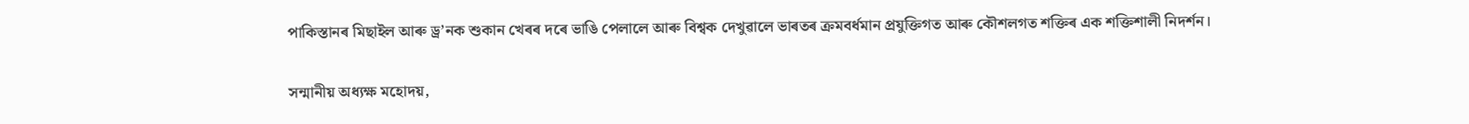পাকিস্তানৰ মিছাইল আৰু ড্ৰ’নক শুকান খেৰৰ দৰে ভাঙি পেলালে আৰু বিশ্বক দেখুৱালে ভাৰতৰ ক্ৰমবৰ্ধমান প্ৰযুক্তিগত আৰু কৌশলগত শক্তিৰ এক শক্তিশালী নিদৰ্শন।

সন্মানীয় অধ্যক্ষ মহোদয়,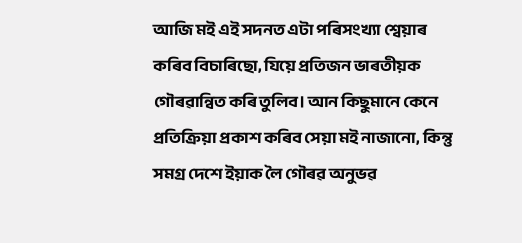আজি মই এই সদনত এটা পৰিসংখ্যা শ্বেয়াৰ কৰিব বিচাৰিছো, যিয়ে প্ৰতিজন ভাৰতীয়ক গৌৰৱান্বিত কৰি তুলিব। আন কিছুমানে কেনে প্ৰতিক্ৰিয়া প্ৰকাশ কৰিব সেয়া মই নাজানো, কিন্তু সমগ্ৰ দেশে ইয়াক লৈ গৌৰৱ অনুভৱ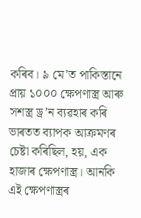কৰিব। ৯ মে’ত পাকিস্তানে প্ৰায় ১০০০ ক্ষেপণাস্ত্ৰ আৰু সশস্ত্ৰ ড্ৰ’ন ব্যৱহাৰ কৰি ভাৰতত ব্যাপক আক্ৰমণৰ চেষ্টা কৰিছিল, হয়, এক হাজাৰ ক্ষেপণাস্ত্ৰ। আনকি এই ক্ষেপণাস্ত্ৰৰ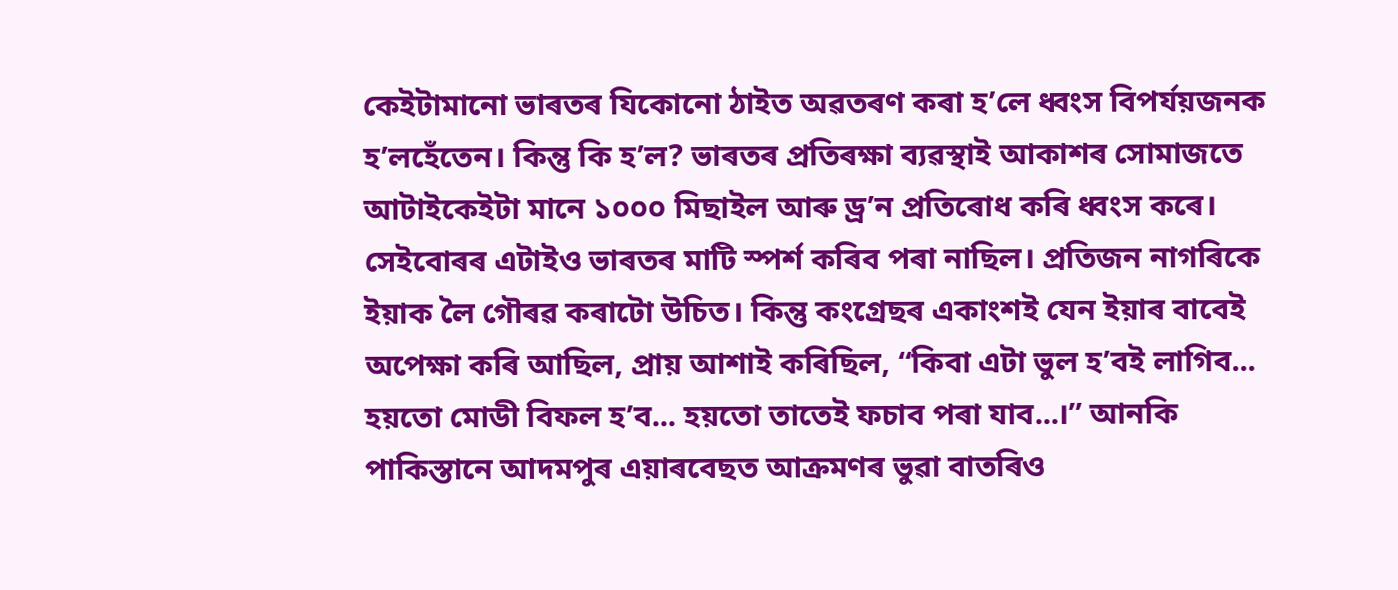কেইটামানো ভাৰতৰ যিকোনো ঠাইত অৱতৰণ কৰা হ’লে ধ্বংস বিপৰ্যয়জনক হ’লহেঁতেন। কিন্তু কি হ’ল? ভাৰতৰ প্ৰতিৰক্ষা ব্যৱস্থাই আকাশৰ সোমাজতে আটাইকেইটা মানে ১০০০ মিছাইল আৰু ড্ৰ’ন প্ৰতিৰোধ কৰি ধ্বংস কৰে। সেইবোৰৰ এটাইও ভাৰতৰ মাটি স্পৰ্শ কৰিব পৰা নাছিল। প্ৰতিজন নাগৰিকে ইয়াক লৈ গৌৰৱ কৰাটো উচিত। কিন্তু কংগ্ৰেছৰ একাংশই যেন ইয়াৰ বাবেই অপেক্ষা কৰি আছিল, প্ৰায় আশাই কৰিছিল, “কিবা এটা ভুল হ’বই লাগিব... হয়তো মোডী বিফল হ’ব... হয়তো তাতেই ফচাব পৰা যাব...।” আনকি পাকিস্তানে আদমপুৰ এয়াৰবেছত আক্ৰমণৰ ভুৱা বাতৰিও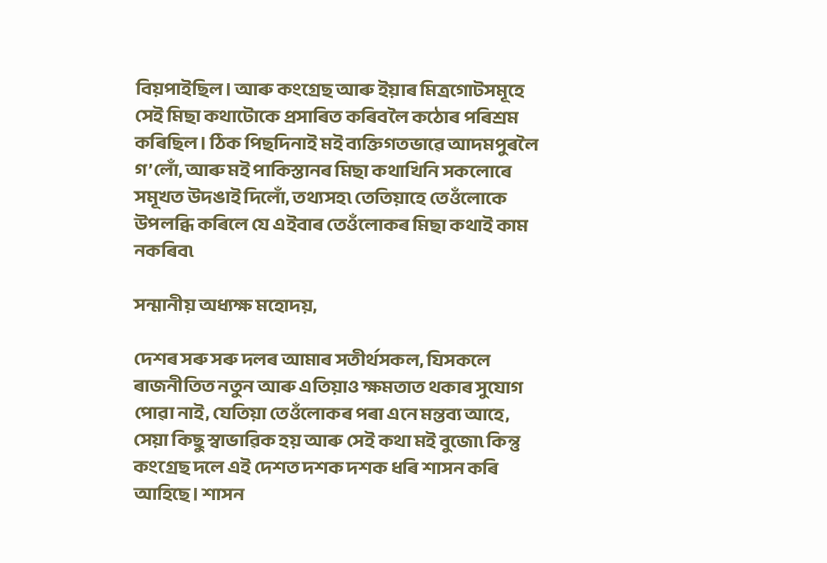বিয়পাইছিল। আৰু কংগ্ৰেছ আৰু ইয়াৰ মিত্ৰগোটসমূহে সেই মিছা কথাটোকে প্ৰসাৰিত কৰিবলৈ কঠোৰ পৰিশ্ৰম কৰিছিল। ঠিক পিছদিনাই মই ব্যক্তিগতভাৱে আদমপুৰলৈ গ’লোঁ, আৰু মই পাকিস্তানৰ মিছা কথাখিনি সকলোৰে সমূখত উদঙাই দিলোঁ, তথ্যসহ৷ তেতিয়াহে তেওঁলোকে উপলব্ধি কৰিলে যে এইবাৰ তেওঁলোকৰ মিছা কথাই কাম নকৰিব৷

সন্মানীয় অধ্যক্ষ মহোদয়,

দেশৰ সৰু সৰু দলৰ আমাৰ সতীৰ্থসকল, যিসকলে ৰাজনীতিত নতুন আৰু এতিয়াও ক্ষমতাত থকাৰ সুযোগ পোৱা নাই, যেতিয়া তেওঁলোকৰ পৰা এনে মন্তব্য আহে, সেয়া কিছু স্বাভাৱিক হয় আৰু সেই কথা মই বুজো৷ কিন্তু কংগ্ৰেছ দলে এই দেশত দশক দশক ধৰি শাসন কৰি আহিছে। শাসন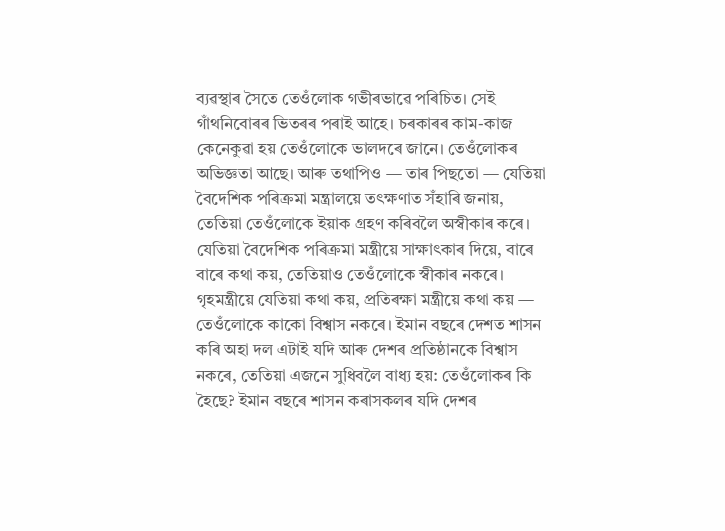ব্যৱস্থাৰ সৈতে তেওঁলোক গভীৰভাৱে পৰিচিত। সেই গাঁথনিবোৰৰ ভিতৰৰ পৰাই আহে। চৰকাৰৰ কাম-কাজ কেনেকুৱা হয় তেওঁলোকে ভালদৰে জানে। তেওঁলোকৰ অভিজ্ঞতা আছে। আৰু তথাপিও — তাৰ পিছতো — যেতিয়া বৈদেশিক পৰিক্ৰমা মন্ত্ৰালয়ে তৎক্ষণাত সঁহাৰি জনায়, তেতিয়া তেওঁলোকে ইয়াক গ্ৰহণ কৰিবলৈ অস্বীকাৰ কৰে। যেতিয়া বৈদেশিক পৰিক্ৰমা মন্ত্ৰীয়ে সাক্ষাৎকাৰ দিয়ে, বাৰে বাৰে কথা কয়, তেতিয়াও তেওঁলোকে স্বীকাৰ নকৰে। গৃহমন্ত্ৰীয়ে যেতিয়া কথা কয়, প্ৰতিৰক্ষা মন্ত্ৰীয়ে কথা কয় — তেওঁলোকে কাকো বিশ্বাস নকৰে। ইমান বছৰে দেশত শাসন কৰি অহা দল এটাই যদি আৰু দেশৰ প্রতিষ্ঠানকে বিশ্বাস নকৰে, তেতিয়া এজনে সুধিবলৈ বাধ্য হয়: তেওঁলোকৰ কি হৈছে? ইমান বছৰে শাসন কৰাসকলৰ যদি দেশৰ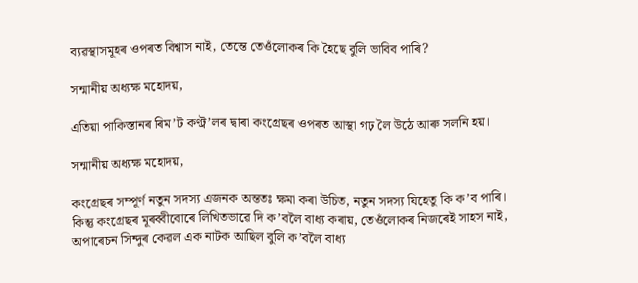ব্যৱস্থাসমূহৰ ওপৰত বিশ্বাস নাই, তেন্তে তেওঁলোকৰ কি হৈছে বুলি ভাবিব পাৰি?

সন্মানীয় অধ্যক্ষ মহোদয়,

এতিয়া পাকিস্তানৰ ৰিম’ট কণ্ট্ৰ’লৰ দ্বাৰা কংগ্ৰেছৰ ওপৰত আস্থা গঢ় লৈ উঠে আৰু সলনি হয়।

সন্মানীয় অধ্যক্ষ মহোদয়,

কংগ্ৰেছৰ সম্পূৰ্ণ নতুন সদস্য এজনক অন্ততঃ ক্ষমা কৰা উচিত, নতুন সদস্য যিহেতু কি ক’ব পাৰি। কিন্তু কংগ্ৰেছৰ মূৰব্বীবোৰে লিখিতভাৱে দি ক’বলৈ বাধ্য কৰায়, তেওঁলোকৰ নিজৰেই সাহস নাই, অপাৰেচন সিন্দুৰ কেৱল এক নাটক আছিল বুলি ক’বলৈ বাধ্য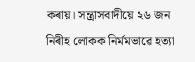কৰায়। সন্ত্ৰাসবাদীয়ে ২৬ জন নিৰীহ লোকক নিৰ্মমভাৱে হত্যা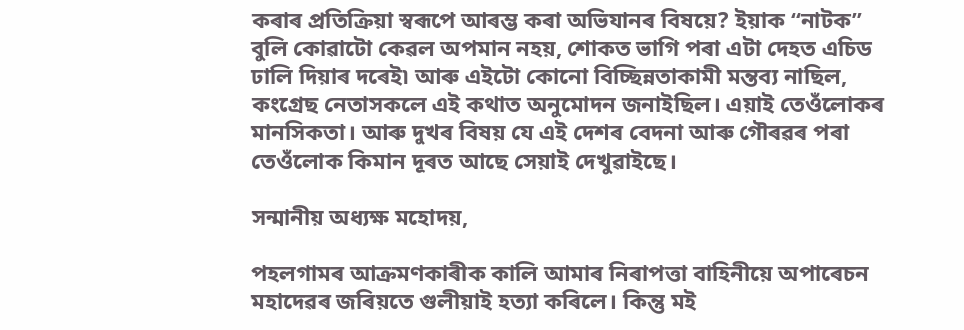কৰাৰ প্ৰতিক্ৰিয়া স্বৰূপে আৰম্ভ কৰা অভিযানৰ বিষয়ে? ইয়াক “নাটক” বুলি কোৱাটো কেৱল অপমান নহয়, শোকত ভাগি পৰা এটা দেহত এচিড ঢালি দিয়াৰ দৰেই৷ আৰু এইটো কোনো বিচ্ছিন্নতাকামী মন্তব্য নাছিল, কংগ্ৰেছ নেতাসকলে এই কথাত অনুমোদন জনাইছিল। এয়াই তেওঁলোকৰ মানসিকতা। আৰু দুখৰ বিষয় যে এই দেশৰ বেদনা আৰু গৌৰৱৰ পৰা তেওঁলোক কিমান দূৰত আছে সেয়াই দেখুৱাইছে।

সন্মানীয় অধ্যক্ষ মহোদয়,

পহলগামৰ আক্ৰমণকাৰীক কালি আমাৰ নিৰাপত্তা বাহিনীয়ে অপাৰেচন মহাদেৱৰ জৰিয়তে গুলীয়াই হত্যা কৰিলে। কিন্তু মই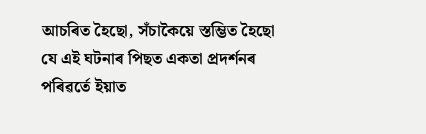আচৰিত হৈছো, সঁচাকৈয়ে স্তম্ভিত হৈছো যে এই ঘটনাৰ পিছত একতা প্ৰদৰ্শনৰ পৰিৱৰ্তে ইয়াত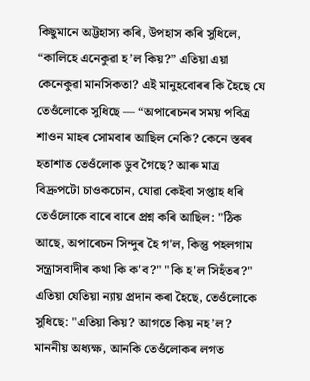কিছুমানে অট্টহাস্য কৰি, উপহাস কৰি সুধিলে, “কালিহে এনেকুৱা হ’ল কিয়?” এতিয়া এয়া কেনেকুৱা মানসিকতা? এই মানুহবোৰৰ কি হৈছে যে তেওঁলোকে সুধিছে — “অপাৰেচনৰ সময় পবিত্ৰ শাওন মাহৰ সোমবাৰ আছিল নেকি? কেনে স্তৰৰ হতাশাত তেওঁলোক ডুব গৈছে? আৰু মাত্ৰ বিদ্ৰুপটো চাওকচোন, যোৱা কেইবা সপ্তাহ ধৰি তেওঁলোকে বাৰে বাৰে প্ৰশ্ন কৰি আছিল: "ঠিক আছে, অপাৰেচন সিন্দুৰ হৈ গ'ল, কিন্তু পহলগাম সন্ত্ৰাসবাদীৰ কথা কি ক'ব?" "কি হ'ল সিহঁতৰ?" এতিয়া যেতিয়া ন্যায় প্ৰদান কৰা হৈছে, তেওঁলোকে সুধিছে: "এতিয়া কিয়? আগতে কিয় নহ’ল? মাননীয় অধ্যক্ষ, আনকি তেওঁলোকৰ লগত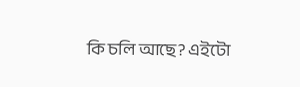কি চলি আছে? এইটো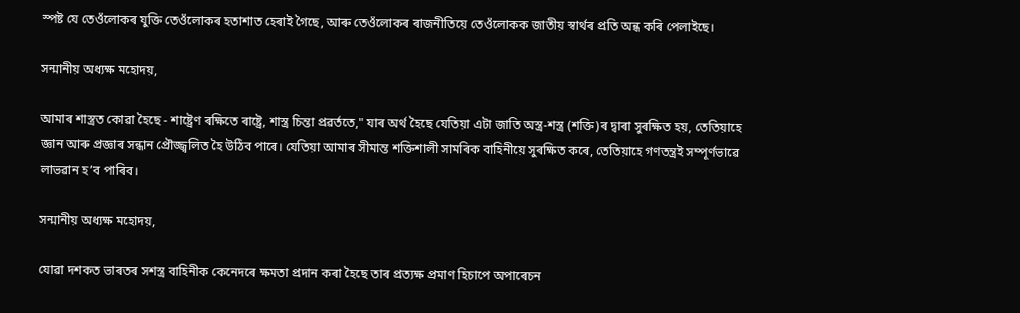স্পষ্ট যে তেওঁলোকৰ যুক্তি তেওঁলোকৰ হতাশাত হেৰাই গৈছে, আৰু তেওঁলোকৰ ৰাজনীতিয়ে তেওঁলোকক জাতীয় স্বাৰ্থৰ প্ৰতি অন্ধ কৰি পেলাইছে।

সন্মানীয় অধ্যক্ষ মহোদয়,

আমাৰ শাস্ত্ৰত কোৱা হৈছে - শাষ্ট্ৰেণ ৰক্ষিতে ৰাষ্ট্ৰে, শাস্ত্ৰ চিন্তা প্ৰৱৰ্ততে," যাৰ অৰ্থ হৈছে যেতিয়া এটা জাতি অস্ত্ৰ-শস্ত্ৰ (শক্তি)ৰ দ্বাৰা সুৰক্ষিত হয়, তেতিয়াহে জ্ঞান আৰু প্ৰজ্ঞাৰ সন্ধান প্ৰৌজ্জ্বলিত হৈ উঠিব পাৰে। যেতিয়া আমাৰ সীমান্ত শক্তিশালী সামৰিক বাহিনীয়ে সুৰক্ষিত কৰে, তেতিয়াহে গণতন্ত্ৰই সম্পূৰ্ণভাৱে লাভৱান হ’ব পাৰিব।

সন্মানীয় অধ্যক্ষ মহোদয়,

যোৱা দশকত ভাৰতৰ সশস্ত্ৰ বাহিনীক কেনেদৰে ক্ষমতা প্ৰদান কৰা হৈছে তাৰ প্ৰত্যক্ষ প্ৰমাণ হিচাপে অপাৰেচন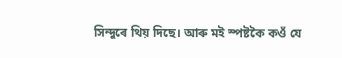সিন্দুৰে থিয় দিছে। আৰু মই স্পষ্টকৈ কওঁ যে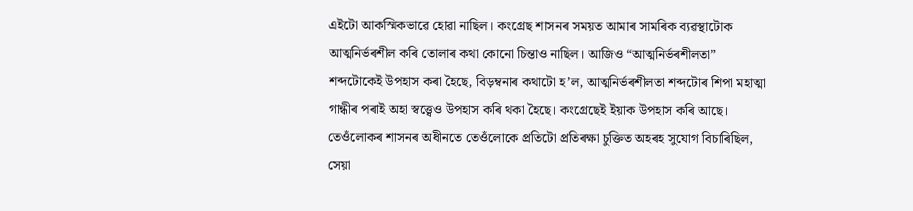এইটো আকস্মিকভাৱে হোৱা নাছিল। কংগ্ৰেছ শাসনৰ সময়ত আমাৰ সামৰিক ব্যৱস্থাটোক আত্মনিৰ্ভৰশীল কৰি তোলাৰ কথা কোনো চিন্তাও নাছিল। আজিও “আত্মনিৰ্ভৰশীলতা” শব্দটোকেই উপহাস কৰা হৈছে, বিড়ম্বনাৰ কথাটো হ’ল, আত্মনিৰ্ভৰশীলতা শব্দটোৰ শিপা মহাত্মা গান্ধীৰ পৰাই অহা স্বত্ত্বেও উপহাস কৰি থকা হৈছে। কংগ্ৰেছেই ইয়াক উপহাস কৰি আছে। তেওঁলোকৰ শাসনৰ অধীনতে তেওঁলোকে প্ৰতিটো প্ৰতিৰক্ষা চুক্তিত অহৰহ সুযোগ বিচাৰিছিল, সেয়া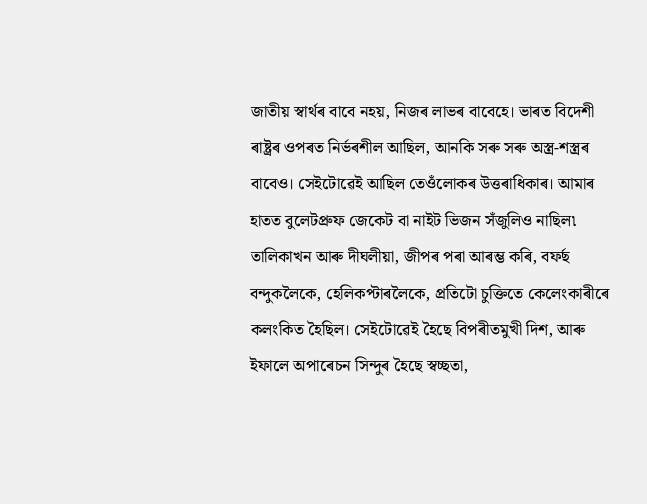জাতীয় স্বাৰ্থৰ বাবে নহয়, নিজৰ লাভৰ বাবেহে। ভাৰত বিদেশী ৰাষ্ট্ৰৰ ওপৰত নিৰ্ভৰশীল আছিল, আনকি সৰু সৰু অস্ত্ৰ-শস্ত্ৰৰ বাবেও। সেইটোৱেই আছিল তেওঁলোকৰ উত্তৰাধিকাৰ। আমাৰ হাতত বুলেটপ্ৰুফ জেকেট বা নাইট ভিজন সঁজুলিও নাছিল৷ তালিকাখন আৰু দীঘলীয়া, জীপৰ পৰা আৰম্ভ কৰি, বফৰ্ছ বন্দুকলৈকে, হেলিকপ্টাৰলৈকে, প্ৰতিটো চুক্তিতে কেলেংকাৰীৰে কলংকিত হৈছিল। সেইটোৱেই হৈছে বিপৰীতমুখী দিশ, আৰু ইফালে অপাৰেচন সিন্দুৰ হৈছে স্বচ্ছতা,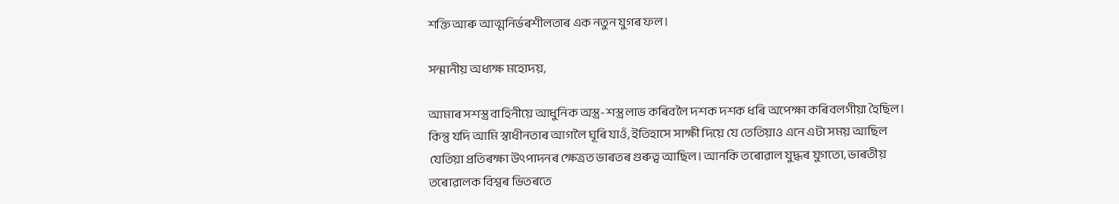শক্তি আৰু আত্মনিৰ্ভৰশীলতাৰ এক নতুন যুগৰ ফল।

সন্মানীয় অধ্যক্ষ মহোদয়,

আমাৰ সশস্ত্ৰ বাহিনীয়ে আধুনিক অস্ত্ৰ-শস্ত্ৰ লাভ কৰিবলৈ দশক দশক ধৰি অপেক্ষা কৰিবলগীয়া হৈছিল। কিন্তু যদি আমি স্বাধীনতাৰ আগলৈ ঘূৰি যাওঁ, ইতিহাসে সাক্ষী দিয়ে যে তেতিয়াও এনে এটা সময় আছিল যেতিয়া প্ৰতিৰক্ষা উৎপাদনৰ ক্ষেত্ৰত ভাৰতৰ গুৰুত্ব আছিল। আনকি তৰোৱাল যুদ্ধৰ যুগতো, ভাৰতীয় তৰোৱালক বিশ্বৰ ভিতৰতে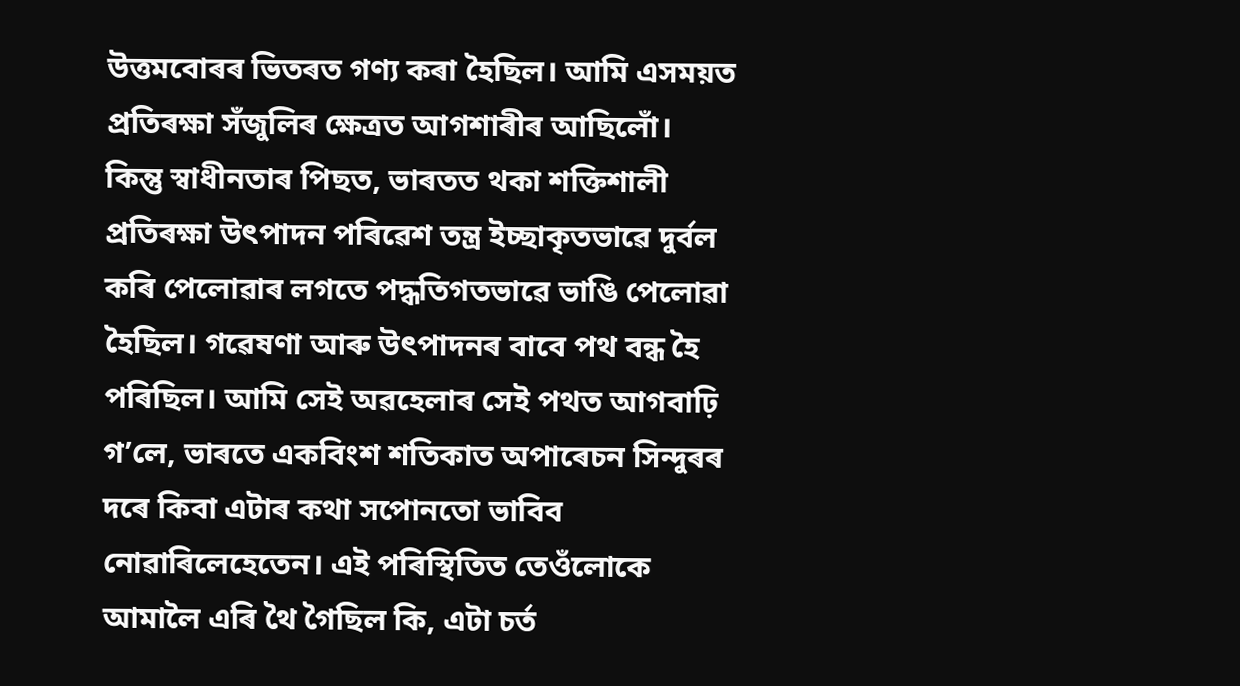উত্তমবোৰৰ ভিতৰত গণ্য কৰা হৈছিল। আমি এসময়ত প্ৰতিৰক্ষা সঁজুলিৰ ক্ষেত্ৰত আগশাৰীৰ আছিলোঁ। কিন্তু স্বাধীনতাৰ পিছত, ভাৰতত থকা শক্তিশালী প্ৰতিৰক্ষা উৎপাদন পৰিৱেশ তন্ত্ৰ ইচ্ছাকৃতভাৱে দুৰ্বল কৰি পেলোৱাৰ লগতে পদ্ধতিগতভাৱে ভাঙি পেলোৱা হৈছিল। গৱেষণা আৰু উৎপাদনৰ বাবে পথ বন্ধ হৈ পৰিছিল। আমি সেই অৱহেলাৰ সেই পথত আগবাঢ়ি গ’লে, ভাৰতে একবিংশ শতিকাত অপাৰেচন সিন্দুৰৰ দৰে কিবা এটাৰ কথা সপোনতো ভাবিব নোৱাৰিলেহেতেন। এই পৰিস্থিতিত তেওঁলোকে আমালৈ এৰি থৈ গৈছিল কি, এটা চৰ্ত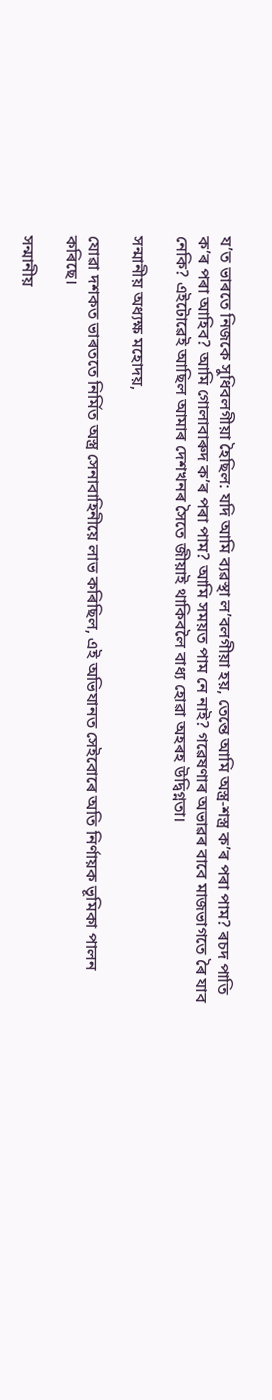য’ত ভাৰতে নিজকে সুধিবলগীয়া হৈছিল: যদি আমি ব্যৱস্থা ল’বলগীয়া হয়, তেন্তে আমি অস্ত্ৰ-শস্ত্ৰ ক’ৰ পৰা পাম? ৰচদ পাতি ক’ৰ পৰা আহিব? আমি গোলাবাৰুদ ক’ৰ পৰা পাম? আমি সময়ত পাম নে নাই? গৱেষণাৰ অভাৱৰ বাবে মাজভাগতে ৰৈ যাব নেকি? এইটোৱেই আছিল আমাৰ দেশখনৰ সৈতে জীয়াই থাকিবলৈ বাধ্য হোৱা অহৰহ উদ্বিগ্নতা।

সন্মানীয় অধ্যক্ষ মহোদয়,

যোৱা দশকত ভাৰততে নিৰ্মিত অস্ত্ৰ সেনাবাহিনীয়ে লাভ কৰিছিল, এই অভিযানত সেইবোৰে অতি নিৰ্ণায়ক ভূমিকা পালন কৰিছে।

সন্মানীয়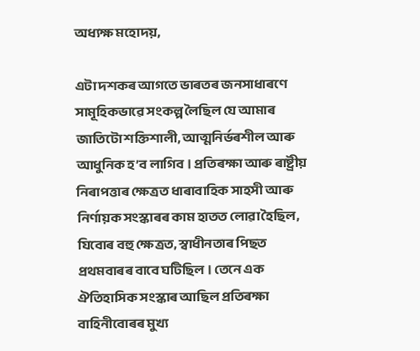অধ্যক্ষ মহোদয়,

এটা দশকৰ আগতে ভাৰতৰ জনসাধাৰণে সামূহিকভাৱে সংকল্প লৈছিল যে আমাৰ জাতিটো শক্তিশালী, আত্মনিৰ্ভৰশীল আৰু আধুনিক হ’ব লাগিব। প্ৰতিৰক্ষা আৰু ৰাষ্ট্ৰীয় নিৰাপত্তাৰ ক্ষেত্ৰত ধাৰাবাহিক সাহসী আৰু নিৰ্ণায়ক সংস্কাৰৰ কাম হাতত লোৱা হৈছিল, যিবোৰ বহু ক্ষেত্ৰত, স্বাধীনতাৰ পিছত প্ৰথমবাৰৰ বাবে ঘটিছিল। তেনে এক ঐতিহাসিক সংস্কাৰ আছিল প্ৰতিৰক্ষা বাহিনীবোৰৰ মুখ্য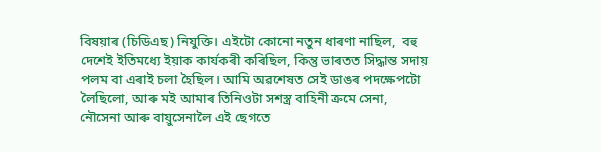বিষয়াৰ (চিডিএছ) নিযুক্তি। এইটো কোনো নতুন ধাৰণা নাছিল,  বহু দেশেই ইতিমধ্যে ইয়াক কাৰ্যকৰী কৰিছিল, কিন্তু ভাৰতত সিদ্ধান্ত সদায় পলম বা এৰাই চলা হৈছিল। আমি অৱশেষত সেই ডাঙৰ পদক্ষেপটো লৈছিলো, আৰু মই আমাৰ তিনিওটা সশস্ত্ৰ বাহিনী ক্ৰমে সেনা, নৌসেনা আৰু বায়ুসেনালৈ এই ছেগতে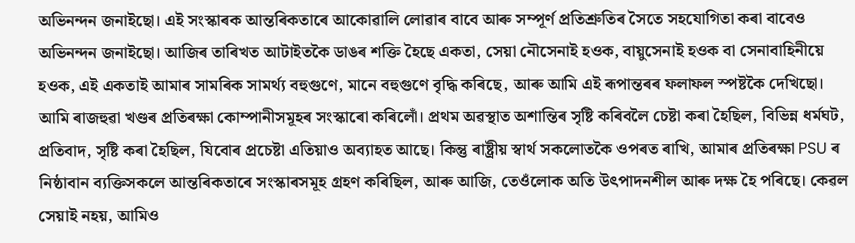অভিনন্দন জনাইছো। এই সংস্কাৰক আন্তৰিকতাৰে আকোৱালি লোৱাৰ বাবে আৰু সম্পূৰ্ণ প্ৰতিশ্ৰুতিৰ সৈতে সহযোগিতা কৰা বাবেও অভিনন্দন জনাইছো। আজিৰ তাৰিখত আটাইতকৈ ডাঙৰ শক্তি হৈছে একতা, সেয়া নৌসেনাই হওক, বায়ুসেনাই হওক বা সেনাবাহিনীয়ে হওক, এই একতাই আমাৰ সামৰিক সামৰ্থ্য বহুগুণে, মানে বহুগুণে বৃদ্ধি কৰিছে, আৰু আমি এই ৰূপান্তৰৰ ফলাফল স্পষ্টকৈ দেখিছো। আমি ৰাজহুৱা খণ্ডৰ প্ৰতিৰক্ষা কোম্পানীসমূহৰ সংস্কাৰো কৰিলোঁ। প্ৰথম অৱস্থাত অশান্তিৰ সৃষ্টি কৰিবলৈ চেষ্টা কৰা হৈছিল, বিভিন্ন ধৰ্মঘট, প্ৰতিবাদ, সৃষ্টি কৰা হৈছিল, যিবোৰ প্ৰচেষ্টা এতিয়াও অব্যাহত আছে। কিন্তু ৰাষ্ট্ৰীয় স্বাৰ্থ সকলোতকৈ ওপৰত ৰাখি, আমাৰ প্ৰতিৰক্ষা PSU ৰ নিষ্ঠাবান ব্যক্তিসকলে আন্তৰিকতাৰে সংস্কাৰসমূহ গ্ৰহণ কৰিছিল, আৰু আজি, তেওঁলোক অতি উৎপাদনশীল আৰু দক্ষ হৈ পৰিছে। কেৱল সেয়াই নহয়, আমিও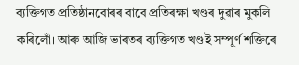ব্যক্তিগত প্ৰতিষ্ঠানবোৰৰ বাবে প্ৰতিৰক্ষা খণ্ডৰ দুৱাৰ মুকলি কৰিলোঁ। আৰু আজি ভাৰতৰ ব্যক্তিগত খণ্ডই সম্পূৰ্ণ শক্তিৰে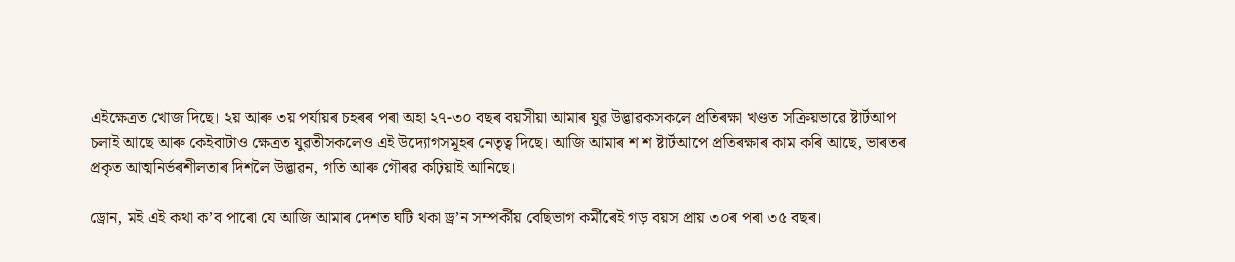এইক্ষেত্ৰত খোজ দিছে। ২য় আৰু ৩য় পৰ্যায়ৰ চহৰৰ পৰা অহা ২৭-৩০ বছৰ বয়সীয়া আমাৰ যুৱ উদ্ভাৱকসকলে প্ৰতিৰক্ষা খণ্ডত সক্ৰিয়ভাৱে ষ্টাৰ্টআপ চলাই আছে আৰু কেইবাটাও ক্ষেত্ৰত যুৱতীসকলেও এই উদ্যোগসমূহৰ নেতৃত্ব দিছে। আজি আমাৰ শ শ ষ্টাৰ্টআপে প্ৰতিৰক্ষাৰ কাম কৰি আছে, ভাৰতৰ প্ৰকৃত আত্মনিৰ্ভৰশীলতাৰ দিশলৈ উদ্ভাৱন, গতি আৰু গৌৰৱ কঢ়িয়াই আনিছে।

ড্ৰোন, মই এই কথা ক’ব পাৰো যে আজি আমাৰ দেশত ঘটি থকা ড্ৰ’ন সম্পৰ্কীয় বেছিভাগ কৰ্মীৰেই গড় বয়স প্ৰায় ৩০ৰ পৰা ৩৫ বছৰ।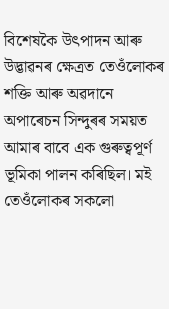বিশেষকৈ উৎপাদন আৰু উদ্ভাৱনৰ ক্ষেত্ৰত তেওঁলোকৰ শক্তি আৰু অৱদানে অপাৰেচন সিন্দুৰৰ সময়ত আমাৰ বাবে এক গুৰুত্বপূৰ্ণ ভূমিকা পালন কৰিছিল। মই তেওঁলোকৰ সকলো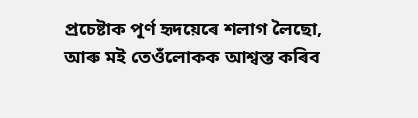প্ৰচেষ্টাক পূৰ্ণ হৃদয়েৰে শলাগ লৈছো, আৰু মই তেওঁলোকক আশ্বস্ত কৰিব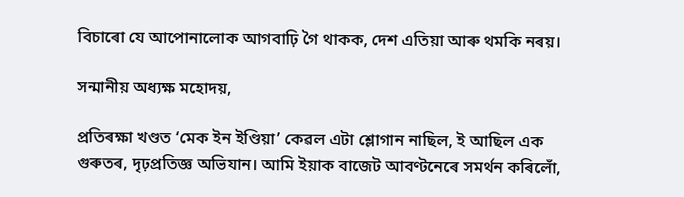বিচাৰো যে আপোনালোক আগবাঢ়ি গৈ থাকক, দেশ এতিয়া আৰু থমকি নৰয়।

সন্মানীয় অধ্যক্ষ মহোদয়,

প্ৰতিৰক্ষা খণ্ডত ‘মেক ইন ইণ্ডিয়া’ কেৱল এটা শ্লোগান নাছিল, ই আছিল এক গুৰুতৰ, দৃঢ়প্ৰতিজ্ঞ অভিযান। আমি ইয়াক বাজেট আবণ্টনেৰে সমৰ্থন কৰিলোঁ,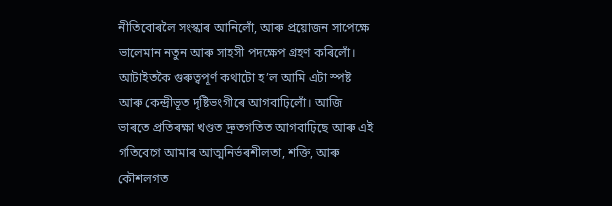নীতিবোৰলৈ সংস্কাৰ আনিলোঁ, আৰু প্ৰয়োজন সাপেক্ষে ভালেমান নতুন আৰু সাহসী পদক্ষেপ গ্ৰহণ কৰিলোঁ। আটাইতকৈ গুৰুত্বপূৰ্ণ কথাটো হ’ল আমি এটা স্পষ্ট আৰু কেন্দ্ৰীভূত দৃষ্টিভংগীৰে আগবাঢ়িলোঁ। আজি ভাৰতে প্ৰতিৰক্ষা খণ্ডত দ্ৰুতগতিত আগবাঢ়িছে আৰু এই গতিবেগে আমাৰ আত্মনিৰ্ভৰশীলতা, শক্তি, আৰু কৌশলগত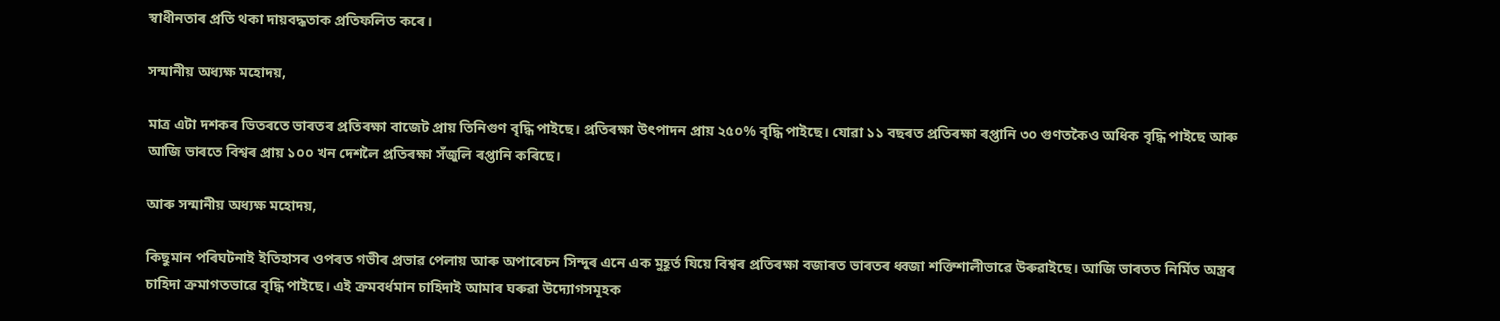স্বাধীনতাৰ প্ৰতি থকা দায়বদ্ধতাক প্ৰতিফলিত কৰে।

সন্মানীয় অধ্যক্ষ মহোদয়,

মাত্ৰ এটা দশকৰ ভিতৰতে ভাৰতৰ প্ৰতিৰক্ষা বাজেট প্ৰায় তিনিগুণ বৃদ্ধি পাইছে। প্ৰতিৰক্ষা উৎপাদন প্ৰায় ২৫০% বৃদ্ধি পাইছে। যোৱা ১১ বছৰত প্ৰতিৰক্ষা ৰপ্তানি ৩০ গুণতকৈও অধিক বৃদ্ধি পাইছে আৰু আজি ভাৰতে বিশ্বৰ প্ৰায় ১০০ খন দেশলৈ প্ৰতিৰক্ষা সঁজুলি ৰপ্তানি কৰিছে।

আৰু সন্মানীয় অধ্যক্ষ মহোদয়,

কিছুমান পৰিঘটনাই ইতিহাসৰ ওপৰত গভীৰ প্ৰভাৱ পেলায় আৰু অপাৰেচন সিন্দুৰ এনে এক মুহূৰ্ত যিয়ে বিশ্বৰ প্ৰতিৰক্ষা বজাৰত ভাৰতৰ ধ্বজা শক্তিশালীভাৱে উৰুৱাইছে। আজি ভাৰতত নিৰ্মিত অস্ত্ৰৰ চাহিদা ক্ৰমাগতভাৱে বৃদ্ধি পাইছে। এই ক্ৰমবৰ্ধমান চাহিদাই আমাৰ ঘৰুৱা উদ্যোগসমূহক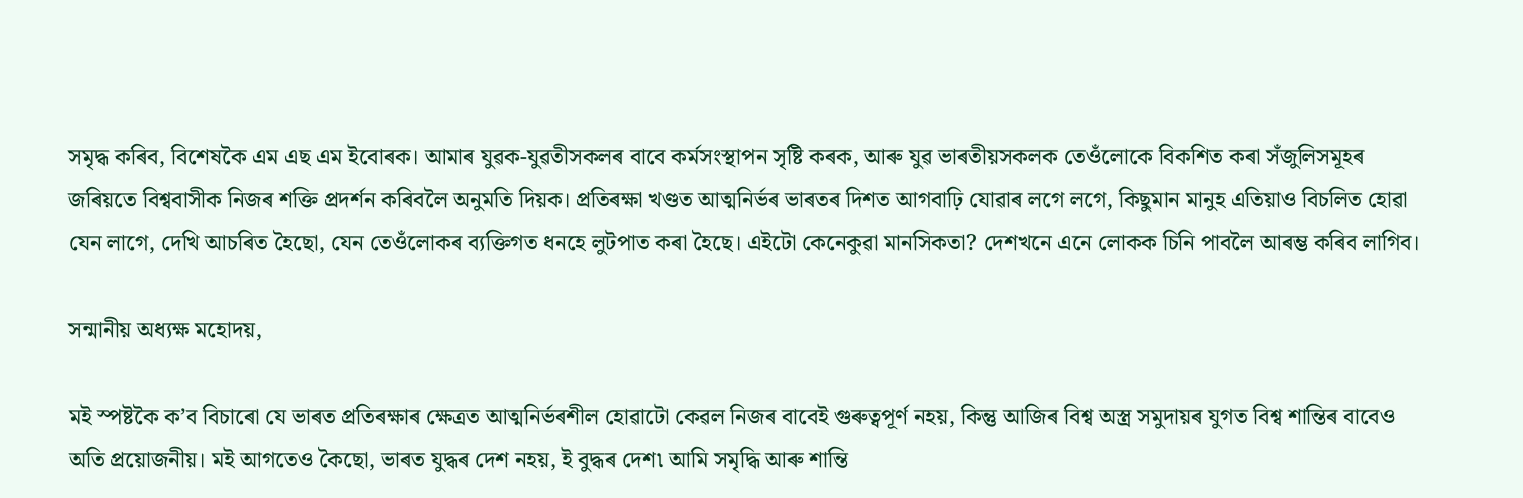সমৃদ্ধ কৰিব, বিশেষকৈ এম এছ এম ইবোৰক। আমাৰ যুৱক-যুৱতীসকলৰ বাবে কৰ্মসংস্থাপন সৃষ্টি কৰক, আৰু যুৱ ভাৰতীয়সকলক তেওঁলোকে বিকশিত কৰা সঁজুলিসমূহৰ জৰিয়তে বিশ্ববাসীক নিজৰ শক্তি প্ৰদৰ্শন কৰিবলৈ অনুমতি দিয়ক। প্ৰতিৰক্ষা খণ্ডত আত্মনিৰ্ভৰ ভাৰতৰ দিশত আগবাঢ়ি যোৱাৰ লগে লগে, কিছুমান মানুহ এতিয়াও বিচলিত হোৱা যেন লাগে, দেখি আচৰিত হৈছো, যেন তেওঁলোকৰ ব্যক্তিগত ধনহে লুটপাত কৰা হৈছে। এইটো কেনেকুৱা মানসিকতা? দেশখনে এনে লোকক চিনি পাবলৈ আৰম্ভ কৰিব লাগিব।

সন্মানীয় অধ্যক্ষ মহোদয়,

মই স্পষ্টকৈ ক’ব বিচাৰো যে ভাৰত প্ৰতিৰক্ষাৰ ক্ষেত্ৰত আত্মনিৰ্ভৰশীল হোৱাটো কেৱল নিজৰ বাবেই গুৰুত্বপূৰ্ণ নহয়, কিন্তু আজিৰ বিশ্ব অস্ত্ৰ সমুদায়ৰ যুগত বিশ্ব শান্তিৰ বাবেও অতি প্ৰয়োজনীয়। মই আগতেও কৈছো, ভাৰত যুদ্ধৰ দেশ নহয়, ই বুদ্ধৰ দেশ৷ আমি সমৃদ্ধি আৰু শান্তি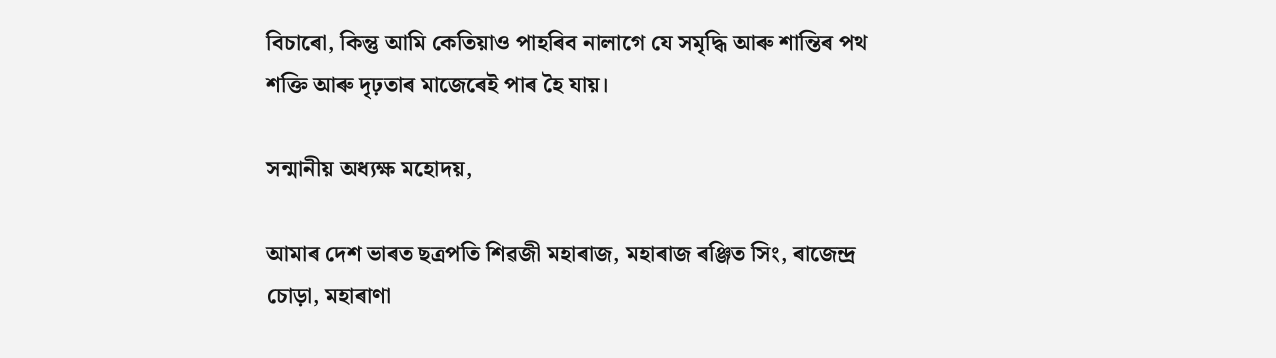বিচাৰো, কিন্তু আমি কেতিয়াও পাহৰিব নালাগে যে সমৃদ্ধি আৰু শান্তিৰ পথ শক্তি আৰু দৃঢ়তাৰ মাজেৰেই পাৰ হৈ যায়।

সন্মানীয় অধ্যক্ষ মহোদয়,

আমাৰ দেশ ভাৰত ছত্ৰপতি শিৱজী মহাৰাজ, মহাৰাজ ৰঞ্জিত সিং, ৰাজেন্দ্ৰ চোড়া, মহাৰাণা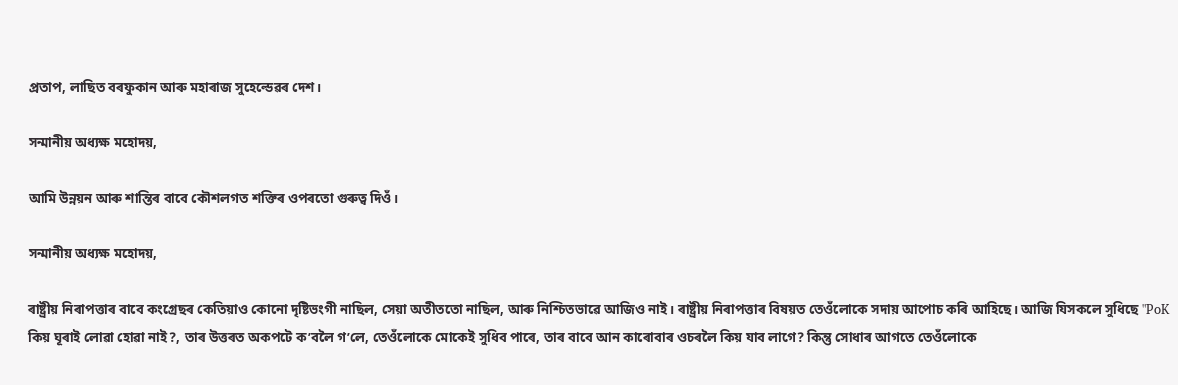প্ৰতাপ, লাছিত বৰফুকান আৰু মহাৰাজ সুহেল্ডেৱৰ দেশ।

সন্মানীয় অধ্যক্ষ মহোদয়,

আমি উন্নয়ন আৰু শান্তিৰ বাবে কৌশলগত শক্তিৰ ওপৰতো গুৰুত্ব দিওঁ।

সন্মানীয় অধ্যক্ষ মহোদয়,

ৰাষ্ট্ৰীয় নিৰাপত্তাৰ বাবে কংগ্ৰেছৰ কেতিয়াও কোনো দৃষ্টিভংগী নাছিল, সেয়া অতীততো নাছিল, আৰু নিশ্চিতভাৱে আজিও নাই। ৰাষ্ট্ৰীয় নিৰাপত্তাৰ বিষয়ত তেওঁলোকে সদায় আপোচ কৰি আহিছে। আজি যিসকলে সুধিছে "PoK কিয় ঘূৰাই লোৱা হোৱা নাই?, তাৰ উত্তৰত অকপটে ক’বলৈ গ’লে, তেওঁলোকে মোকেই সুধিব পাৰে, তাৰ বাবে আন কাৰোবাৰ ওচৰলৈ কিয় যাব লাগে? কিন্তু সোধাৰ আগতে তেওঁলোকে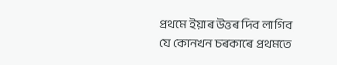প্ৰথমে ইয়াৰ উত্তৰ দিব লাগিব যে কোনখন চৰকাৰে প্ৰথমতে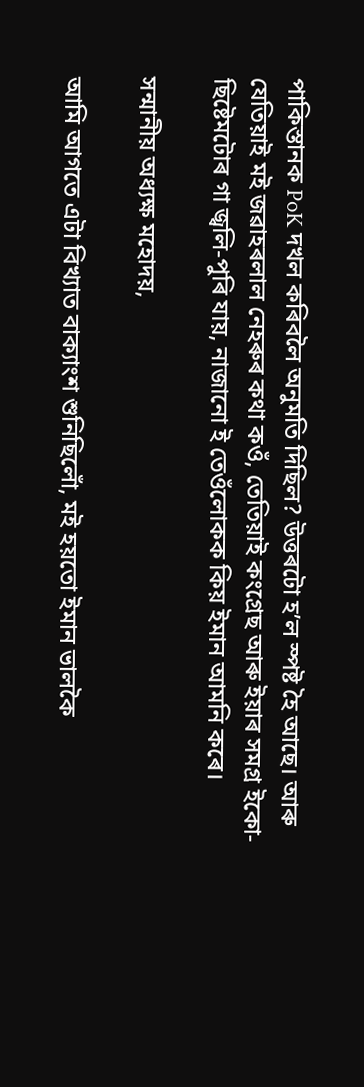পাকিস্তানক PoK দখল কৰিবলৈ অনুমতি দিছিল? উত্তৰটো হ’ল স্পষ্ট হৈ আছে। আৰু যেতিয়াই মই জৱাহৰলাল নেহৰুৰ কথা কওঁ, তেতিয়াই কংগ্ৰেছ আৰু ইয়াৰ সমগ্ৰ ইকো-ছিষ্টেমটোৰ গা জ্বলি-পুৰি যায়, নাজানো ই তেওঁলোকক কিয় ইমান আমনি কৰে।

সন্মানীয় অধ্যক্ষ মহোদয়,

আমি আগতে এটা বিখ্যাত বাক্যাংশ শুনিছিলোঁ, মই হয়তো ইমান ভালকৈ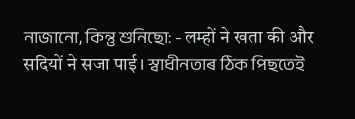নাজানো, কিন্তু শুনিছো: - लम्हों ने खता की और सदियों ने सजा पाई। স্বাধীনতাৰ ঠিক পিছতেই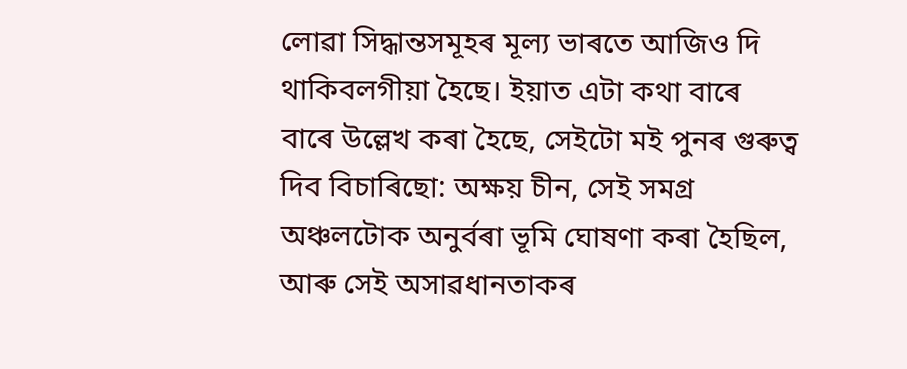লোৱা সিদ্ধান্তসমূহৰ মূল্য ভাৰতে আজিও দি থাকিবলগীয়া হৈছে। ইয়াত এটা কথা বাৰে বাৰে উল্লেখ কৰা হৈছে, সেইটো মই পুনৰ গুৰুত্ব দিব বিচাৰিছো: অক্ষয় চীন, সেই সমগ্ৰ অঞ্চলটোক অনুৰ্বৰা ভূমি ঘোষণা কৰা হৈছিল, আৰু সেই অসাৱধানতাকৰ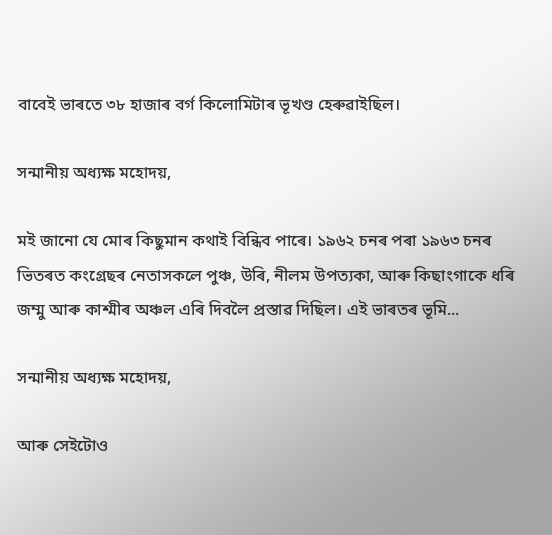বাবেই ভাৰতে ৩৮ হাজাৰ বৰ্গ কিলোমিটাৰ ভূখণ্ড হেৰুৱাইছিল।

সন্মানীয় অধ্যক্ষ মহোদয়,

মই জানো যে মোৰ কিছুমান কথাই বিন্ধিব পাৰে। ১৯৬২ চনৰ পৰা ১৯৬৩ চনৰ ভিতৰত কংগ্ৰেছৰ নেতাসকলে পুঞ্চ, উৰি, নীলম উপত্যকা, আৰু কিছাংগাকে ধৰি জম্মু আৰু কাশ্মীৰ অঞ্চল এৰি দিবলৈ প্ৰস্তাৱ দিছিল। এই ভাৰতৰ ভূমি...

সন্মানীয় অধ্যক্ষ মহোদয়,

আৰু সেইটোও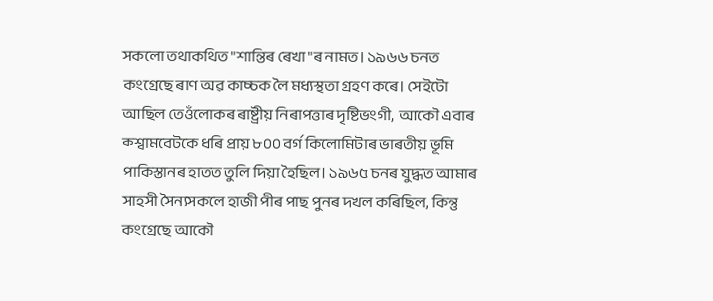সকলো তথাকথিত "শান্তিৰ ৰেখা"ৰ নামত। ১৯৬৬ চনত কংগ্ৰেছে ৰাণ অৱ কাচ্চক লৈ মধ্যস্থতা গ্ৰহণ কৰে। সেইটো আছিল তেওঁলোকৰ ৰাষ্ট্ৰীয় নিৰাপত্তাৰ দৃষ্টিভংগী,  আকৌ এবাৰ ক্শ্বামবেটকে ধৰি প্ৰায় ৮০০ বৰ্গ কিলোমিটাৰ ভাৰতীয় ভূমি পাকিস্তানৰ হাতত তুলি দিয়া হৈছিল। ১৯৬৫ চনৰ যুদ্ধত আমাৰ সাহসী সৈন্যসকলে হাজী পীৰ পাছ পুনৰ দখল কৰিছিল, কিন্তু কংগ্ৰেছে আকৌ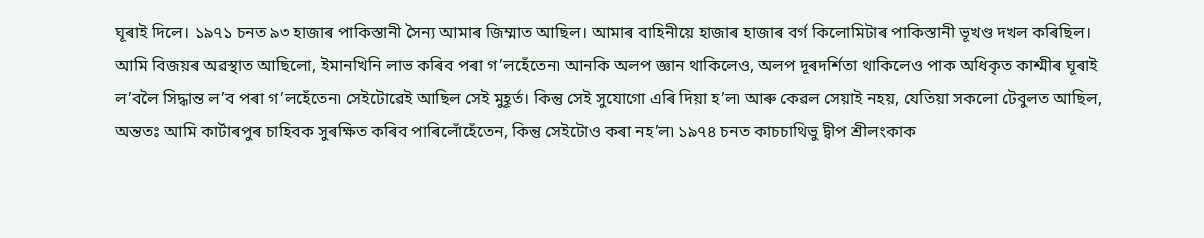ঘূৰাই দিলে। ১৯৭১ চনত ৯৩ হাজাৰ পাকিস্তানী সৈন্য আমাৰ জিম্মাত আছিল। আমাৰ বাহিনীয়ে হাজাৰ হাজাৰ বৰ্গ কিলোমিটাৰ পাকিস্তানী ভূখণ্ড দখল কৰিছিল। আমি বিজয়ৰ অৱস্থাত আছিলো, ইমানখিনি লাভ কৰিব পৰা গ’লহেঁতেন৷ আনকি অলপ জ্ঞান থাকিলেও, অলপ দূৰদৰ্শিতা থাকিলেও পাক অধিকৃত কাশ্মীৰ ঘূৰাই ল’বলৈ সিদ্ধান্ত ল’ব পৰা গ’লহেঁতেন৷ সেইটোৱেই আছিল সেই মুহূৰ্ত। কিন্তু সেই সুযোগো এৰি দিয়া হ’ল৷ আৰু কেৱল সেয়াই নহয়, যেতিয়া সকলো টেবুলত আছিল, অন্ততঃ আমি কাৰ্টাৰপুৰ চাহিবক সুৰক্ষিত কৰিব পাৰিলোঁহেঁতেন, কিন্তু সেইটোও কৰা নহ’ল৷ ১৯৭৪ চনত কাচচাথিভু দ্বীপ শ্ৰীলংকাক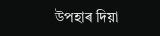উপহাৰ দিয়া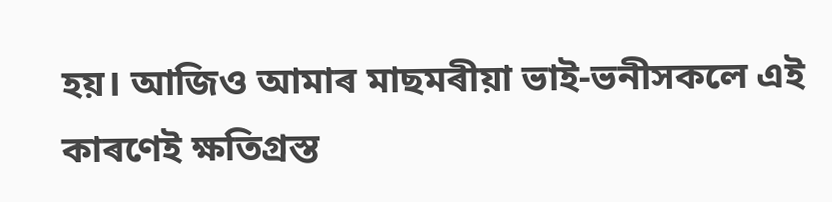হয়। আজিও আমাৰ মাছমৰীয়া ভাই-ভনীসকলে এই কাৰণেই ক্ষতিগ্ৰস্ত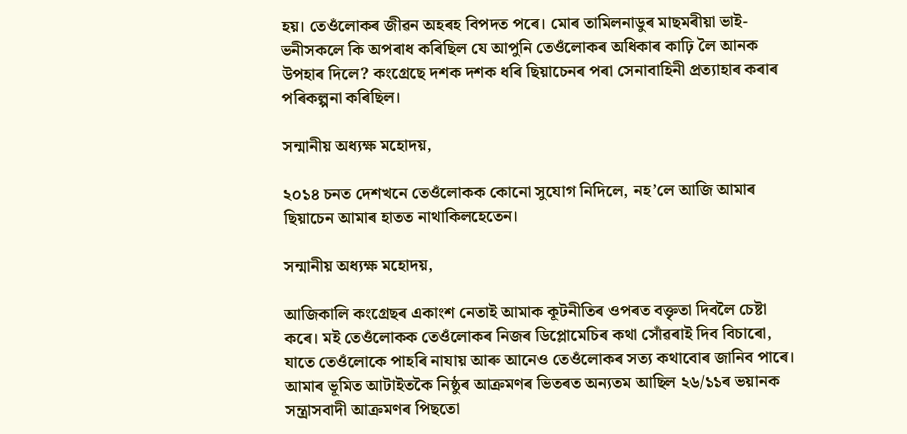হয়। তেওঁলোকৰ জীৱন অহৰহ বিপদত পৰে। মোৰ তামিলনাডুৰ মাছমৰীয়া ভাই-ভনীসকলে কি অপৰাধ কৰিছিল যে আপুনি তেওঁলোকৰ অধিকাৰ কাঢ়ি লৈ আনক উপহাৰ দিলে? কংগ্ৰেছে দশক দশক ধৰি ছিয়াচেনৰ পৰা সেনাবাহিনী প্ৰত্যাহাৰ কৰাৰ পৰিকল্পনা কৰিছিল।

সন্মানীয় অধ্যক্ষ মহোদয়,

২০১৪ চনত দেশখনে তেওঁলোকক কোনো সুযোগ নিদিলে, নহ’লে আজি আমাৰ ছিয়াচেন আমাৰ হাতত নাথাকিলহেতেন।

সন্মানীয় অধ্যক্ষ মহোদয়,

আজিকালি কংগ্ৰেছৰ একাংশ নেতাই আমাক কূটনীতিৰ ওপৰত বক্তৃতা দিবলৈ চেষ্টা কৰে। মই তেওঁলোকক তেওঁলোকৰ নিজৰ ডিপ্লোমেচিৰ কথা সোঁৱৰাই দিব বিচাৰো, যাতে তেওঁলোকে পাহৰি নাযায় আৰু আনেও তেওঁলোকৰ সত্য কথাবোৰ জানিব পাৰে। আমাৰ ভূমিত আটাইতকৈ নিষ্ঠুৰ আক্ৰমণৰ ভিতৰত অন্যতম আছিল ২৬/১১ৰ ভয়ানক সন্ত্ৰাসবাদী আক্ৰমণৰ পিছতো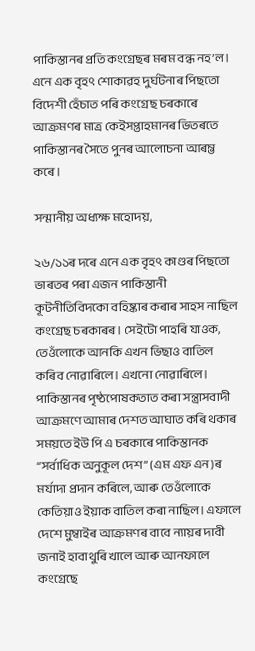পাকিস্তানৰ প্ৰতি কংগ্ৰেছৰ মৰম বন্ধ নহ’ল। এনে এক বৃহৎ শোকাৱহ দুৰ্ঘটনাৰ পিছতো বিদেশী হেঁচাত পৰি কংগ্ৰেছ চৰকাৰে আক্ৰমণৰ মাত্ৰ কেইসপ্তাহমানৰ ভিতৰতে পাকিস্তানৰ সৈতে পুনৰ আলোচনা আৰম্ভ কৰে।

সন্মানীয় অধ্যক্ষ মহোদয়,

২৬/১১ৰ দৰে এনে এক বৃহৎ কাণ্ডৰ পিছতো ভাৰতৰ পৰা এজন পাকিস্তানী কূটনীতিবিদকো বহিষ্কাৰ কৰাৰ সাহস নাছিল কংগ্ৰেছ চৰকাৰৰ। সেইটো পাহৰি যাওক, তেওঁলোকে আনকি এখন ভিছাও বাতিল কৰিব নোৱাৰিলে। এখনো নোৱাৰিলে। পাকিস্তানৰ পৃষ্ঠপোষকতাত কৰা সন্ত্ৰাসবাদী আক্ৰমণে আমাৰ দেশত আঘাত কৰি থকাৰ সময়তে ইউ পি এ চৰকাৰে পাকিস্তানক “সৰ্বাধিক অনুকূল দেশ” (এম এফ এন)ৰ মৰ্যাদা প্ৰদান কৰিলে, আৰু তেওঁলোকে কেতিয়াও ইয়াক বাতিল কৰা নাছিল। এফালে দেশে মুম্বাইৰ আক্ৰমণৰ বাবে ন্যায়ৰ দাবী জনাই হাবাথুৰি খালে আৰু আনফালে কংগ্ৰেছে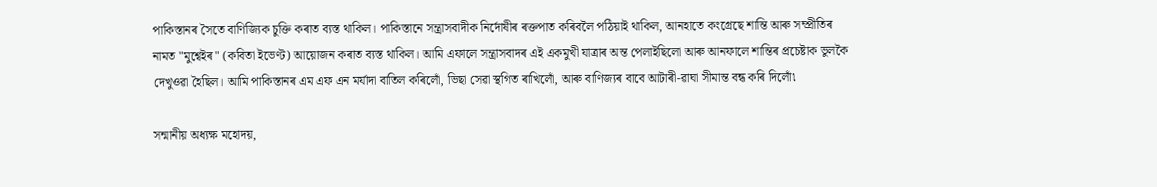পাকিস্তানৰ সৈতে বাণিজ্যিক চুক্তি কৰাত ব্যস্ত থাকিল। পাকিস্তানে সন্ত্ৰাসবাদীক নিৰ্দোষীৰ ৰক্তপাত কৰিবলৈ পঠিয়াই থাকিল, আনহাতে কংগ্ৰেছে শান্তি আৰু সম্প্ৰীতিৰ নামত "মুশ্বেইৰ" (কবিতা ইভেণ্ট) আয়োজন কৰাত ব্যস্ত থাকিল। আমি এফালে সন্ত্ৰাসবাদৰ এই একমুখী যাত্ৰাৰ অন্ত পেলাইছিলো আৰু আনফালে শান্তিৰ প্ৰচেষ্টাক ভুলকৈ দেখুওৱা হৈছিল। আমি পাকিস্তানৰ এম এফ এন মৰ্যাদা বাতিল কৰিলোঁ, ভিছা সেৱা স্থগিত ৰাখিলোঁ, আৰু বাণিজ্যৰ বাবে আটাৰী-ৱাঘা সীমান্ত বন্ধ কৰি দিলোঁ৷

সন্মানীয় অধ্যক্ষ মহোদয়,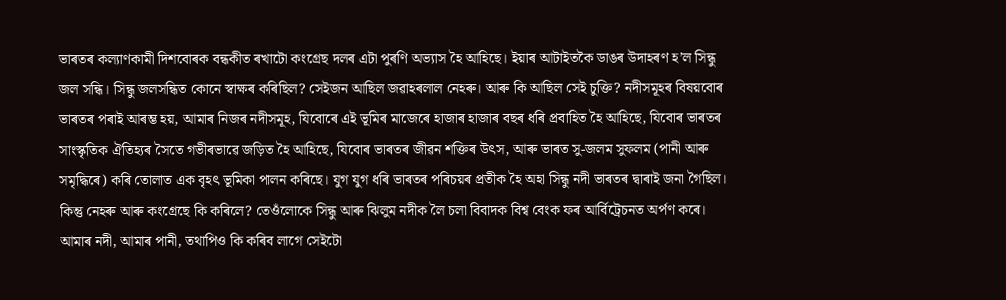ভাৰতৰ কল্যাণকামী দিশবোৰক বন্ধকীত ৰখাটো কংগ্ৰেছ দলৰ এটা পুৰণি অভ্যাস হৈ আহিছে। ইয়াৰ আটাইতকৈ ডাঙৰ উদাহৰণ হ’ল সিন্ধু জল সন্ধি। সিন্ধু জলসন্ধিত কোনে স্বাক্ষৰ কৰিছিল? সেইজন আছিল জৱাহৰলাল নেহৰু। আৰু কি আছিল সেই চুক্তি? নদীসমূহৰ বিষয়বোৰ ভাৰতৰ পৰাই আৰম্ভ হয়, আমাৰ নিজৰ নদীসমূহ, যিবোৰে এই ভূমিৰ মাজেৰে হাজাৰ হাজাৰ বছৰ ধৰি প্ৰবাহিত হৈ আহিছে, যিবোৰ ভাৰতৰ সাংস্কৃতিক ঐতিহ্যৰ সৈতে গভীৰভাৱে জড়িত হৈ আহিছে, যিবোৰ ভাৰতৰ জীৱন শক্তিৰ উৎস, আৰু ভাৰত সু-জলম সুফলম (পানী আৰু সমৃদ্ধিৰে) কৰি তোলাত এক বৃহৎ ভূমিকা পালন কৰিছে। যুগ যুগ ধৰি ভাৰতৰ পৰিচয়ৰ প্ৰতীক হৈ অহা সিন্ধু নদী ভাৰতৰ দ্বাৰাই জনা গৈছিল। কিন্তু নেহৰু আৰু কংগ্ৰেছে কি কৰিলে? তেওঁলোকে সিন্ধু আৰু ঝিলুম নদীক লৈ চলা বিবাদক বিশ্ব বেংক ফৰ আৰ্বিট্ৰেচনত অৰ্পণ কৰে। আমাৰ নদী, আমাৰ পানী, তথাপিও কি কৰিব লাগে সেইটো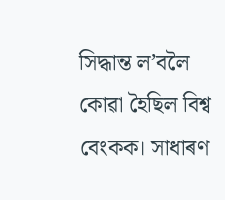সিদ্ধান্ত ল’বলৈ কোৱা হৈছিল বিশ্ব বেংকক। সাধাৰণ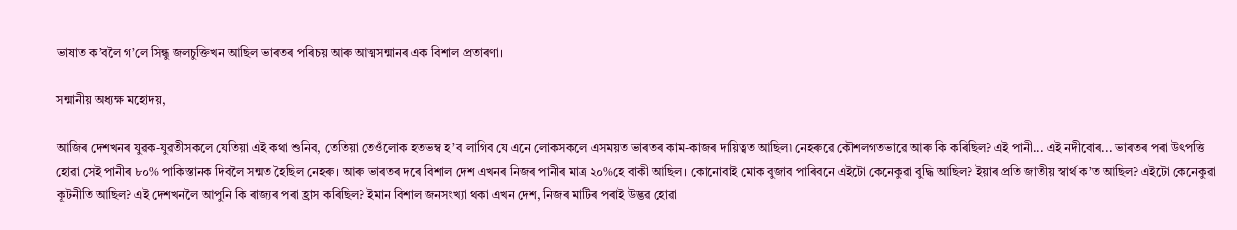ভাষাত ক’বলৈ গ’লে সিন্ধু জলচুক্তিখন আছিল ভাৰতৰ পৰিচয় আৰু আত্মসন্মানৰ এক বিশাল প্ৰতাৰণা।

সন্মানীয় অধ্যক্ষ মহোদয়,

আজিৰ দেশখনৰ যুৱক-যুৱতীসকলে যেতিয়া এই কথা শুনিব, তেতিয়া তেওঁলোক হতভম্ব হ’ব লাগিব যে এনে লোকসকলে এসময়ত ভাৰতৰ কাম-কাজৰ দায়িত্বত আছিল৷ নেহৰুৱে কৌশলগতভাৱে আৰু কি কৰিছিল? এই পানী... এই নদীবোৰ... ভাৰতৰ পৰা উৎপত্তি হোৱা সেই পানীৰ ৮০% পাকিস্তানক দিবলৈ সন্মত হৈছিল নেহৰু। আৰু ভাৰতৰ দৰে বিশাল দেশ এখনৰ নিজৰ পানীৰ মাত্ৰ ২০%হে বাকী আছিল। কোনোবাই মোক বুজাব পাৰিবনে এইটো কেনেকুৱা বুদ্ধি আছিল? ইয়াৰ প্ৰতি জাতীয় স্বাৰ্থ ক’ত আছিল? এইটো কেনেকুৱা কূটনীতি আছিল? এই দেশখনলৈ আপুনি কি ৰাজ্যৰ পৰা হ্ৰাস কৰিছিল? ইমান বিশাল জনসংখ্যা থকা এখন দেশ, নিজৰ মাটিৰ পৰাই উদ্ভৱ হোৱা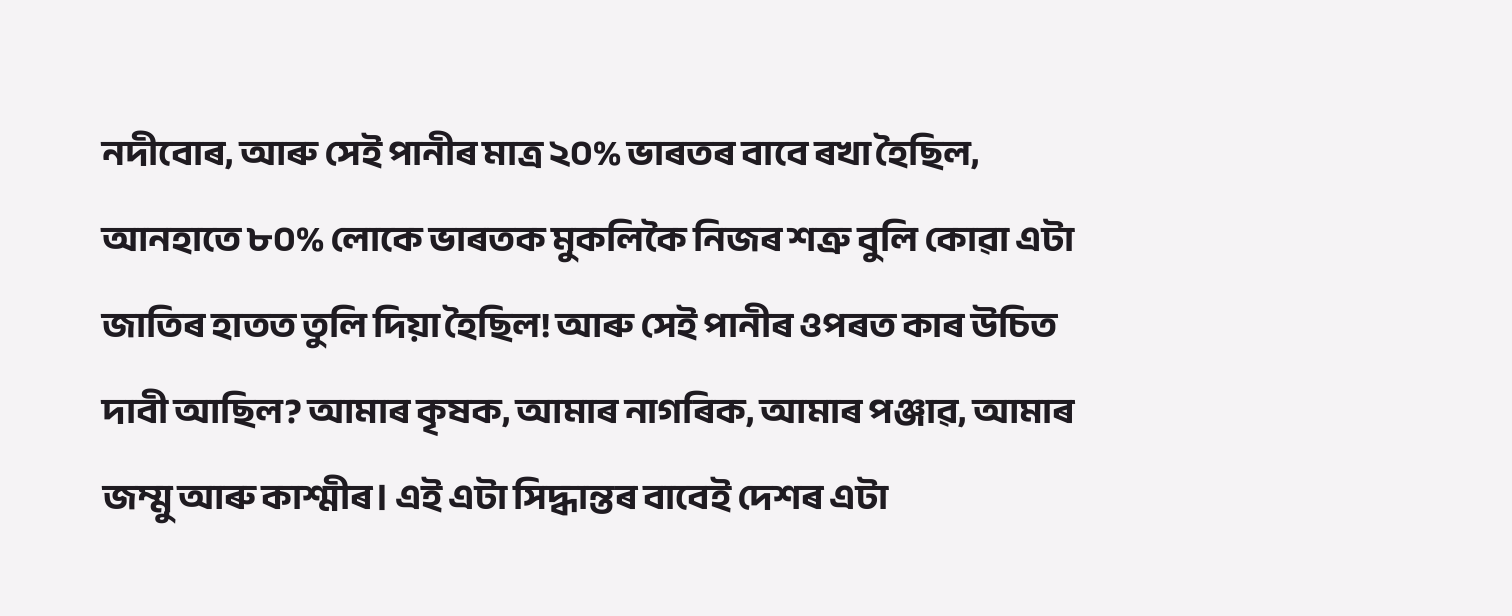নদীবোৰ, আৰু সেই পানীৰ মাত্ৰ ২০% ভাৰতৰ বাবে ৰখা হৈছিল, আনহাতে ৮০% লোকে ভাৰতক মুকলিকৈ নিজৰ শত্ৰু বুলি কোৱা এটা জাতিৰ হাতত তুলি দিয়া হৈছিল! আৰু সেই পানীৰ ওপৰত কাৰ উচিত দাবী আছিল? আমাৰ কৃষক, আমাৰ নাগৰিক, আমাৰ পঞ্জাৱ, আমাৰ জম্মু আৰু কাশ্মীৰ। এই এটা সিদ্ধান্তৰ বাবেই দেশৰ এটা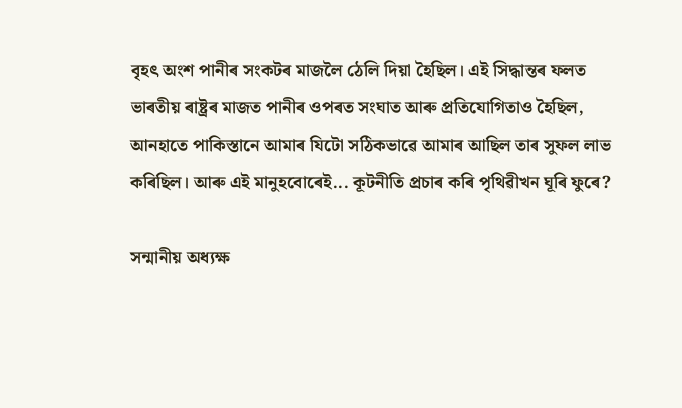বৃহৎ অংশ পানীৰ সংকটৰ মাজলৈ ঠেলি দিয়া হৈছিল। এই সিদ্ধান্তৰ ফলত ভাৰতীয় ৰাষ্ট্ৰৰ মাজত পানীৰ ওপৰত সংঘাত আৰু প্ৰতিযোগিতাও হৈছিল, আনহাতে পাকিস্তানে আমাৰ যিটো সঠিকভাৱে আমাৰ আছিল তাৰ সুফল লাভ কৰিছিল। আৰু এই মানুহবোৰেই... কূটনীতি প্ৰচাৰ কৰি পৃথিৱীখন ঘূৰি ফুৰে?

সন্মানীয় অধ্যক্ষ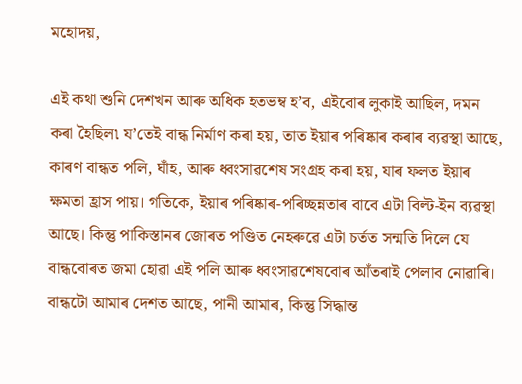মহোদয়,

এই কথা শুনি দেশখন আৰু অধিক হতভম্ব হ’ব, এইবোৰ লুকাই আছিল, দমন কৰা হৈছিল৷ য’তেই বান্ধ নিৰ্মাণ কৰা হয়, তাত ইয়াৰ পৰিষ্কাৰ কৰাৰ ব্যৱস্থা আছে, কাৰণ বান্ধত পলি, ঘাঁহ, আৰু ধ্বংসাৱশেষ সংগ্ৰহ কৰা হয়, যাৰ ফলত ইয়াৰ ক্ষমতা হ্ৰাস পায়। গতিকে, ইয়াৰ পৰিষ্কাৰ-পৰিচ্ছন্নতাৰ বাবে এটা বিল্ট-ইন ব্যৱস্থা আছে। কিন্তু পাকিস্তানৰ জোৰত পণ্ডিত নেহৰুৱে এটা চৰ্তত সন্মতি দিলে যে বান্ধবোৰত জমা হোৱা এই পলি আৰু ধ্বংসাৱশেষবোৰ আঁতৰাই পেলাব নোৱাৰি। বান্ধটো আমাৰ দেশত আছে, পানী আমাৰ, কিন্তু সিদ্ধান্ত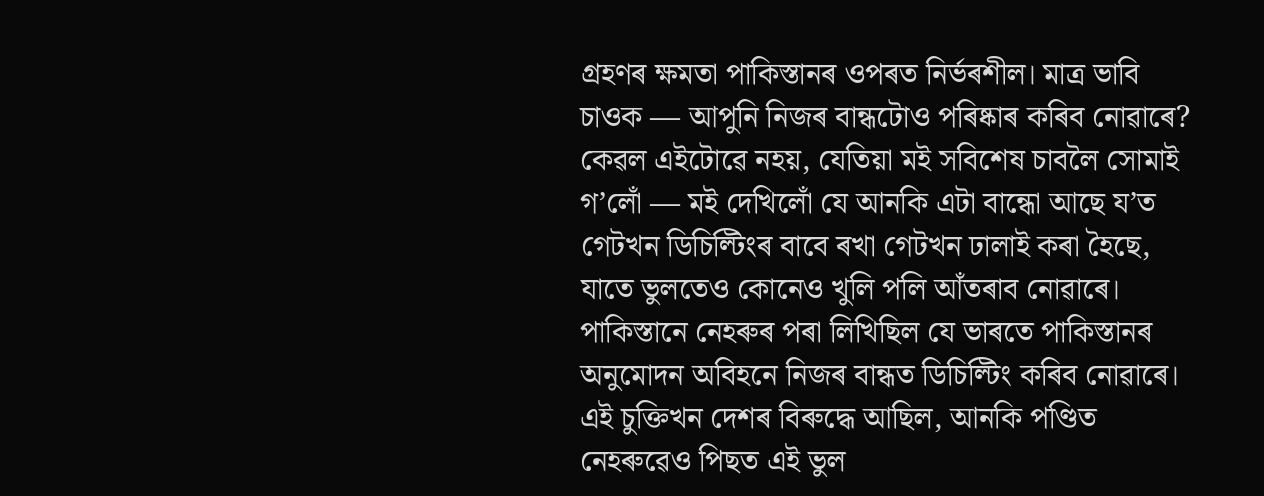গ্ৰহণৰ ক্ষমতা পাকিস্তানৰ ওপৰত নিৰ্ভৰশীল। মাত্ৰ ভাবি চাওক — আপুনি নিজৰ বান্ধটোও পৰিষ্কাৰ কৰিব নোৱাৰে? কেৱল এইটোৱে নহয়, যেতিয়া মই সবিশেষ চাবলৈ সোমাই গ’লোঁ — মই দেখিলোঁ যে আনকি এটা বান্ধো আছে য’ত গেটখন ডিচিল্টিংৰ বাবে ৰখা গেটখন ঢালাই কৰা হৈছে, যাতে ভুলতেও কোনেও খুলি পলি আঁতৰাব নোৱাৰে। পাকিস্তানে নেহৰুৰ পৰা লিখিছিল যে ভাৰতে পাকিস্তানৰ অনুমোদন অবিহনে নিজৰ বান্ধত ডিচিল্টিং কৰিব নোৱাৰে। এই চুক্তিখন দেশৰ বিৰুদ্ধে আছিল, আনকি পণ্ডিত নেহৰুৱেও পিছত এই ভুল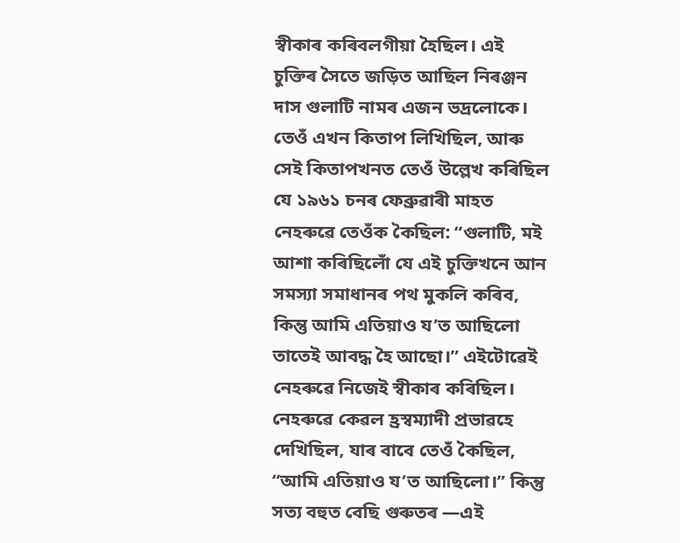স্বীকাৰ কৰিবলগীয়া হৈছিল। এই চুক্তিৰ সৈতে জড়িত আছিল নিৰঞ্জন দাস গুলাটি নামৰ এজন ভদ্ৰলোকে। তেওঁ এখন কিতাপ লিখিছিল, আৰু সেই কিতাপখনত তেওঁ উল্লেখ কৰিছিল যে ১৯৬১ চনৰ ফেব্ৰুৱাৰী মাহত নেহৰুৱে তেওঁক কৈছিল: “গুলাটি, মই আশা কৰিছিলোঁ যে এই চুক্তিখনে আন সমস্যা সমাধানৰ পথ মুকলি কৰিব, কিন্তু আমি এতিয়াও য’ত আছিলো তাতেই আবদ্ধ হৈ আছো।” এইটোৱেই নেহৰুৱে নিজেই স্বীকাৰ কৰিছিল। নেহৰুৱে কেৱল হ্ৰস্বম্যাদী প্ৰভাৱহে দেখিছিল, যাৰ বাবে তেওঁ কৈছিল, “আমি এতিয়াও য’ত আছিলো।” কিন্তু সত্য বহুত বেছি গুৰুতৰ —এই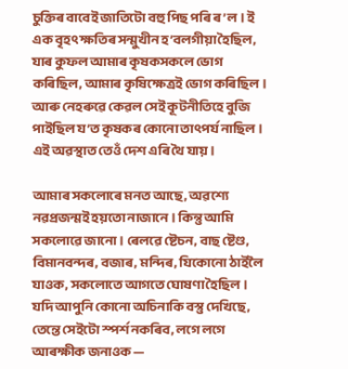চুক্তিৰ বাবেই জাতিটো বহু পিছ পৰি ৰ’ল। ই এক বৃহৎ ক্ষতিৰ সন্মুখীন হ’বলগীয়া হৈছিল, যাৰ কুফল আমাৰ কৃষকসকলে ভোগ কৰিছিল, আমাৰ কৃষিক্ষেত্ৰই ভোগ কৰিছিল। আৰু নেহৰুৱে কেৱল সেই কূটনীতিহে বুজি পাইছিল য’ত কৃষকৰ কোনো তাৎপৰ্য নাছিল। এই অৱস্থাত তেওঁ দেশ এৰি থৈ যায়।

আমাৰ সকলোৰে মনত আছে, অৱশ্যে নৱপ্ৰজন্মই হয়তো নাজানে। কিন্তু আমি সকলোৱে জানো। ৰেলৱে ষ্টেচন, বাছ ষ্টেণ্ড, বিমানবন্দৰ, বজাৰ, মন্দিৰ, যিকোনো ঠাইলৈ যাওক, সকলোতে আগতে ঘোষণা হৈছিল। যদি আপুনি কোনো অচিনাকি বস্তু দেখিছে, তেন্তে সেইটো স্পৰ্শ নকৰিব, লগে লগে আৰক্ষীক জনাওক —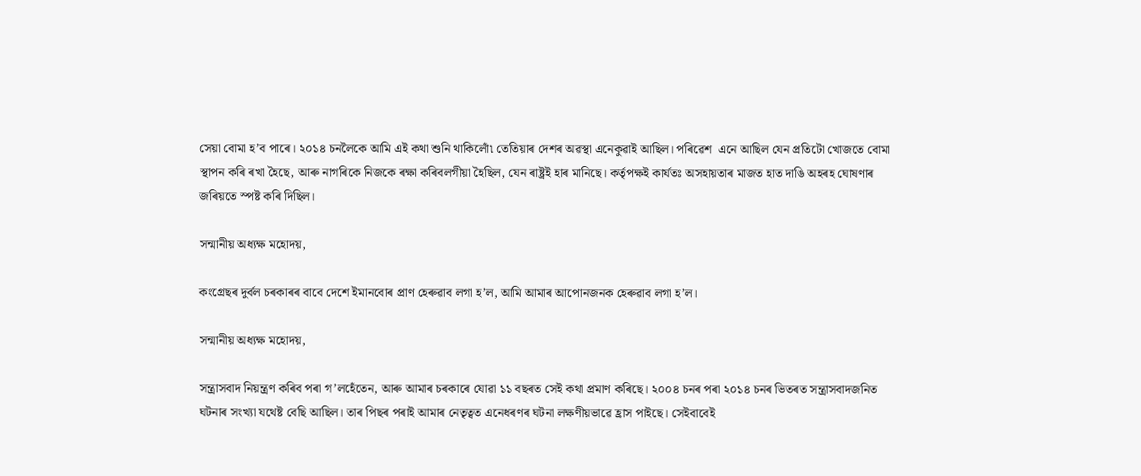সেয়া বোমা হ’ব পাৰে। ২০১৪ চনলৈকে আমি এই কথা শুনি থাকিলোঁ৷ তেতিয়াৰ দেশৰ অৱস্থা এনেকুৱাই আছিল। পৰিৱেশ  এনে আছিল যেন প্ৰতিটো খোজতে বোমা স্থাপন কৰি ৰখা হৈছে, আৰু নাগৰিকে নিজকে ৰক্ষা কৰিবলগীয়া হৈছিল, যেন ৰাষ্ট্ৰই হাৰ মানিছে। কৰ্তৃপক্ষই কাৰ্যতঃ অসহায়তাৰ মাজত হাত দাঙি অহৰহ ঘোষণাৰ জৰিয়তে স্পষ্ট কৰি দিছিল।

সন্মানীয় অধ্যক্ষ মহোদয়,

কংগ্ৰেছৰ দুৰ্বল চৰকাৰৰ বাবে দেশে ইমানবোৰ প্ৰাণ হেৰুৱাব লগা হ’ল, আমি আমাৰ আপোনজনক হেৰুৱাব লগা হ’ল।

সন্মানীয় অধ্যক্ষ মহোদয়,

সন্ত্ৰাসবাদ নিয়ন্ত্ৰণ কৰিব পৰা গ’লহেঁতেন, আৰু আমাৰ চৰকাৰে যোৱা ১১ বছৰত সেই কথা প্ৰমাণ কৰিছে। ২০০৪ চনৰ পৰা ২০১৪ চনৰ ভিতৰত সন্ত্ৰাসবাদজনিত ঘটনাৰ সংখ্যা যথেষ্ট বেছি আছিল। তাৰ পিছৰ পৰাই আমাৰ নেতৃত্বত এনেধৰণৰ ঘটনা লক্ষণীয়ভাৱে হ্ৰাস পাইছে। সেইবাবেই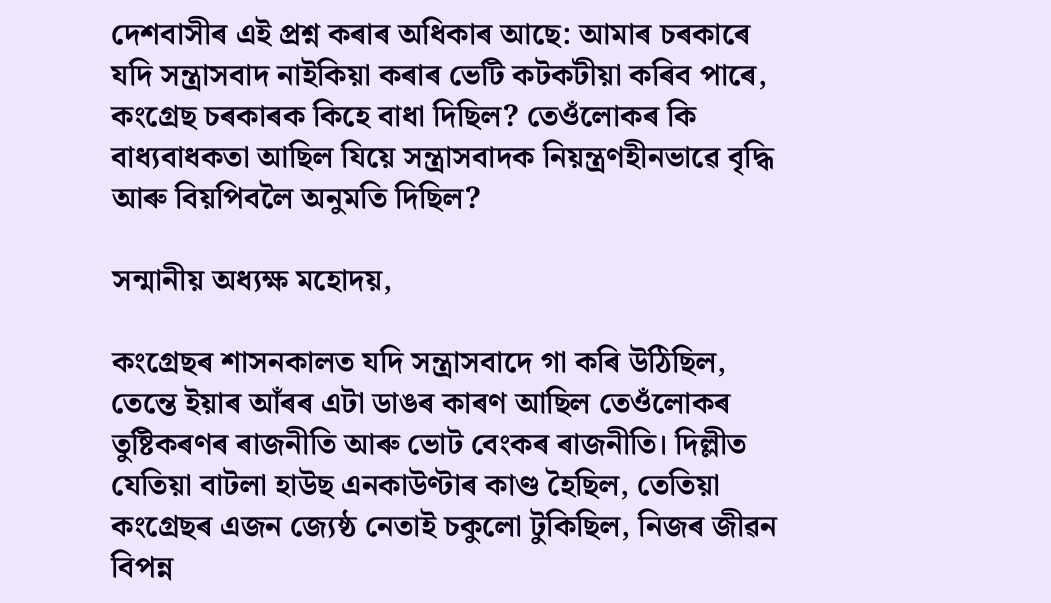দেশবাসীৰ এই প্ৰশ্ন কৰাৰ অধিকাৰ আছে: আমাৰ চৰকাৰে যদি সন্ত্ৰাসবাদ নাইকিয়া কৰাৰ ভেটি কটকটীয়া কৰিব পাৰে, কংগ্ৰেছ চৰকাৰক কিহে বাধা দিছিল? তেওঁলোকৰ কি বাধ্যবাধকতা আছিল যিয়ে সন্ত্ৰাসবাদক নিয়ন্ত্ৰণহীনভাৱে বৃদ্ধি আৰু বিয়পিবলৈ অনুমতি দিছিল?

সন্মানীয় অধ্যক্ষ মহোদয়,

কংগ্ৰেছৰ শাসনকালত যদি সন্ত্ৰাসবাদে গা কৰি উঠিছিল, তেন্তে ইয়াৰ আঁৰৰ এটা ডাঙৰ কাৰণ আছিল তেওঁলোকৰ তুষ্টিকৰণৰ ৰাজনীতি আৰু ভোট বেংকৰ ৰাজনীতি। দিল্লীত যেতিয়া বাটলা হাউছ এনকাউণ্টাৰ কাণ্ড হৈছিল, তেতিয়া কংগ্ৰেছৰ এজন জ্যেষ্ঠ নেতাই চকুলো টুকিছিল, নিজৰ জীৱন বিপন্ন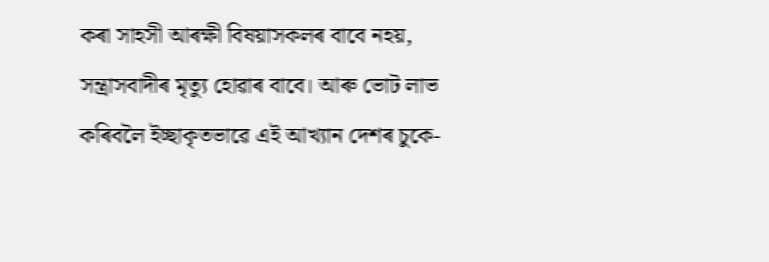কৰা সাহসী আৰক্ষী বিষয়াসকলৰ বাবে নহয়, সন্ত্ৰাসবাদীৰ মৃত্যু হোৱাৰ বাবে। আৰু ভোট লাভ কৰিবলৈ ইচ্ছাকৃতভাৱে এই আখ্যান দেশৰ চুকে-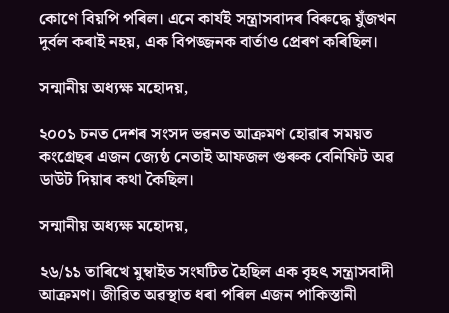কোণে বিয়পি পৰিল। এনে কাৰ্যই সন্ত্ৰাসবাদৰ বিৰুদ্ধে যুঁজখন দুৰ্বল কৰাই নহয়, এক বিপজ্জনক বাৰ্তাও প্ৰেৰণ কৰিছিল।

সন্মানীয় অধ্যক্ষ মহোদয়,

২০০১ চনত দেশৰ সংসদ ভৱনত আক্ৰমণ হোৱাৰ সময়ত কংগ্ৰেছৰ এজন জ্যেষ্ঠ নেতাই আফজল গুৰুক বেনিফিট অৱ ডাউট দিয়াৰ কথা কৈছিল।

সন্মানীয় অধ্যক্ষ মহোদয়,

২৬/১১ তাৰিখে মুম্বাইত সংঘটিত হৈছিল এক বৃহৎ সন্ত্ৰাসবাদী আক্ৰমণ। জীৱিত অৱস্থাত ধৰা পৰিল এজন পাকিস্তানী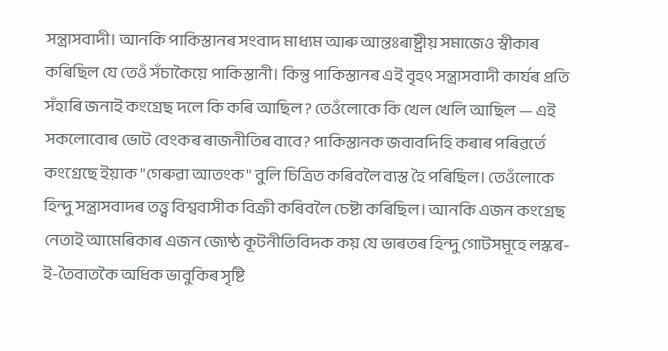সন্ত্ৰাসবাদী। আনকি পাকিস্তানৰ সংবাদ মাধ্যম আৰু আন্তঃৰাষ্ট্ৰীয় সমাজেও স্বীকাৰ কৰিছিল যে তেওঁ সঁচাকৈয়ে পাকিস্তানী। কিন্তু পাকিস্তানৰ এই বৃহৎ সন্ত্ৰাসবাদী কাৰ্যৰ প্ৰতি সঁহাৰি জনাই কংগ্ৰেছ দলে কি কৰি আছিল? তেওঁলোকে কি খেল খেলি আছিল — এই সকলোবোৰ ভোট বেংকৰ ৰাজনীতিৰ বাবে? পাকিস্তানক জবাবদিহি কৰাৰ পৰিৱৰ্তে কংগ্ৰেছে ইয়াক "গেৰুৱা আতংক" বুলি চিত্ৰিত কৰিবলৈ ব্যস্ত হৈ পৰিছিল। তেওঁলোকে হিন্দু সন্ত্ৰাসবাদৰ তত্ত্ব বিশ্ববাসীক বিক্ৰী কৰিবলৈ চেষ্টা কৰিছিল। আনকি এজন কংগ্ৰেছ নেতাই আমেৰিকাৰ এজন জ্যেষ্ঠ কূটনীতিবিদক কয় যে ভাৰতৰ হিন্দু গোটসমূহে লস্কৰ-ই-তৈবাতকৈ অধিক ভাবুকিৰ সৃষ্টি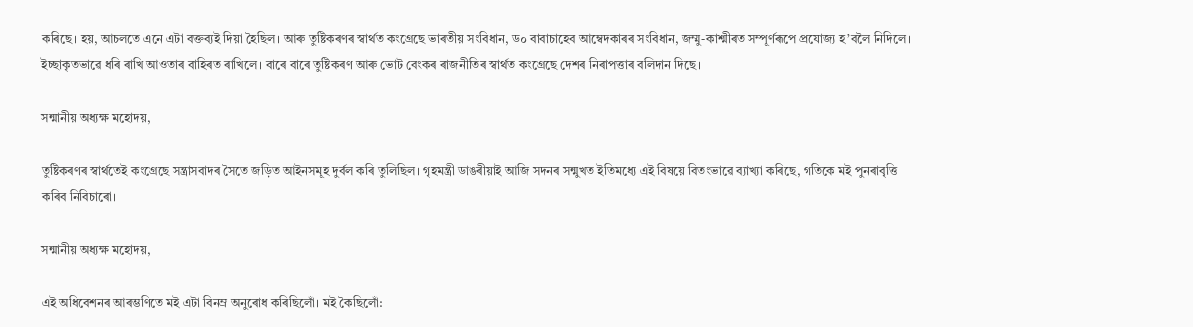কৰিছে। হয়, আচলতে এনে এটা বক্তব্যই দিয়া হৈছিল। আৰু তুষ্টিকৰণৰ স্বাৰ্থত কংগ্ৰেছে ভাৰতীয় সংবিধান, ড০ বাবাচাহেব আম্বেদকাৰৰ সংবিধান, জম্মু-কাশ্মীৰত সম্পূৰ্ণৰূপে প্ৰযোজ্য হ’বলৈ নিদিলে। ইচ্ছাকৃতভাৱে ধৰি ৰাখি আওতাৰ বাহিৰত ৰাখিলে। বাৰে বাৰে তুষ্টিকৰণ আৰু ভোট বেংকৰ ৰাজনীতিৰ স্বাৰ্থত কংগ্ৰেছে দেশৰ নিৰাপত্তাৰ বলিদান দিছে।

সন্মানীয় অধ্যক্ষ মহোদয়,

তুষ্টিকৰণৰ স্বাৰ্থতেই কংগ্ৰেছে সন্ত্ৰাসবাদৰ সৈতে জড়িত আইনসমূহ দুৰ্বল কৰি তুলিছিল। গৃহমন্ত্ৰী ডাঙৰীয়াই আজি সদনৰ সন্মুখত ইতিমধ্যে এই বিষয়ে বিতংভাৱে ব্যাখ্যা কৰিছে, গতিকে মই পুনৰাবৃত্তি কৰিব নিবিচাৰো।

সন্মানীয় অধ্যক্ষ মহোদয়,

এই অধিবেশনৰ আৰম্ভণিতে মই এটা বিনম্ৰ অনুৰোধ কৰিছিলোঁ। মই কৈছিলোঁ: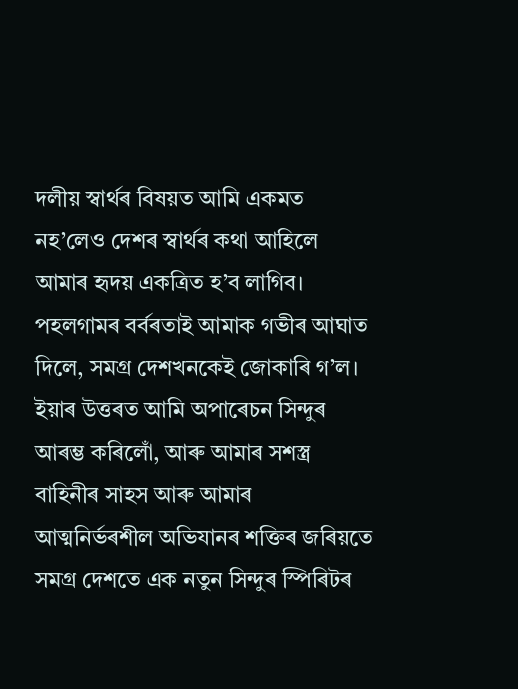দলীয় স্বাৰ্থৰ বিষয়ত আমি একমত নহ’লেও দেশৰ স্বাৰ্থৰ কথা আহিলে আমাৰ হৃদয় একত্ৰিত হ’ব লাগিব। পহলগামৰ বৰ্বৰতাই আমাক গভীৰ আঘাত দিলে, সমগ্ৰ দেশখনকেই জোকাৰি গ’ল। ইয়াৰ উত্তৰত আমি অপাৰেচন সিন্দুৰ আৰম্ভ কৰিলোঁ, আৰু আমাৰ সশস্ত্ৰ বাহিনীৰ সাহস আৰু আমাৰ আত্মনিৰ্ভৰশীল অভিযানৰ শক্তিৰ জৰিয়তে সমগ্ৰ দেশতে এক নতুন সিন্দুৰ স্পিৰিটৰ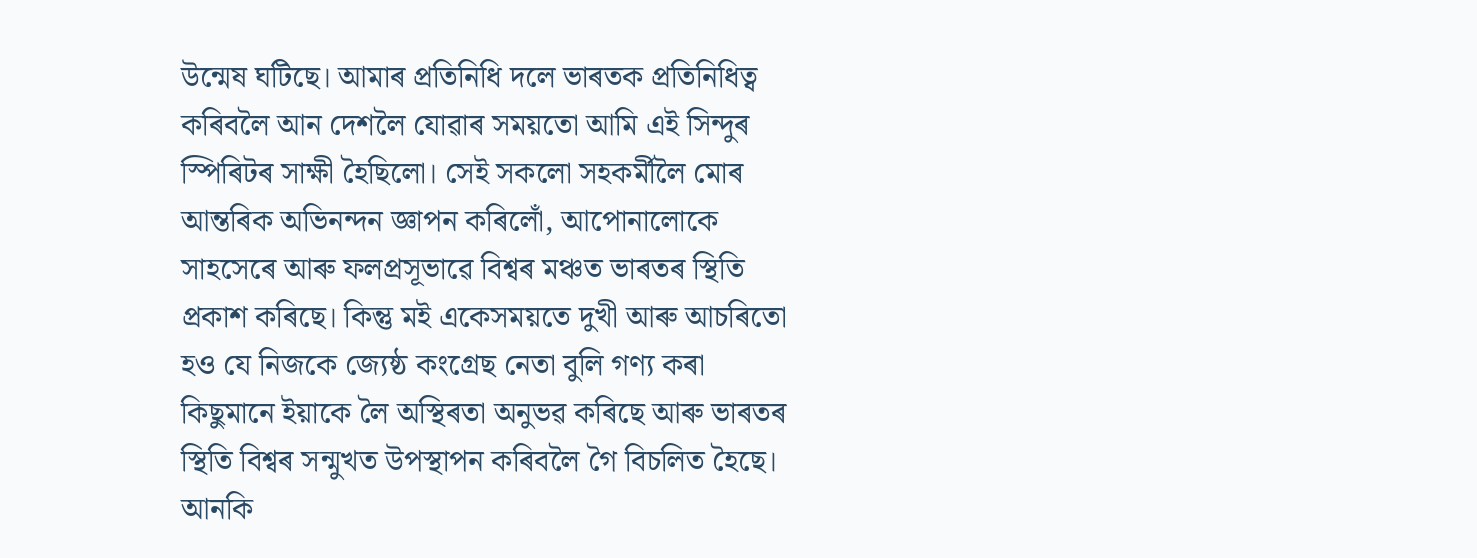উন্মেষ ঘটিছে। আমাৰ প্ৰতিনিধি দলে ভাৰতক প্ৰতিনিধিত্ব কৰিবলৈ আন দেশলৈ যোৱাৰ সময়তো আমি এই সিন্দুৰ স্পিৰিটৰ সাক্ষী হৈছিলো। সেই সকলো সহকৰ্মীলৈ মোৰ আন্তৰিক অভিনন্দন জ্ঞাপন কৰিলোঁ, আপোনালোকে সাহসেৰে আৰু ফলপ্ৰসূভাৱে বিশ্বৰ মঞ্চত ভাৰতৰ স্থিতি প্ৰকাশ কৰিছে। কিন্তু মই একেসময়তে দুখী আৰু আচৰিতো হও যে নিজকে জ্যেষ্ঠ কংগ্ৰেছ নেতা বুলি গণ্য কৰা কিছুমানে ইয়াকে লৈ অস্থিৰতা অনুভৱ কৰিছে আৰু ভাৰতৰ স্থিতি বিশ্বৰ সন্মুখত উপস্থাপন কৰিবলৈ গৈ বিচলিত হৈছে। আনকি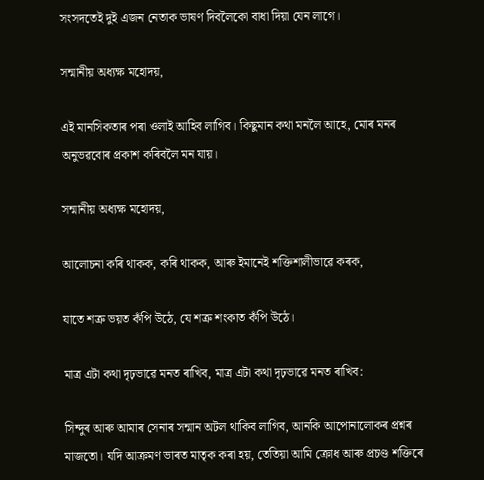সংসদতেই দুই এজন নেতাক ভাষণ দিবলৈকো বাধা দিয়া যেন লাগে।

সন্মানীয় অধ্যক্ষ মহোদয়,

এই মানসিকতাৰ পৰা ওলাই আহিব লাগিব। কিছুমান কথা মনলৈ আহে, মোৰ মনৰ অনুভৱবোৰ প্ৰকাশ কৰিবলৈ মন যায়।

সন্মানীয় অধ্যক্ষ মহোদয়,

আলোচনা কৰি থাকক, কৰি থাকক, আৰু ইমানেই শক্তিশালীভাৱে কৰক,

যাতে শত্ৰু ভয়ত কঁপি উঠে, যে শত্ৰু শংকাত কঁপি উঠে।

মাত্ৰ এটা কথা দৃঢ়ভাৱে মনত ৰাখিব, মাত্ৰ এটা কথা দৃঢ়ভাৱে মনত ৰাখিব:

সিন্দুৰ আৰু আমাৰ সেনাৰ সন্মান অটল থাকিব লাগিব, আনকি আপোনালোকৰ প্ৰশ্নৰ মাজতো। যদি আক্ৰমণ ভাৰত মাতৃক কৰা হয়, তেতিয়া আমি ক্ৰোধ আৰু প্ৰচণ্ড শক্তিৰে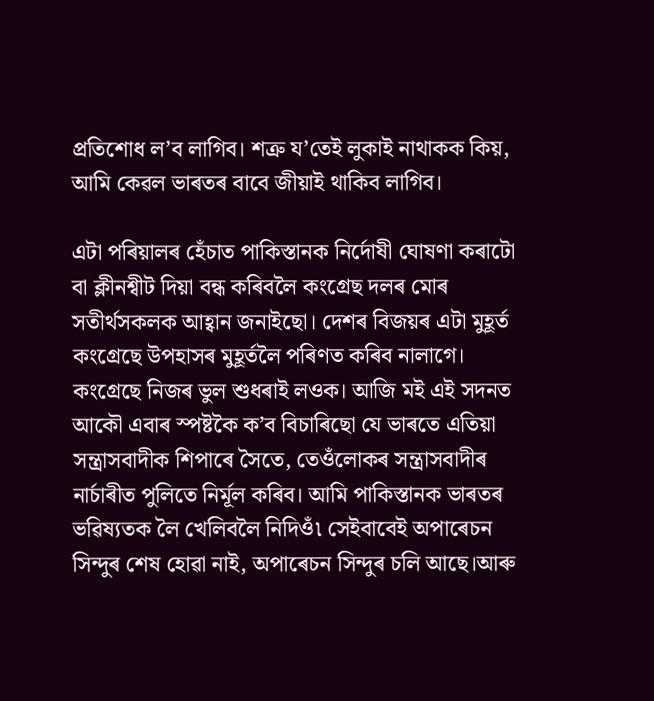প্ৰতিশোধ ল’ব লাগিব। শত্ৰু য’তেই লুকাই নাথাকক কিয়, আমি কেৱল ভাৰতৰ বাবে জীয়াই থাকিব লাগিব।

এটা পৰিয়ালৰ হেঁচাত পাকিস্তানক নিৰ্দোষী ঘোষণা কৰাটো বা ক্লীনশ্বীট দিয়া বন্ধ কৰিবলৈ কংগ্ৰেছ দলৰ মোৰ সতীৰ্থসকলক আহ্বান জনাইছো। দেশৰ বিজয়ৰ এটা মুহূৰ্ত কংগ্ৰেছে উপহাসৰ মুহূৰ্তলৈ পৰিণত কৰিব নালাগে। কংগ্ৰেছে নিজৰ ভুল শুধৰাই লওক। আজি মই এই সদনত আকৌ এবাৰ স্পষ্টকৈ ক’ব বিচাৰিছো যে ভাৰতে এতিয়া সন্ত্ৰাসবাদীক শিপাৰে সৈতে, তেওঁলোকৰ সন্ত্ৰাসবাদীৰ নাৰ্চাৰীত পুলিতে নিৰ্মূল কৰিব। আমি পাকিস্তানক ভাৰতৰ ভৱিষ্যতক লৈ খেলিবলৈ নিদিওঁ৷ সেইবাবেই অপাৰেচন সিন্দুৰ শেষ হোৱা নাই, অপাৰেচন সিন্দুৰ চলি আছে।আৰু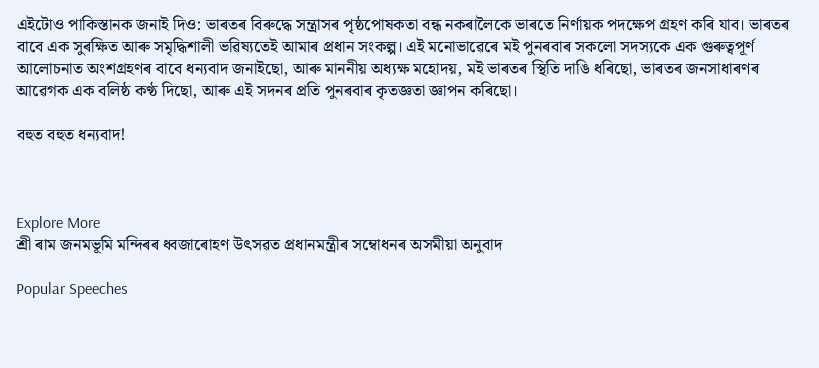এইটোও পাকিস্তানক জনাই দিও: ভাৰতৰ বিৰুদ্ধে সন্ত্ৰাসৰ পৃষ্ঠপোষকতা বন্ধ নকৰালৈকে ভাৰতে নিৰ্ণায়ক পদক্ষেপ গ্ৰহণ কৰি যাব। ভাৰতৰ বাবে এক সুৰক্ষিত আৰু সমৃদ্ধিশালী ভৱিষ্যতেই আমাৰ প্ৰধান সংকল্প। এই মনোভাৱেৰে মই পুনৰবাৰ সকলো সদস্যকে এক গুৰুত্বপূৰ্ণ আলোচনাত অংশগ্ৰহণৰ বাবে ধন্যবাদ জনাইছো, আৰু মাননীয় অধ্যক্ষ মহোদয়, মই ভাৰতৰ স্থিতি দাঙি ধৰিছো, ভাৰতৰ জনসাধাৰণৰ আৱেগক এক বলিষ্ঠ কণ্ঠ দিছো, আৰু এই সদনৰ প্ৰতি পুনৰবাৰ কৃতজ্ঞতা জ্ঞাপন কৰিছো।

বহুত বহুত ধন্যবাদ!



Explore More
শ্ৰী ৰাম জনমভূমি মন্দিৰৰ ধ্বজাৰোহণ উৎসৱত প্ৰধানমন্ত্ৰীৰ সম্বোধনৰ অসমীয়া অনুবাদ

Popular Speeches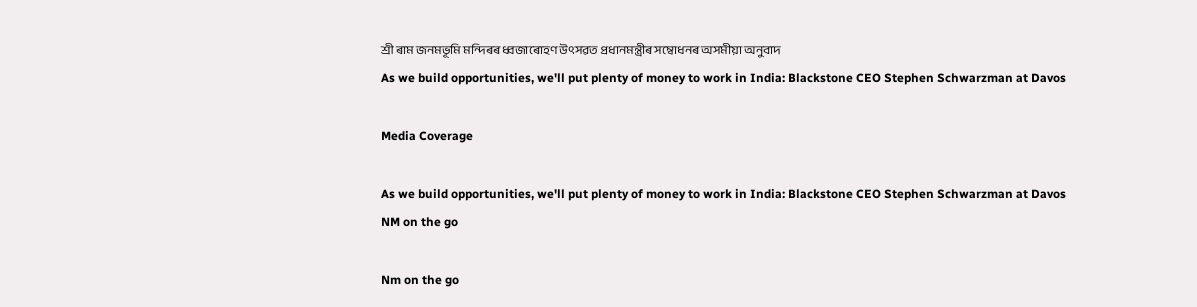শ্ৰী ৰাম জনমভূমি মন্দিৰৰ ধ্বজাৰোহণ উৎসৱত প্ৰধানমন্ত্ৰীৰ সম্বোধনৰ অসমীয়া অনুবাদ
As we build opportunities, we'll put plenty of money to work in India: Blackstone CEO Stephen Schwarzman at Davos

Media Coverage

As we build opportunities, we'll put plenty of money to work in India: Blackstone CEO Stephen Schwarzman at Davos
NM on the go

Nm on the go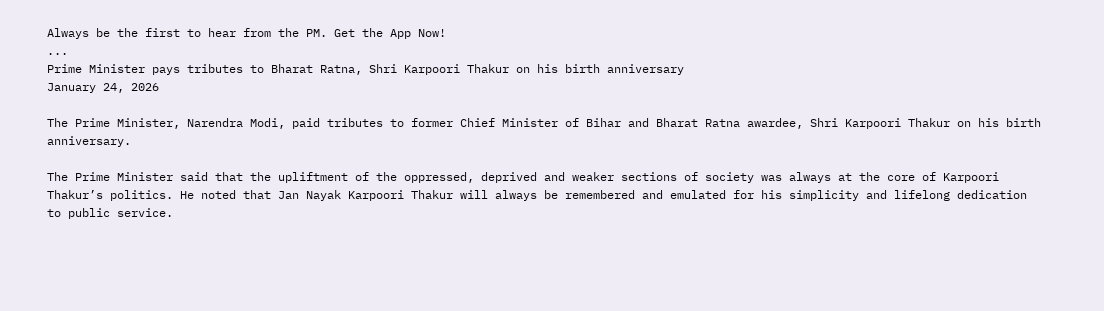Always be the first to hear from the PM. Get the App Now!
...
Prime Minister pays tributes to Bharat Ratna, Shri Karpoori Thakur on his birth anniversary
January 24, 2026

The Prime Minister, Narendra Modi, paid tributes to former Chief Minister of Bihar and Bharat Ratna awardee, Shri Karpoori Thakur on his birth anniversary.

The Prime Minister said that the upliftment of the oppressed, deprived and weaker sections of society was always at the core of Karpoori Thakur’s politics. He noted that Jan Nayak Karpoori Thakur will always be remembered and emulated for his simplicity and lifelong dedication to public service.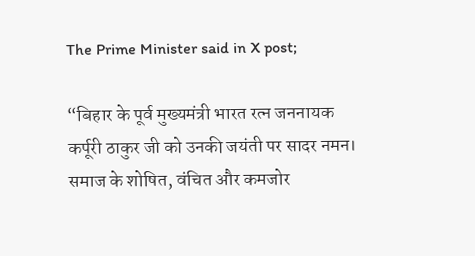The Prime Minister said in X post;

“बिहार के पूर्व मुख्यमंत्री भारत रत्न जननायक कर्पूरी ठाकुर जी को उनकी जयंती पर सादर नमन। समाज के शोषित, वंचित और कमजोर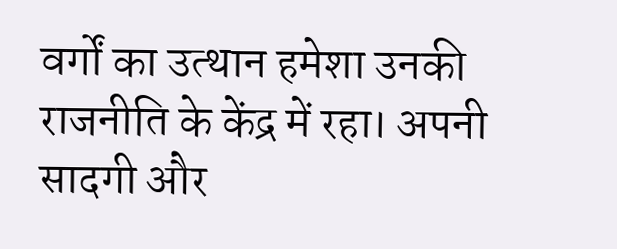वर्गों का उत्थान हमेशा उनकी राजनीति के केंद्र में रहा। अपनी सादगी और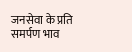जनसेवा के प्रति समर्पण भाव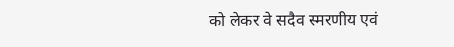को लेकर वे सदैव स्मरणीय एवं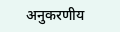अनुकरणीय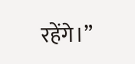रहेंगे।”